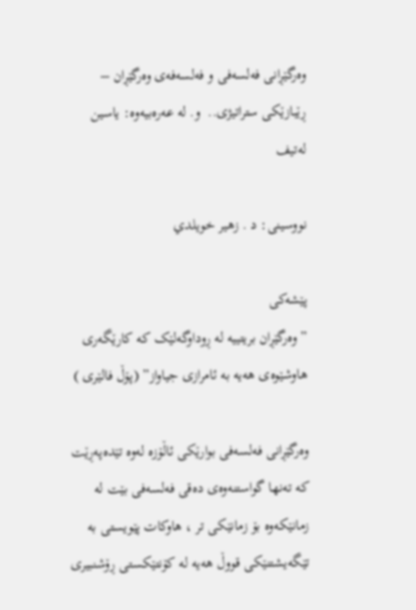وەرگێڕانی فەلسەفی و فەلسەفەی وەرگێڕان – ڕێبازێکی ستراتیژی..  و. لە عەرەبیەوە: یاسین لەتیف

نووسینی: د . زهیر خویلدي

پێشەکی
”وەرگێڕان بریتییە لە ڕوداوگەلێک کە کارێگەری هاوشێوەی هەیە بە ئامرازی جیاواز” (پۆڵ فالێری )

وەرگێڕانی فەلسەفی بوارێکی ئاڵۆزە لەوە تێدەپەڕێت کە تەنها گواستنەوەی دەقی فەلسەفی بێت لە زمانێکەوە بۆ زمانێکی تر ، هاوکات پێویستی بە تێگەیشتنێکی قووڵ هەیە لە کۆنتێکستی ڕۆشنبیری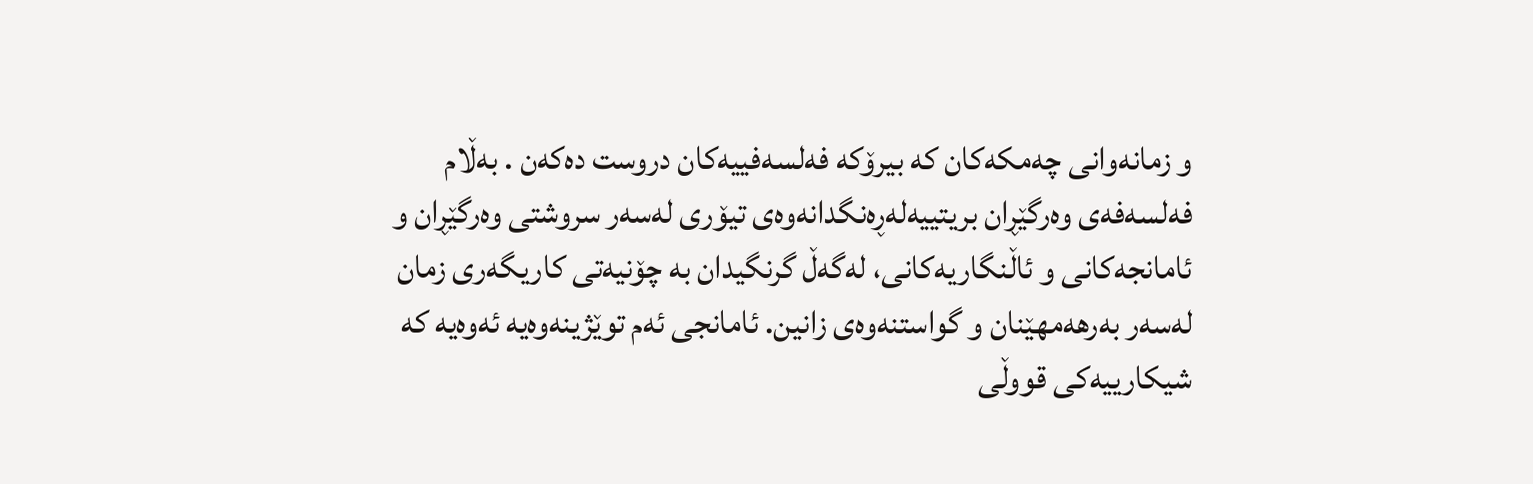و زمانەوانی چەمکەکان کە بیرۆکە فەلسەفییەکان دروست دەکەن . بەڵام فەلسەفەی وەرگێڕان بریتییەلەڕەنگدانەوەی تیۆری لەسەر سروشتی وەرگێڕان و ئامانجەکانی و ئاڵنگاریەکانی، لەگەڵ گرنگیدان بە چۆنیەتی کاریگەری زمان لەسەر بەرهەمهێنان و گواستنەوەی زانین. ئامانجی ئەم توێژینەوەیە ئەوەیە کە شیکارییەکی قووڵی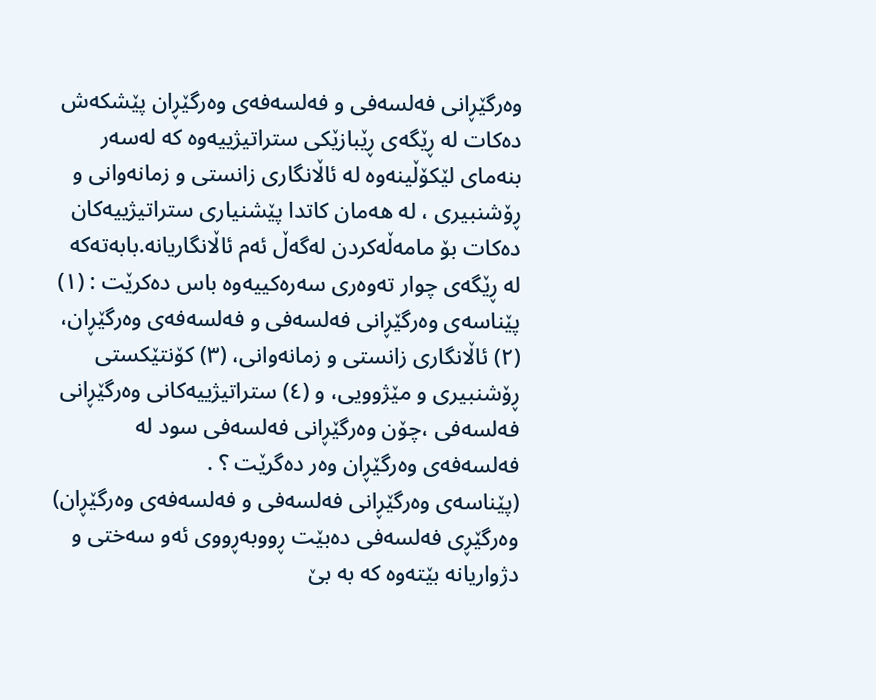وەرگێڕانی فەلسەفی و فەلسەفەی وەرگێڕان پێشکەش دەکات لە ڕێگەی ڕێبازێکی ستراتیژییەوە کە لەسەر بنەمای لێکۆڵینەوە لە ئاڵانگاری زانستی و زمانەوانی و ڕۆشنبیری ، لە هەمان کاتدا پێشنیاری ستراتیژییەکان دەکات بۆ مامەڵەکردن لەگەڵ ئەم ئاڵانگاریانە.بابەتەکە لە ڕێگەی چوار تەوەری سەرەکییەوە باس دەکرێت : (١) پێناسەی وەرگێڕانی فەلسەفی و فەلسەفەی وەرگێڕان، (٢) ئاڵانگاری زانستی و زمانەوانی، (٣) کۆنتێکستی ڕۆشنبیری و مێژوویی، و (٤) ستراتیژییەکانی وەرگێڕانی فەلسەفی ،چۆن وەرگێڕانی فەلسەفی سود لە فەلسەفەی وەرگێڕان وەر دەگرێت ؟ .
(پێناسەی وەرگێڕانی فەلسەفی و فەلسەفەی وەرگێڕان)
وەرگێڕی فەلسەفی دەبێت ڕووبەڕووی ئەو سەختی و دژواریانە بێتەوە کە بە بێ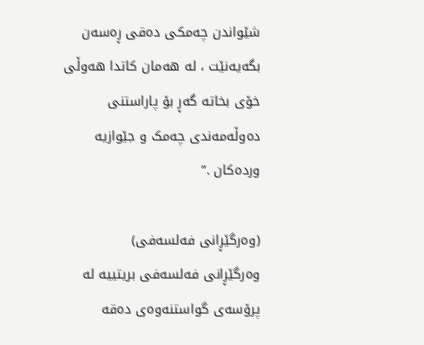شێواندن چەمکی دەقی ڕەسەن بگەیەنێت ، لە هەمان کاتدا هەوڵی خۆی بخاتە گەڕ بۆ پاراستنی دەوڵەمەندی چەمک و جێوازیە وردەکان .”

(وەرگێڕانی فەلسەفی)
وەرگێڕانی فەلسەفی بریتییە لە پرۆسەی گواستنەوەی دەقە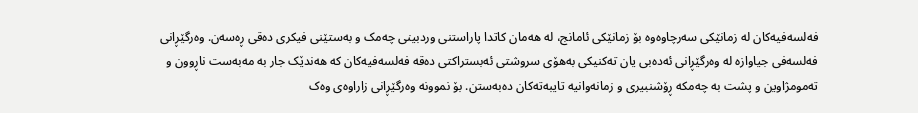فەلسەفیەکان لە زمانێکی سەرچاوەوە بۆ زمانێکی ئامانج، لە هەمان کاتدا پاراستنی وردبینی چەمک و بەستێنی فیکری دەقی ڕەسەن. وەرگێڕانی فەلسەفی جیاوازە لە وەرگێڕانی ئەدەبی یان تەکنیکی بەهۆی سروشتی ئەبستراکتی دەقە فەلسەفیەکان کە هەندێک جار بە مەبەست ناڕوون و تەمومژاوین و پشت بە چەمکە ڕۆشنبیری و زمانەوانیە تایبەتەکان دەبەستن. بۆ نموونە وەرگێڕانی زاراوەی وەک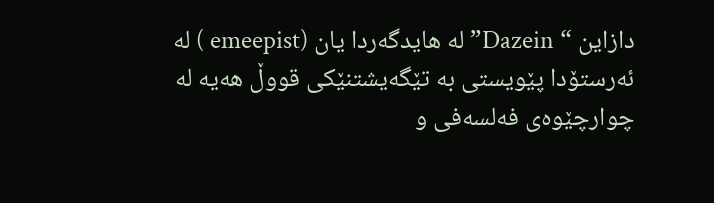دازاین “ Dazein” لە هایدگەردا یان (emeepist ) لە ئەرستۆدا پێویستی بە تێگەیشتنێکی قووڵ هەیە لە چوارچێوەی فەلسەفی و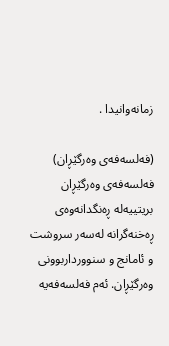زمانەوانیدا .

(فەلسەفەی وەرگێڕان)
فەلسەفەی وەرگێڕان بریتییەلە ڕەنگدانەوەی ڕەخنەگرانە لەسەر سروشت و ئامانج و سنوورداربوونی وەرگێڕان. ئەم فەلسەفەیە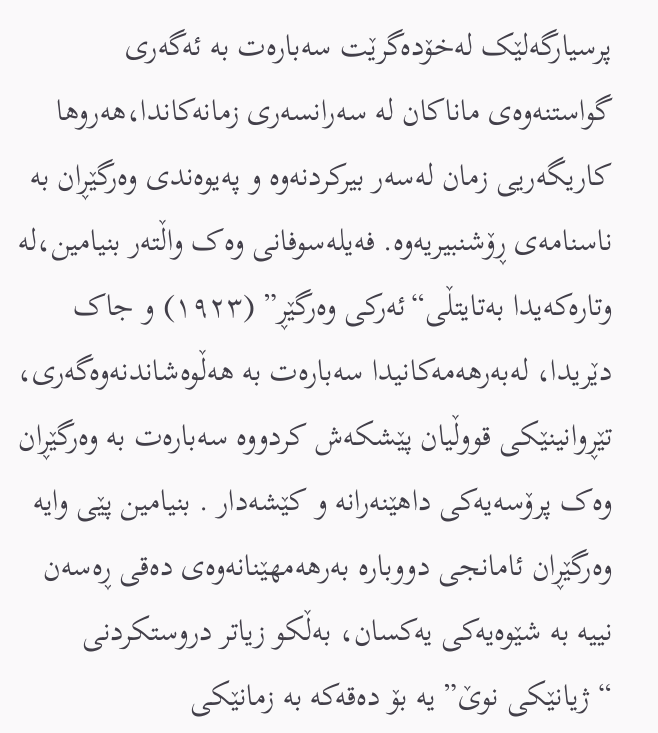پرسیارگەلێک لەخۆدەگرێت سەبارەت بە ئەگەری گواستنەوەی ماناکان لە سەرانسەری زمانەکاندا،هەروها کاریگەریی زمان لەسەر بیرکردنەوە و پەیوەندی وەرگێڕان بە ناسنامەی ڕۆشنبیریەوە. فەیلەسوفانی وەک واڵتەر بنیامین،لە وتارەکەیدا بەتایتڵی“ئەرکی وەرگێڕ” (١٩٢٣) و جاک دێریدا، لەبەرهەمەکانیدا سەبارەت بە هەڵوەشاندنەوەگەری، تێڕوانینێکی قووڵیان پێشکەش کردووە سەبارەت بە وەرگێڕان وەک پرۆسەیەکی داهێنەرانە و کێشەدار . بنیامین پێی وایە وەرگێڕان ئامانجی دووبارە بەرهەمهێنانەوەی دەقی ڕەسەن نییە بە شێوەیەکی یەکسان، بەڵکو زیاتر دروستکردنی “ژیانێکی نوێ” یە بۆ دەقەکە بە زمانێکی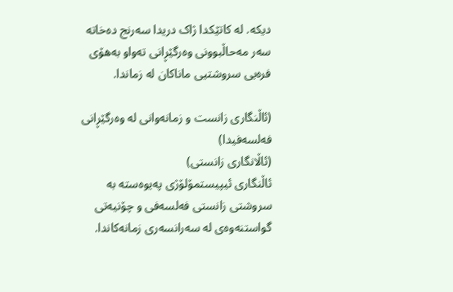دیکە. لە کاتێکدا ژاک دریدا سەرنج دەخاتە سەر مەحاڵبوونی وەرگێڕانی تەواو بەهۆی فرەیی سروشتیی ماناکان لە زماندا.

(ئاڵنگاری زانست و زمانەوانی لە وەرگێڕانی فەلسەفیدا)
(ئاڵانگاری زانستی)
ئاڵنگاری ئیپیستمۆلۆژی پەیوەستە بە سروشتی زانستی فەلسەفی و چۆنیەتی گواستنەوەی لە سەرانسەری زمانەکاندا.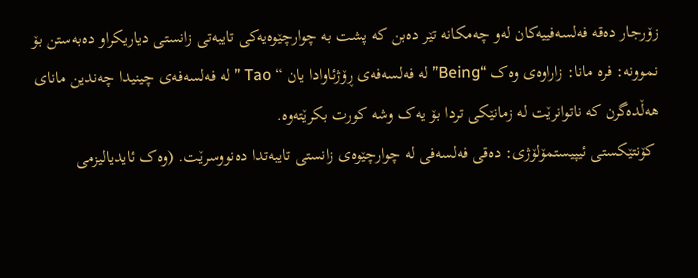زۆرجار دەقە فەلسەفییەکان لەو چەمکانە تێر دەبن کە پشت بە چوارچێوەیەکی تایبەتی زانستی دیاریکراو دەبەستن بۆ نموونە: فرە مانا: زاراوەی وەک “Being” لە فەلسەفەی ڕۆژئاوادا یان “ Tao ” لە فەلسەفەی چینیدا چەندین مانای هەڵدەگرن کە ناتوانرێت لە زمانێکی تردا بۆ یەک وشە کورت بکرێتەوە.
 کۆنتێکستی ئیپیستمۆلۆژی: دەقی فەلسەفی لە چوارچێوەی زانستی تایبەتدا دەنووسرێت. (وەک ئایدیالیزمی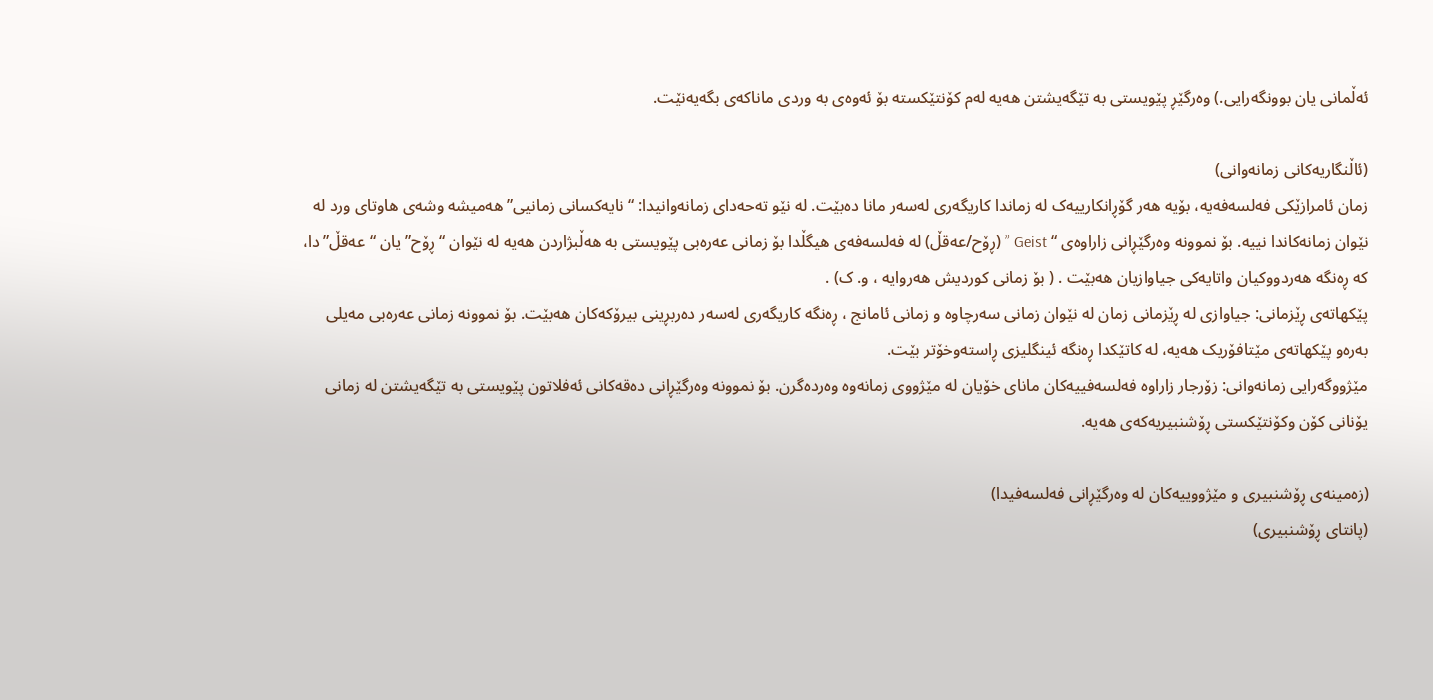ئەڵمانی یان بوونگەرایی.) وەرگێڕ پێویستی بە تێگەیشتن هەیە لەم کۆنتێکستە بۆ ئەوەی بە وردی ماناكەی بگەیەنێت.

(ئاڵنگاریەکانی زمانەوانی)
زمان ئامرازێکی فەلسەفەیە، بۆیە هەر گۆڕانکارییەک لە زماندا کاریگەری لەسەر مانا دەبێت. لە نێو تەحەدای زمانەوانیدا: “نایەکسانی زمانیی”هەمیشە وشەی هاوتای ورد لە نێوان زمانەکاندا نییە. بۆ نموونە وەرگێڕانی زاراوەی “ Geist ” (ڕۆح/عەقڵ) لە فەلسەفەی هیگڵدا بۆ زمانی عەرەبی پێویستی بە هەڵبژاردن هەیە لە نێوان “ڕۆح” یان “عەقڵ”دا، کە ڕەنگە هەردووکیان واتایەکی جیاوازیان هەبێت . ( بۆ زمانی کوردیش هەروایە ، و. ک) .
پێکهاتەی ڕێزمانی: جیاوازی لە ڕێزمانی زمان لە نێوان زمانی سەرچاوە و زمانی ئامانج ، ڕەنگە کاریگەری لەسەر دەربڕینی بیرۆکەکان هەبێت. بۆ نموونە زمانی عەرەبی مەیلی بەرەو پێکهاتەی مێتافۆریک هەیە، لە کاتێکدا ڕەنگە ئینگلیزی ڕاستەوخۆتر بێت.
مێژووگەرایی زمانەوانی: زۆرجار زاراوە فەلسەفییەکان مانای خۆیان لە مێژووی زمانەوە وەردەگرن. بۆ نموونە وەرگێڕانی دەقەکانی ئەفلاتون پێویستی بە تێگەیشتن لە زمانی یۆنانی کۆن وکۆنتێکستی ڕۆشنبیریەکەی هەیە.

(زەمینەی ڕۆشنبیری و مێژووییەکان لە وەرگێڕانی فەلسەفیدا)
(پانتای ڕۆشنبیری)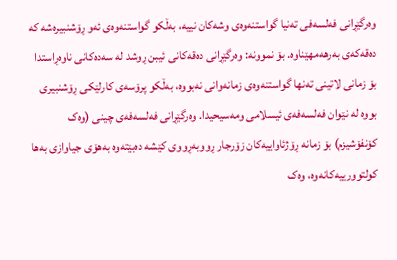وەرگێڕانی فەلسەفی تەنیا گواستنەوەی وشەکان نییە، بەڵکو گواستنەوەی ئەو ڕۆشنبیرەشە کە دەقەکەی بەرهەمهێناوە. بۆ نموونە: وەرگێڕانی دەقەکانی ئیبن ڕوشد لە سەدەکانی ناوەڕاستدا بۆ زمانی لاتینی تەنها گواستنەوەی زمانەوانی نەبووە، بەڵکو پرۆسەی کارلێکی ڕۆشنبیری بووە لە نێوان فەلسەفەی ئیسلامی ومەسیحیدا. وەرگێڕانی فەلسەفەی چینی (وەک کۆنفۆشیزم) بۆ زمانە ڕۆژئاواییەکان زۆرجار ڕووبەڕووی کێشە دەبێتەوە بەهۆی جیاوازی بەها کولتوورییەکانەوە، وەک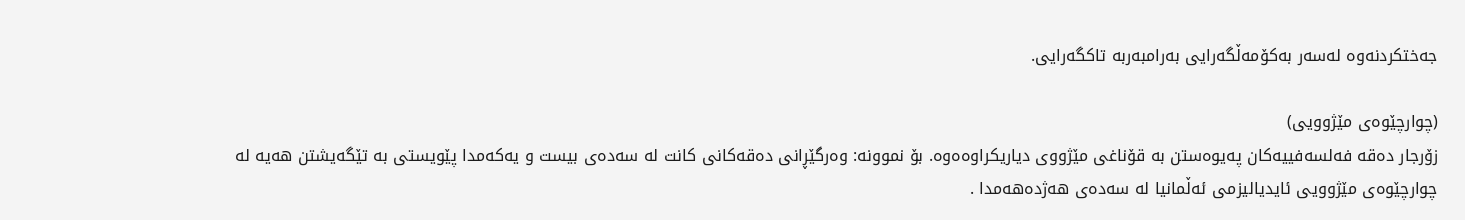جەختکردنەوە لەسەر بەکۆمەڵگەرایی بەرامبەربە تاکگەرایی.

(چوارچێوەی مێژوویی)
زۆرجار دەقە فەلسەفییەکان پەیوەستن بە قۆناغی مێژووی دیاریکراوەەوە. بۆ نموونە: وەرگێڕانی دەقەکانی کانت لە سەدەی بیست و یەکەمدا پێویستی بە تێگەیشتن هەیە لە چوارچێوەی مێژوویی ئایدیالیزمی ئەڵمانیا لە سەدەی هەژدەهەمدا .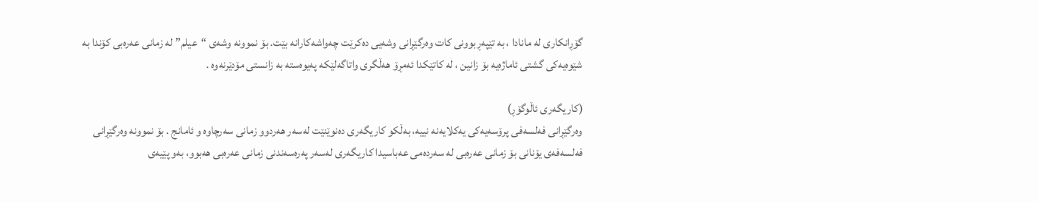گۆڕانکاری لە مانادا ، بە تێپەڕبوونی کات وەرگێڕانی وشەیی دەکرێت چەواشەکارانە بێت. بۆ نموونە وشەی “عیلم” لە زمانی عەرەبی کۆندا بە شێوەیەکی گشتی ئاماژەیە بۆ زانین ، لە کاتێکدا ئەمڕۆ هەڵگری واتاگەلێکە پەیوەستە بە زانستی مۆدێرنەوە .

(كاریگەری ئاڵوگۆڕ)
وەرگێڕانی فەلسەفی پرۆسەیەکی یەکلایەنە نییە، بەڵکو کاریگەری دەنوێنێت لەسەر هەردوو زمانی سەرچاوە و ئامانج . بۆ نموونە وەرگێڕانی فەلسەفەی یۆنانی بۆ زمانی عەرەبی لە سەردەمی عەباسیدا کاریگەری لەسەر پەرەسەندنی زمانی عەرەبی هەبوو، بەو پێیەی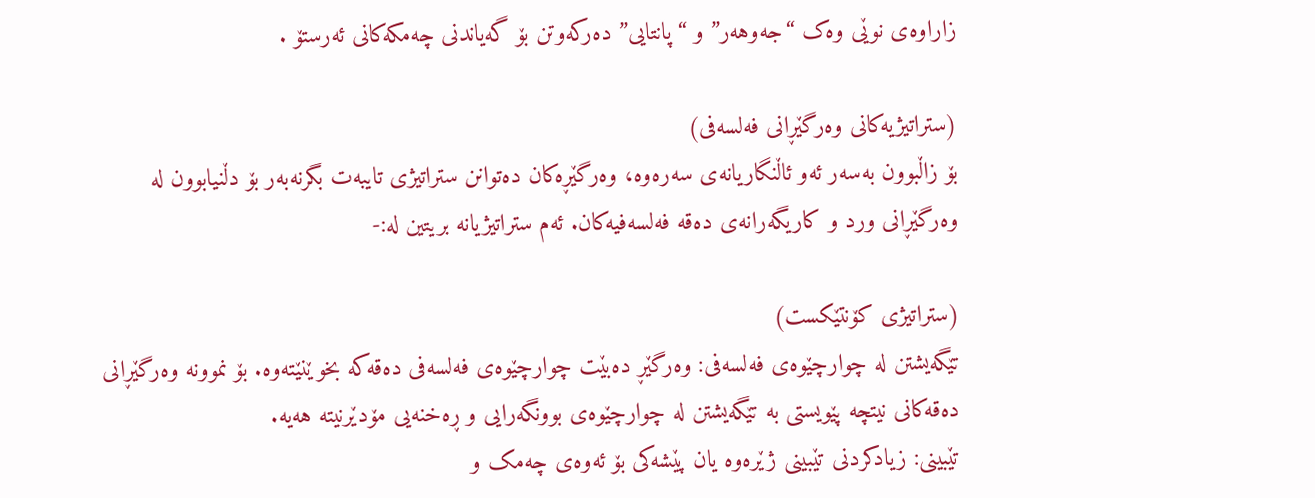زاراوەی نوێی وەک “جەوهەر” و “ پانتایی” دەرکەوتن بۆ گەیاندنی چەمکەکانی ئەرستۆ .

(ستراتیژیەکانی وەرگێڕانی فەلسەفی)
بۆ زاڵبوون بەسەر ئەو ئاڵنگاریانەی سەرەوە، وەرگێڕەکان دەتوانن ستراتیژی تایبەت بگرنەبەر بۆ دڵنیابوون لە وەرگێڕانی ورد و کاریگەرانەی دەقە فەلسەفیەکان. ئەم ستراتیژیانە بریتین لە:-

(ستراتیژی کۆنتێکست)
تێگەیشتن لە چوارچێوەی فەلسەفی: وەرگێڕ دەبێت چوارچێوەی فەلسەفی دەقەکە بخوێنێتەوە. بۆ نموونە وەرگێڕانی دەقەکانی نیتچە پێویستی بە تێگەیشتن لە چوارچێوەی بوونگەرایی و ڕەخنەیی مۆدێرنیتە هەیە.
تێبینی: زیادکردنی تێبینی ژێرەوە یان پێشەکی بۆ ئەوەی چەمک و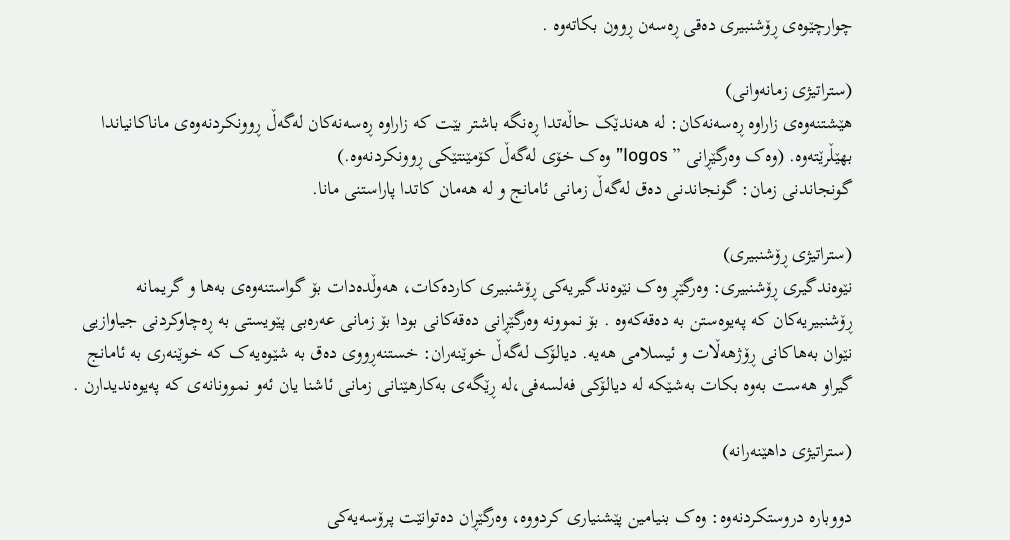چوارچێوەی ڕۆشنبیری دەقی ڕەسەن ڕوون بکاتەوە .

(ستراتیژی زمانەوانی)
هێشتنەوەی زاراوە ڕەسەنەکان: لە هەندێک حاڵەتدا ڕەنگە باشتر بێت کە زاراوە ڕەسەنەکان لەگەڵ ڕوونکردنەوەی ماناکانیاندا بهێڵرێتەوە. (وەک وەرگێڕانی ” logos” وەک خۆی لەگەڵ کۆمێنتێکی ڕوونکردنەوە.)
گونجاندنی زمان: گونجاندنی دەق لەگەڵ زمانی ئامانج و لە هەمان کاتدا پاراستنی مانا.

(ستراتیژی ڕۆشنبیری)
نێوەندگیری ڕۆشنبیری: وەرگێڕ وەک نێوەندگیریەکی ڕۆشنبیری کاردەکات، هەوڵدەدات بۆ گواستنەوەی بەها و گریمانە ڕۆشنبیریەکان کە پەیوەستن بە دەقەکەوە . بۆ نموونە وەرگێڕانی دەقەکانی بودا بۆ زمانی عەرەبی پێویستی بە ڕەچاوکردنی جیاوازیی نێوان بەهاکانی ڕۆژهەڵات و ئیسلامی هەیە. دیالۆک لەگەڵ خوێنەران: خستنەڕووی دەق بە شێوەیەک کە خوێنەری بە ئامانج گیراو هەست بەوە بکات بەشێکە لە دیالۆکی فەلسەفی،لە ڕێگەی بەکارهێنانی زمانی ئاشنا یان ئەو نموونانەی کە پەیوەندیدارن .

(ستراتیژی داهێنەرانە)

دووبارە دروستکردنەوە: وەک بنیامین پێشنیاری کردووە، وەرگێڕان دەتوانێت پرۆسەیەکی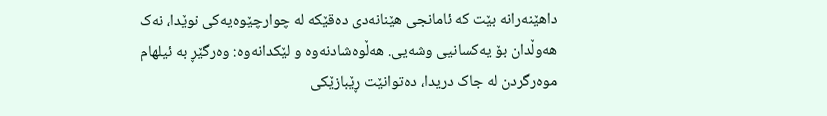داهێنەرانە بێت کە ئامانجی هێنانەدی دەقێکە لە چوارچێوەیەکی نوێدا، نەک هەوڵدان بۆ یەکسانیی وشەیی. هەڵوەشادنەوە و لێکدانەوە: وەرگێڕ بە ئیلهام موەرگردن لە جاک دریدا، دەتوانێت ڕێبازێکی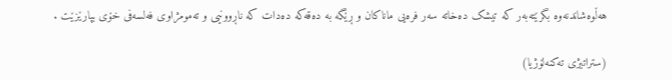هەڵوەشاندنەوە بگرێتەبەر کە تیشک دەخاتە سەر فرەیی ماناکان و ڕێگە بە دەقەکە دەدات کە ناڕوونیی و تەمومژاوی فەلسەفی خۆی بپارێزێت .

(ستراتیژی تەکنەلۆژیا)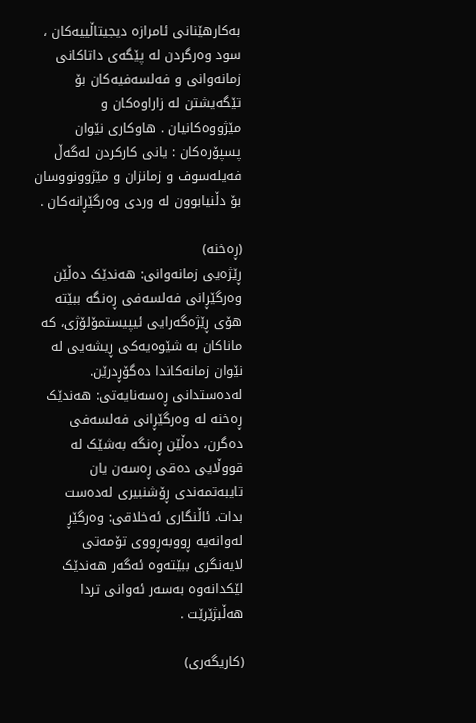بەکارهێنانی ئامرازە دیجیتاڵییەکان ، سود وەرگردن لە پێگەی داتاکانی زمانەوانی و فەلسەفیەکان بۆ تێگەیشتن لە زاراوەکان و مێژووەکانیان . هاوکاری نێوان پسپۆرەکان : یانی کارکردن لەگەڵ فەیلەسوف و زمانزان و مێژوونووسان بۆ دڵنیابوون لە وردی وەرگێڕانەکان .

(ڕەخنە)
ڕێژەیی زمانەوانی: هەندێک دەڵێن وەرگێڕانی فەلسەفی ڕەنگە ببێتە هۆی ڕێژەگەرایی ئیپیستمۆلۆژی، کە ماناکان بە شێوەیەکی ڕیشەیی لە نێوان زمانەکاندا دەگۆڕدرێن.
لەدەستدانی ڕەسەنایەتی: هەندێک ڕەخنە لە وەرگێڕانی فەلسەفی دەگرن، دەڵێن ڕەنگە بەشێک لە قووڵایی دەقی ڕەسەن یان تایبەتمەندی ڕۆشنبیری لەدەست بدات. ئاڵنگاری ئەخلاقی: وەرگێڕ لەوانەیە ڕووبەڕووی تۆمەتی لایەنگری ببێتەوە ئەگەر هەندێک لێکدانەوە بەسەر ئەوانی تردا هەڵبژێرێت .

(کاریگەری)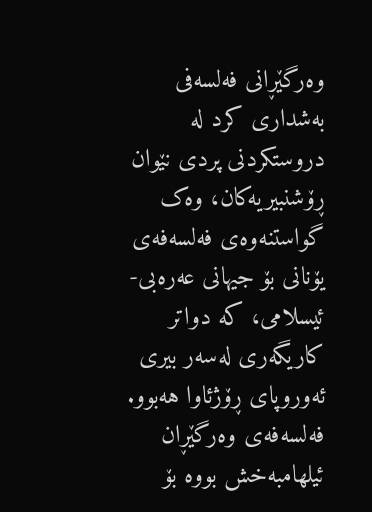وەرگێڕانی فەلسەفی بەشداری کرد لە دروستکردنی پردی نێوان ڕۆشنبیریەکان، وەک گواستنەوەی فەلسەفەی یۆنانی بۆ جیهانی عەرەبی- ئیسلامی، کە دواتر کاریگەری لەسەر بیری ئەوروپای ڕۆژئاوا هەبوو. فەلسەفەی وەرگێڕان ئیلهامبەخش بووە بۆ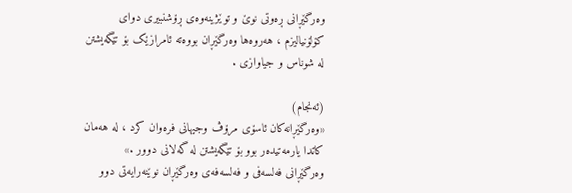وەرگێڕانی ڕەوتی نوێ و توێژینەوەی ڕۆشنبیری دوای کۆلۆنیالیزم ، هەروەها وەرگێڕان بووەتە ئامرازێک بۆ تێگەیشتن لە شوناس و جیاوازی .

(ئەنجام)
«وەرگێڕانەکان ئاسۆی مرۆڤ وجیهانی فرەوان کرد ، لە هەمان کاتدا یارمەتیدەر بوو بۆ تێگەیشتن لە گەلانی دوور .»
وەرگێڕانی فەلسەفی و فەلسەفەی وەرگێڕان نوێنەرایەتی دوو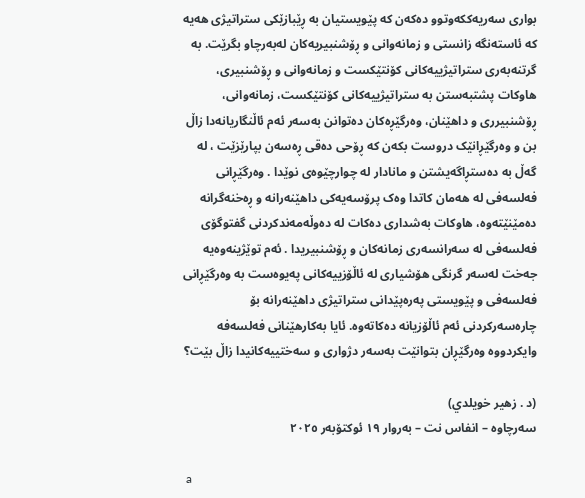بواری سەریەککەوتوو دەکەن کە پێویستیان بە ڕێبازێکی ستراتیژی هەیە کە ئاستەنگە زانستی و زمانەوانی و ڕۆشنبیریەکان لەبەرچاو بگرێت. بە گرتنەبەری ستراتیژییەکانی کۆنتێکست و زمانەوانی و ڕۆشنبیری، هاوکات پشتبەستن بە ستراتیژییەکانی کۆنتێکست، زمانەوانی، ڕۆشنبیرری و داهێنان، وەرگێڕەکان دەتوانن بەسەر ئەم ئاڵنگاریانەدا زاڵ بن و وەرگێڕانێک دروست بکەن کە ڕۆحی دەقی ڕەسەن بپارێزێت ، لە گەڵ بە دەستڕاگەیشتن و مانادار لە چوارچێوەی نوێدا . وەرگێڕانی فەلسەفی لە هەمان کاتدا وەک پرۆسەیەکی داهێنەرانە و ڕەخنەگرانە دەمێنێتەوە، هاوکات بەشداری دەکات لە دەوڵەمەندکردنی گفتوگۆی فەلسەفی لە سەرانسەری زمانەکان و ڕۆشنبیریدا . ئەم توێژینەوەیە جەخت لەسەر گرنگی هۆشیاری لە ئاڵۆزییەکانی پەیوەست بە وەرگێڕانی فەلسەفی و پێویستی پەرەپێدانی ستراتیژی داهێنەرانە بۆ چارەسەرکردنی ئەم ئاڵۆزیانە دەکاتەوە. ئایا بەکارهێنانی فەلسەفە وایکردووە وەرگێڕان بتوانێت بەسەر دژواری و سەختییەکانیدا زاڵ بێت؟

(د . زهیر خویلدي)
سەرچاوە – انفاس نت – بەروار ١٩ ئوکتۆبەر ۲۰۲٥

 a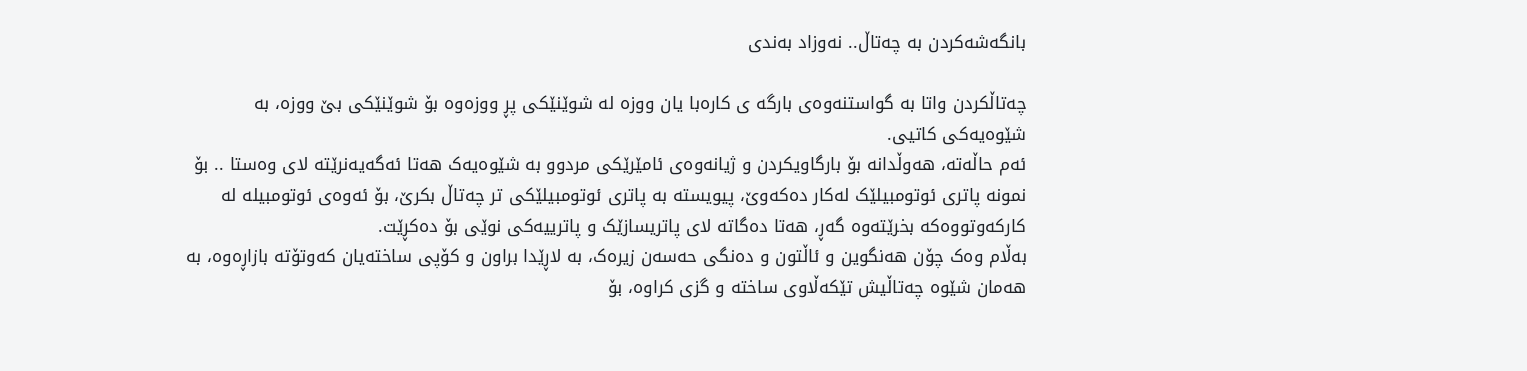بانگەشەکردن بە چەتاڵ.. نەوزاد بەندی

چەتاڵکردن واتا به گواستنەوەی بارگە ی کارەبا یان ووزە له شوێنێکی پڕ ووزەوە بۆ شوێنێکی بێ ووزه، بە شێوەیەکی کاتیی.
ئەم حاڵەتە، هەوڵدانە بۆ بارگاویکردن و ژیانەوەی ئامێرێکی مردوو به شێوەیەک هەتا ئەگەیەنرێتە لای وەستا .. بۆ نمونە پاتری ئوتومبیلێک لەکار دەکەوێ، پیویستە به پاتری ئوتومبیلێکی تر چەتاڵ بکرێ، بۆ ئەوەی ئوتومبیلە لە کارکەوتووەکە بخرێتەوە گەڕ، هەتا دەگاتە لای پاتریسازێک و پاترییەکی نوێی بۆ دەکڕێت.
بەڵام وەک چۆن هەنگوین و ئاڵتون و دەنگی حەسەن زیرەک، بە لاڕێدا براون و کۆپی ساختەیان کەوتۆتە بازاڕەوە، بە هەمان شێوە چەتاڵیش تێکەڵاوی ساختە و گزی کراوە، بۆ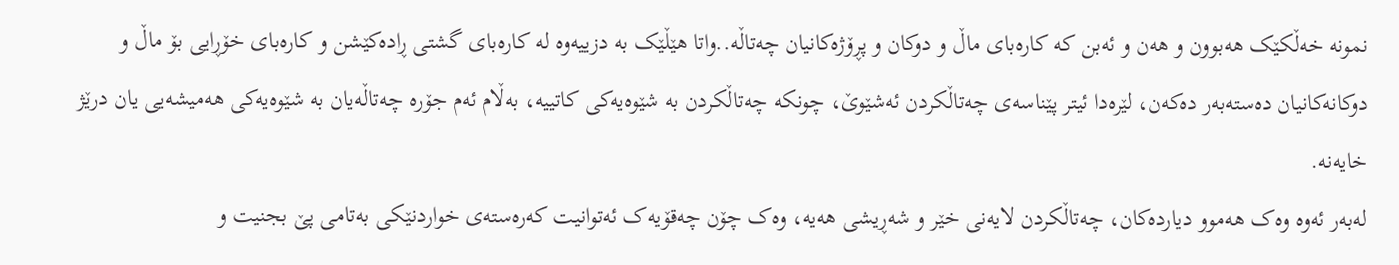نمونە خەڵکێک هەبوون و هەن و ئەبن کە کارەبای ماڵ و دوکان و پڕۆژەکانیان چەتاڵە..واتا هێڵێک به دزییەوە لە کارەبای گشتی ڕادەکێشن و کارەبای خۆڕایی بۆ ماڵ و دوکانەکانیان دەستەبەر دەکەن، لێرەدا ئیتر پێناسەی چەتاڵکردن ئەشێوێ، چونکە چەتاڵکردن بە شێوەیەکی کاتییه، بەڵام ئەم جۆره چەتاڵەیان به شێوەیەکی هەمیشەیی یان درێژ خایەنە.
لەبەر ئەوە وەک هەموو دیاردەکان، چەتاڵکردن لایەنی خێر و شەڕیشی هەیه، وەک چۆن چەقۆیەک ئەتوانیت کەرەستەی خواردنێکی بەتامی پێ بجنیت و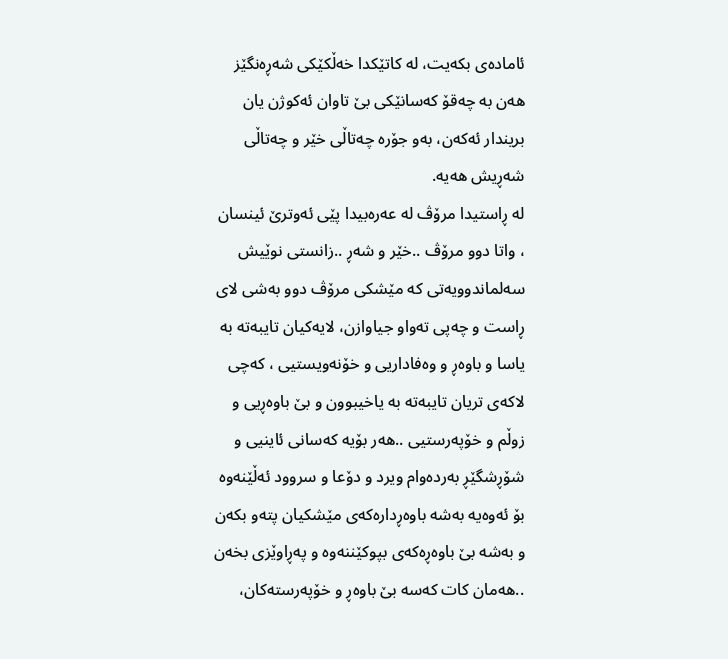ئامادەی بکەیت، لە کاتێکدا خەڵکێکی شەڕەنگێز هەن به چەقۆ کەسانێکی بێ تاوان ئەکوژن یان بریندار ئەکەن، بەو جۆرە چەتاڵی خێر و چەتاڵی شەڕیش هەیە.
لە ڕاستیدا مرۆڤ لە عەرەبیدا پێی ئەوترێ ئینسان ، واتا دوو مرۆڤ ..خێر و شەڕ ..زانستی نوێیش سەلماندوویەتی کە مێشکی مرۆڤ دوو بەشی لای ڕاست و چەپی تەواو جیاوازن، لایەکیان تایبەتە به یاسا و باوەڕ و وەفاداریی و خۆنەویستیی ، کەچی لاکەی تریان تایبەتە به یاخیبوون و بێ باوەڕیی و زوڵم و خۆپەرستیی ..هەر بۆیە کەسانی ئاینیی و شۆڕشگێڕ بەردەوام ویرد و دۆعا و سروود ئەڵێنەوە بۆ ئەوەیە بەشە باوەڕدارەکەی مێشکیان پتەو بکەن و بەشە بێ باوەڕەکەی بپوکێننەوە و پەڕاوێزی بخەن ..هەمان کات کەسه بێ باوەڕ و خۆپەرستەکان،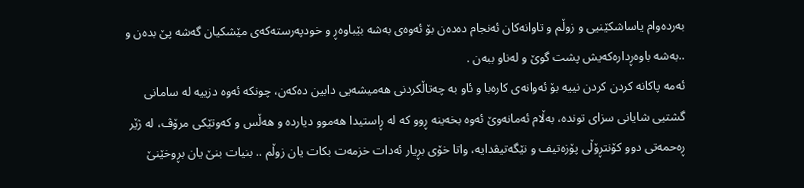بەردەوام یاساشکێنیی و زوڵم و تاوانەکان ئەنجام دەدەن بۆ ئەوەی بەشە بێباوەڕ و خودپەرستەکەی مێشکیان گەشه پێ بدەن و ..بەشە باوەڕدارەکەیش پشت گوێ و لەناو ببەن .
ئەمە پاکانە کردن کردن نییه بۆ ئەوانەی کارەبا و ئاو بە چەتاڵکردنی هەمیشەیی دابین دەکەن، چونکە ئەوە دزییە لە سامانی گشتیی شایانی سزای تونده، بەڵام ئەمانەوێ ئەوە بخەینە ڕوو کە له ڕاستیدا هەموو دیاردە و هەڵس و کەوتێکی مرۆڤ، له ژێر ڕەحمەتی دوو کۆنتڕۆڵی پۆزەتیف و نێگەتیڤدایه، واتا خۆی بڕیار ئەدات خزمەت بکات یان زوڵم .. بنیات بنێ یان بڕوخێنێ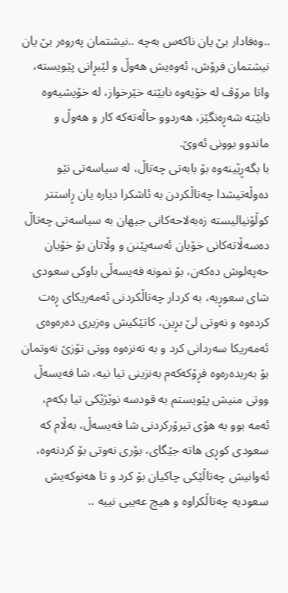..وەفادار بێ یان ناکەس بەچە ..نیشتمان پەروەر بێ یان نیشتمان فرۆش، ئەوەیش هەوڵ و لێبڕانی پێویستە، واتا مرۆڤ له خۆیەوە نابێتە خێرخواز، له خۆیشیەوە نابێتە شەڕەنگێز، هەردوو حاڵەتەکە کار و هەوڵ و ماندوو بوونی ئەوێ.
با بگەڕێینەوە بۆ بابەتی چەتاڵ، لە سیاسەتی نێو دەوڵەتیشدا چەتاڵکردن به ئاشکرا دیاره یان ڕاستتر کوڵۆنیالیستە زەبەلاحەکانی جیهان بە سیاسەتی چەتاڵ دەسەڵاتەکانی خۆیان ئەسەپێنن و وڵاتان بۆ خۆیان حەپەلوش دەکەن، بۆ نمونە فەیسەڵی باوکی سعودی شای سعوڕیە، به کردار چەتاڵکردنی ئەمەریکای ڕەت کردەوە و نەوتی لێ بڕین، کاتێکیش وەزیری دەرەوەی ئەمەریکا سەردانی کرد و بە تەنزەوە ووتی تۆزێ نەوتمان بۆ بەربدەرەوە فڕۆکەکەم بەنزینی تیا نیە، شا فەیسەڵ ووتی منیش پێویستم بە قودسه نوێژێکی تیا بکەم، ئەمە بوو بە هۆی تیرۆرکردنی شا فەیسەڵ، بەڵام که سعودی کوڕی هاتە جێگای، بۆری نەوتی بۆ کردنەوە، ئەوانیش چەتاڵێکی چاکیان بۆ کرد و تا هەنوکەیش سعودیە چەتاڵکراوە و هیچ عەیبی نییە ..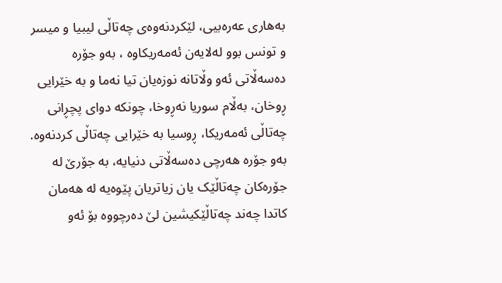بەهاری عەرەبیی، لێکردنەوەی چەتاڵی لیبیا و میسر و تونس بوو لەلایەن ئەمەریکاوە ، بەو جۆرە دەسەڵاتی ئەو وڵاتانە نوزەیان تیا نەما و به خێرایی ڕوخان، بەڵام سوریا نەڕوخا، چونکە دوای پچڕانی چەتاڵی ئەمەریکا، ڕوسیا بە خێرایی چەتاڵی کردنەوە. بەو جۆرە هەرچی دەسەڵاتی دنیایه، بە جۆرێ لە جۆرەکان چەتاڵێک یان زیاتریان پێوەیه لە هەمان کاتدا چەند چەتاڵێکیشین لێ دەرچووە بۆ ئەو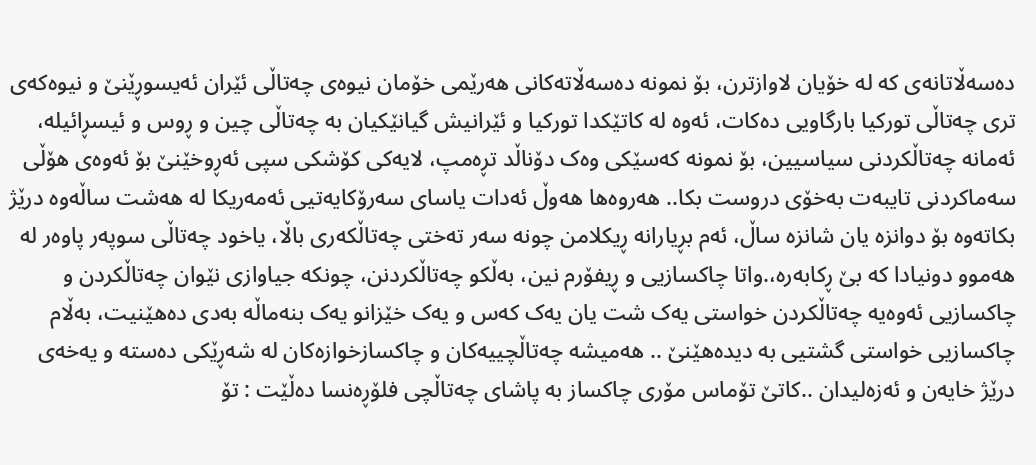دەسەڵاتانەی کە لە خۆیان لاوازترن، بۆ نمونە دەسەڵاتەکانی هەرێمی خۆمان نیوەی چەتاڵی ئێران ئەیسوڕێنێ و نیوەکەی تری چەتاڵی تورکیا بارگاویی دەکات، ئەوە لە کاتێکدا تورکیا و ئێرانیش گیانێکیان به چەتاڵی چین و ڕوس و ئیسڕائیلە، ئەمانە چەتاڵکردنی سیاسیین، بۆ نمونە کەسێکی وەک دۆناڵد تڕەمپ، لایەکی کۆشکی سپی ئەڕوخێنێ بۆ ئەوەی هۆڵی سەماکردنی تایبەت بەخۆی دروست بکا.. هەروەها هەوڵ ئەدات یاسای سەرۆکایەتیی ئەمەریکا لە هەشت ساڵەوە درێژ بکاتەوە بۆ دوانزه یان شانزه ساڵ، ئەم بڕیارانە ڕیکلامن چونە سەر تەختی چەتاڵکەری باڵا، یاخود چەتاڵی سوپەر پاوەر له هەموو دونیادا کە بێ ڕکابەرە،.واتا چاکسازیی و ڕیفۆرم نین، بەڵکو چەتاڵکردنن، چونکە جیاوازی نێوان چەتاڵکردن و چاکسازیی ئەوەیه چەتاڵکردن خواستی یەک شت یان یەک کەس و یەک خێزانو یەک بنەماڵە بەدی دەهێنیت، بەڵام چاکسازیی خواستی گشتیی بە دیدەهێنێ .. هەمیشە چەتاڵچییەکان و چاکسازخوازەکان له شەڕێکی دەستە و یەخەی درێژ خایەن و ئەزەلیدان ..کاتێ تۆماس مۆری چاکساز بە پاشای چەتاڵچی فلۆڕەنسا دەڵێت : تۆ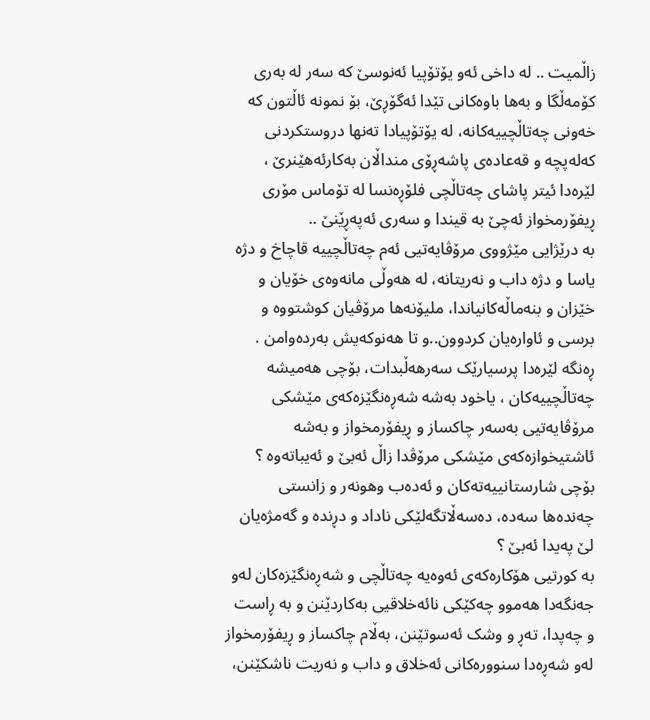زاڵمیت .. لە داخی ئەو یۆتۆپیا ئەنوسێ کە سەر لە بەری کۆمەڵگا و بەها باوەکانی تێدا ئەگۆڕێ، بۆ نمونە ئاڵتون کە خەونی چەتاڵچییەکانە، له یۆتۆپیادا تەنها دروستکردنی کەلەپچە و قەعادەی پاشەڕۆی منداڵان بەکارئەهێنرێ ، لێرەدا ئیتر پاشای چەتاڵچی فلۆڕەنسا لە تۆماس مۆری ڕیفۆرمخواز ئەچێ بە قیندا و سەری ئەپەڕێنێ ..
بە درێژایی مێژووی مرۆڤایەتیی ئەم چەتاڵچییە قاچاخ و دژه یاسا و دژە داب و نەریتانە، لە هەوڵی مانەوەی خۆیان و خێزان و بنەماڵەکانیاندا، ملیۆنەها مرۆڤیان کوشتووە و برسی و ئاوارەیان کردوون..و تا هەنوکەیش بەردەوامن .
ڕەنگە لێرەدا پرسیارێک سەرهەڵبدات، بۆچی هەمیشه چەتاڵچییەکان ، یاخود بەشە شەڕەنگێزەکەی مێشکی مرۆڤایەتیی بەسەر چاکساز و ڕیفۆرمخواز و بەشە ئاشتیخوازەکەی مێشکی مرۆڤدا زاڵ ئەبێ و ئەیباتەوە ؟ بۆچی شارستانییەتەکان و ئەدەب وهونەر و زانستی چەندەها سەدە، دەسەڵاتگەلێکی ناداد و دڕندە و گەمژەیان لێ پەیدا ئەبێ ؟
بە کورتیی هۆکارەکەی ئەوەیە چەتاڵچی و شەڕەنگێزەکان لەو جەنگەدا هەموو چەکێکی نائەخلاقیی بەکاردێنن و بە ڕاست و چەپدا، تەڕ و وشک ئەسوتێنن، بەڵام چاکساز و ڕیفۆرمخواز لەو شەڕەدا سنوورەکانی ئەخلاق و داب و نەریت ناشکێنن،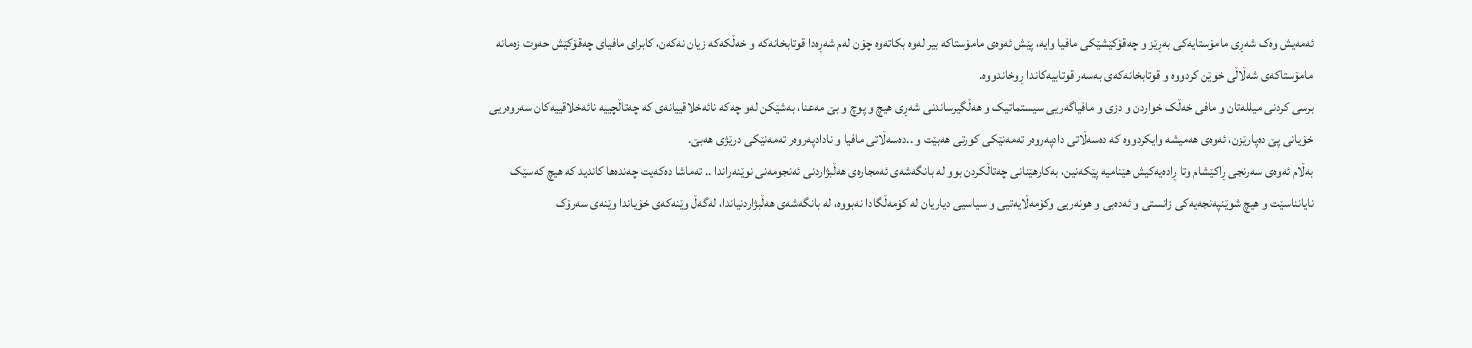ئەمەیش وەک شەڕی مامۆستایەکی بەڕێز و چەقۆکێشێکی مافیا وایه، پێش ئەوەی مامۆستاکە بیر لەوە بکاتەوە چۆن لەم شەڕەدا قوتابخانەکە و خەڵکەکە زیان نەکەن، کابرای مافیای چەقۆکێش حەوت زەمانە مامۆستاکەی شەڵاڵی خوێن کردووە و قوتابخانەکەی بەسەر قوتابیەکاندا ڕوخاندووە.
برسی کردنی میللەتان و مافی خەڵک خواردن و دزی و مافیاگەریی سیستماتیک و هەڵگیرساندنی شەڕی هیچ و پوچ و بێ مەعنا، بەشێکن لەو چەکە نائەخلاقییانەی کە چەتاڵچییە نائەخلاقییەکان سەروەریی خۆیانی پێ دەپارێزن، ئەوەی هەمیشە وایکردووە کە دەسەڵاتی دادپەروەر تەمەنێکی کورتی هەبێت و ..دەسەڵاتی مافیا و نادادپەروەر تەمەنێکی درێژی هەبێ.
بەڵام ئەوەی سەرنجی ڕاکێشام وتا ڕادەیەکیش هێنامیه پێکەنین، بەکارهێنانی چەتاڵکردن بوو لە بانگەشەی ئەمجارەی هەڵبژاردنی ئەنجومەنی نوێنەراندا .. تەماشا دەکەیت چەندەها کاندید کە هیچ کەسێک نایانناسێت و هیچ شوێنپەنجەیەکی زانستی و ئەدەبی و هونەریی وکۆمەڵایەتیی و سیاسیی دیاریان له کۆمەڵگادا نەبووە، لە بانگەشەی هەڵبژاردنیاندا، لەگەڵ وێنەکەی خۆیاندا وێنەی سەرۆک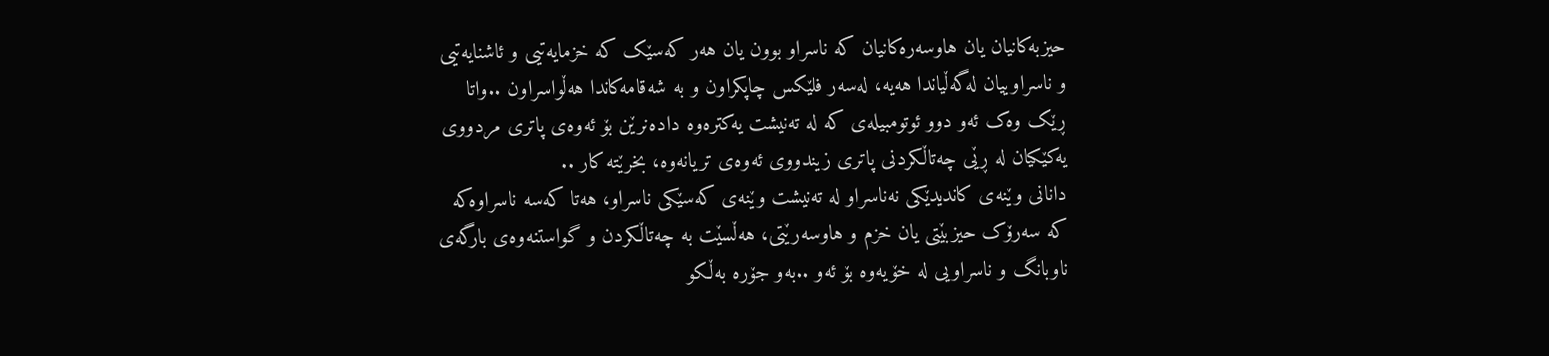حیزبەکانیان یان هاوسەرەکانیان کە ناسراو بوون یان هەر کەسێک کە خزمایەتیی و ئاشنایەتیی و ناسراوییان لەگەڵیاندا هەیە، لەسەر فلێکس چاپکراون و بە شەقامەکاندا هەڵواسراون ..واتا ڕێک وەک ئەو دوو ئوتومبیلەی کە له تەنیشت یەکترەوە دادەنرێن بۆ ئەوەی پاتری مردووی یەکێکیان لە ڕێی چەتاڵکردنی پاتری زیندووی ئەوەی تریانەوە، بخرێتە کار ..
دانانی وێنەی کاندیدێکی نەناسراو لە تەنیشت وێنەی کەسێکی ناسراو، هەتا کەسە ناسراوەکە کە سەرۆک حیزبێتی یان خزم و هاوسەرێتی، هەڵسێت بە چەتاڵکردن و گواستنەوەی بارگەی ناوبانگ و ناسراویی لە خۆیەوە بۆ ئەو ..بەو جۆره بەڵکو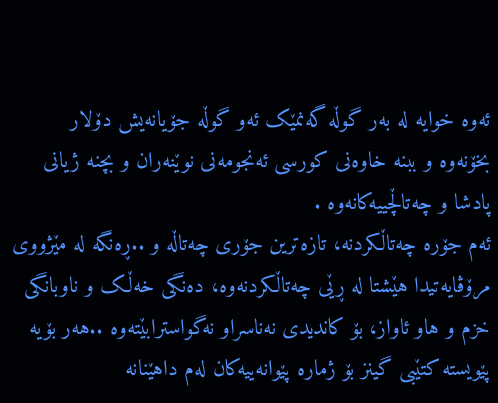ئەوە خوایه لە بەر گوڵە گەنمێک ئەو گوڵە جۆیانەیش دۆلار بخۆنەوە و ببنە خاوەنی کورسی ئەنجومەنی نوێنەران و بچنە ژیانی پادشا و چەتاڵچییەکانەوە .
ئەم جۆره چەتاڵکردنە، تازەترین جۆری چەتاڵە و ..ڕەنگە لە مێژووی مرۆڤایەتیدا هێشتا لە ڕێی چەتاڵکردنەوە، دەنگی خەڵک و ناوبانگی خزم و هاو ئاواز، بۆ کاندیدی نەناسراو نەگواسترابێتەوە ..هەر بۆیه پێویستە کتێبی گینز بۆ ژماره پێوانەییەکان لەم داهێنانە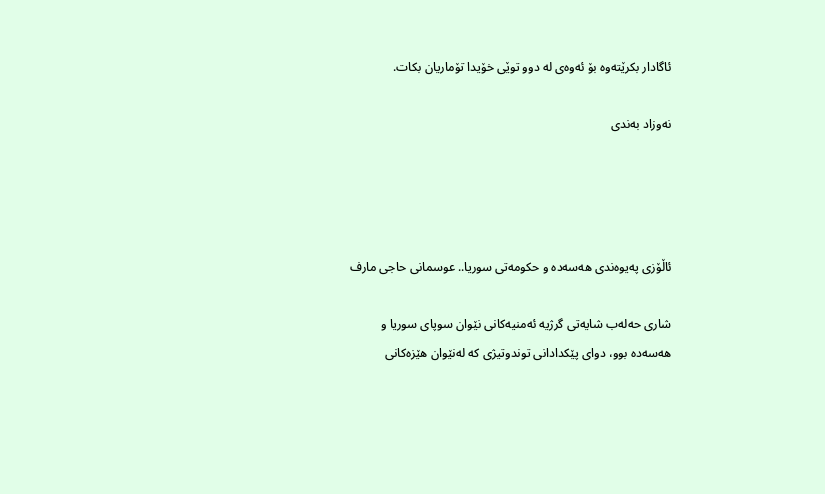ئاگادار بکرێتەوە بۆ ئەوەی لە دوو توێی خۆیدا تۆماریان بکات.

نەوزاد بەندی




ئاڵۆزی پەیوەندی هەسەدە و حکومەتی سوریا.. عوسمانی حاجی مارف

شاری حەلەب شایەتی گرژیە ئەمنیەکانی نێوان سوپای سوریا و هەسەدە بوو، دوای پێکدادانی توندوتیژی کە لەنێوان هێزەکانی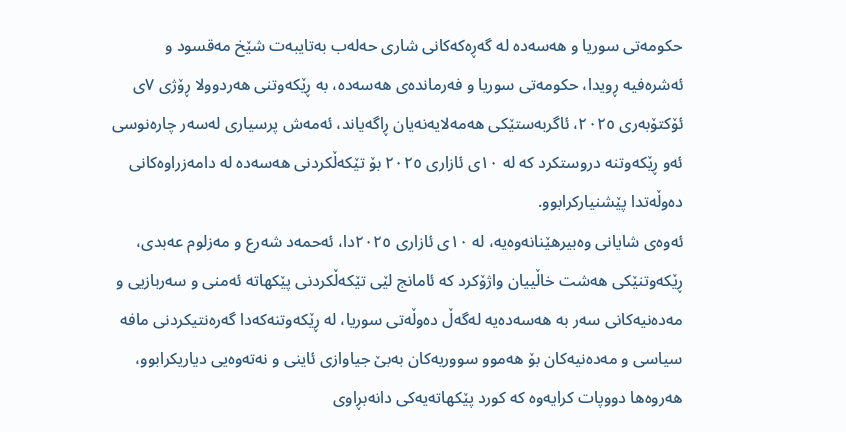حکومەتی سوریا و هەسەدە لە گەڕەکەکانی شاری حەلەب بەتایبەت شێخ مەقسود و ئەشرەفیە ڕویدا، حکومەتی سوریا و فەرماندەی هەسەدە، بە ڕێکەوتنی هەردوولا ڕۆژی ٧ی ئۆکتۆبەری ٢٠٢٥، ئاگربەستێکی هەمەلایەنەیان ڕاگەیاند، ئەمەش پرسیاری لەسەر چارەنوسی ئەو ڕێکەوتنە دروستکرد کە لە ١٠ی ئازاری ٢٠٢٥ بۆ تێکەڵکردنی هەسەدە لە دامەزراوەکانی دەوڵەتدا پێشنیارکرابوو.
ئەوەی شایانی وەبیرهێنانەوەیە، لە ١٠ی ئازاری ٢٠٢٥دا، ئەحمەد شەرع و مەزلوم عەبدی، ڕێکەوتنێکی هەشت خاڵییان واژۆکرد کە ئامانج لێی تێکەڵکردنی پێکهاتە ئەمنی و سەربازیی و مەدەنیەکانی سەر بە هەسەدەیە لەگەڵ دەوڵەتی سوریا، لە ڕێکەوتنەکەدا گەرەنتیکردنی مافە سیاسی و مەدەنیەکان بۆ هەموو سووریەکان بەبێ جیاوازی ئاینی و نەتەوەیی دیاریکرابوو، هەروەها دووپات کرایەوە کە کورد پێکهاتەیەکی دانەبڕاوی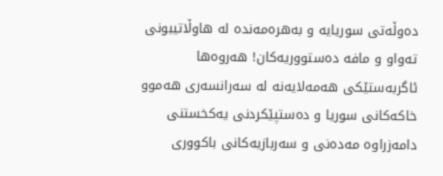دەوڵەتی سوریایە و بەهرەمەندە لە هاوڵاتیبونی تەواو و مافە دەستووریەکان! هەروەها ئاگربەستێکی هەمەلایەنە لە سەرانسەری هەموو خاکەکانی سوریا و دەستپێکردنی یەکخستنی دامەزراوە مەدەنی و سەربازیەکانی باکووری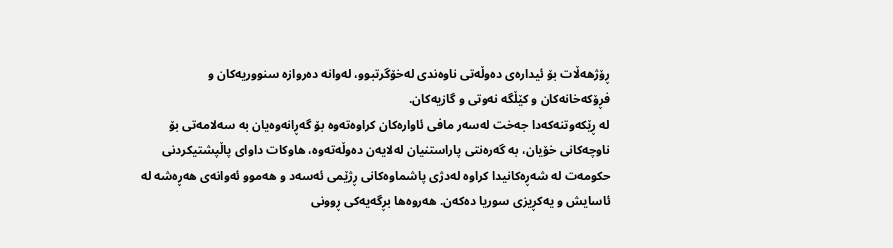ڕۆژهەڵات بۆ ئیدارەی دەوڵەتی ناوەندی لەخۆگرتبوو، لەوانە دەروازە سنووریەکان و فڕۆکەخانەکان و کێڵگە نەوتی و گازیەکان.
لە ڕێکەوتنەکەدا جەخت لەسەر مافی ئاوارەکان کراوەتەوە بۆ گەڕانەوەیان بە سەلامەتی بۆ ناوچەکانی خۆیان، بە گەرەنتی پاراستنیان لەلایەن دەوڵەتەوە، هاوکات داوای پاڵپشتیکردنی حکومەت لە شەڕەکانیدا کراوە لەدژی پاشماوەکانی ڕژێمی ئەسەد و هەموو ئەوانەی هەڕەشە لە ئاسایش و یەکڕیزی سوریا دەکەن. هەروەها بڕگەیەکی ڕوونی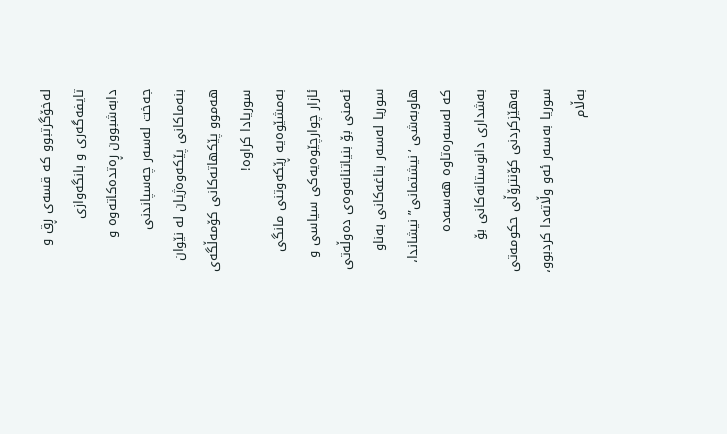لەخۆگرتبوو کە قسەی ڕق و تایفەگەری و بانگەوازی دابەشبوون ڕەتدەکاتەوە و جەخت لەسەر چەسپاندنی بنەماکانی پێکەوەژیان لە نێوان هەموو پێکهاتەکانی کۆمەڵگەی سوریادا کراوە!
بەمشێوەیە ڕێکەوتنی مانگی ئازار چوارچێوەیەکی سیاسی و ئەمنی بۆ بنیاتنانەوەی دەوڵەتی سوریا لەسەر بناغەکانی بەناو هاوبەشی ‘نیشتمانی” نیشاندا، کە لەسەرەتاوە هەسەدە بەشداری دانوستانەکانی بۆ بەهێزکردنی کۆنترۆڵی حکومەتی سوریا بەسەر ئەو وڵاتەدا کردبوو، بەڵام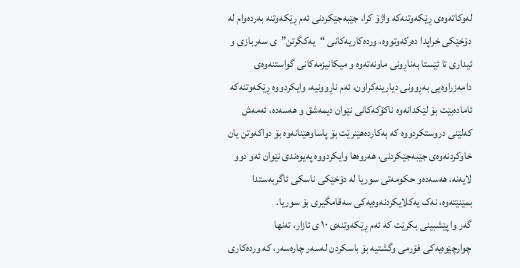لەوکاتەوەی ڕێکەوتنەکە واژۆ کرا، جێبەجێکردنی ئەم ڕێکەوتنە بەردەوام لە دۆخێکی خراپدا دەرکەوتووە، وردەکاریەکانی “یەکگرتن”ی سەربازی و ئیداری تا ئێستا بەناڕونی ماونەتەوە و میکانیزمەکانی گواستنەوەی دامەزراوەیی بەڕوونی دیارینەکراون، ئەم ناڕوونیە، وایکردووە ڕێکەوتنەکە ئامادەبێت بۆ لێکدانەوە ناکۆکەکانی نێوان دیمەشق و هەسەدە، ئەمەش کەلێنی دروستکردووە کە بەکاردەهێنرێت بۆ پاساوهێنانەوە بۆ دواکەوتن یان خاوکردنەوەی جێبەجێکردنی، هەروەها وایکردووە پەیوەندی نێوان ئەو دوو لایەنە، هەسەدەو حکومەتی سوریا لە دۆخێکی ناسکی ئاگربەستدا بمێنێتەوە، نەک یەکلایکردنەوەیەکی سەقامگیری بۆ سوریا.
گەر وا پێشبینی بکرێت کە ئەم ڕێکەوتنەی ١٠ ی ئازار، تەنها چوارچێوەیەکی فۆرمی وگشتیە بۆ باسکردن لەسەر چارەسەر، کە وردەکاری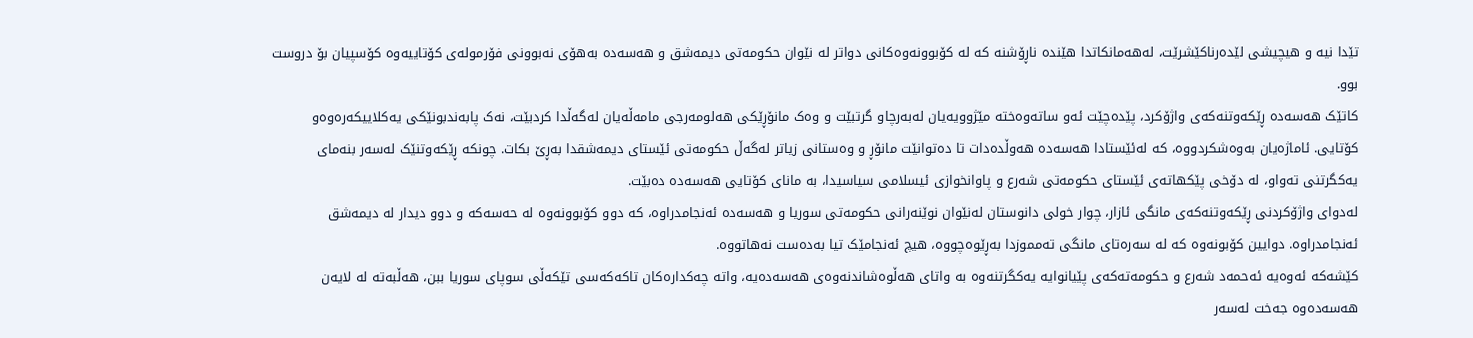تێدا نیە و هیچیشی لێدەرناکێشرێت، لەهەمانکاتدا هێندە ناڕۆشنە کە لە کۆبوونەوەکانی دواتر لە نێوان حکومەتی دیمەشق و هەسەدە بەهۆی نەبوونی فۆرمولەی کۆتاییەوە کۆسپیان بۆ دروست بوو.
کاتێک هەسەدە ڕێکەوتنەکەی واژۆکرد، پێدەچێت ئەو ساتەوەختە مێژوویەیان لەبەرچاو گرتبێت و وەک مانۆڕێکی هەلومەرجی مامەڵەیان لەگەڵدا کردبێت، نەک پابەندبونێکی یەکلاییکەرەوەو کۆتایی. ئاماژەیان بەوەشکردووە، کە لەئێستادا هەسەدە هەوڵدەدات تا دەتوانێت مانۆڕ و وەستانی زیاتر لەگەڵ حکومەتی ئێستای دیمەشقدا بەڕێ بکات. چونکە ڕێکەوتنێک لەسەر بنەمای یەکگرتنی تەواو، لە دۆخی پێکهاتەی ئێستای حکومەتی شەرع و پاوانخوازی ئیسلامی سیاسیدا، بە مانای کۆتایی هەسەدە دەبێت.
لەدوای واژۆکردنی ڕێکەوتنەکەی مانگی ئازار، چوار خولی دانوستان لەنێوان نوێنەرانی حکومەتی سوریا و هەسەدە ئەنجامدراوە، کە دوو کۆبوونەوە لە حەسەکە و دوو دیدار لە دیمەشق ئەنجامدراوە. دوایین کۆبونەوە کە لە سەرەتای مانگی تەمموزدا بەڕێوەچووە، هیچ ئەنجامێک تیا بەدەست نەهاتووە.
کێشەکە ئەوەیە ئەحمەد شەرع و حکومەتەکەی پێیانوایە یەکگرتنەوە بە واتای هەڵوەشاندنەوەی هەسەدەیە، واتە چەکدارەکان تاکەکەسی تێکەڵی سوپای سوریا ببن، هەڵبەتە لە لایەن هەسەدەوە جەخت لەسەر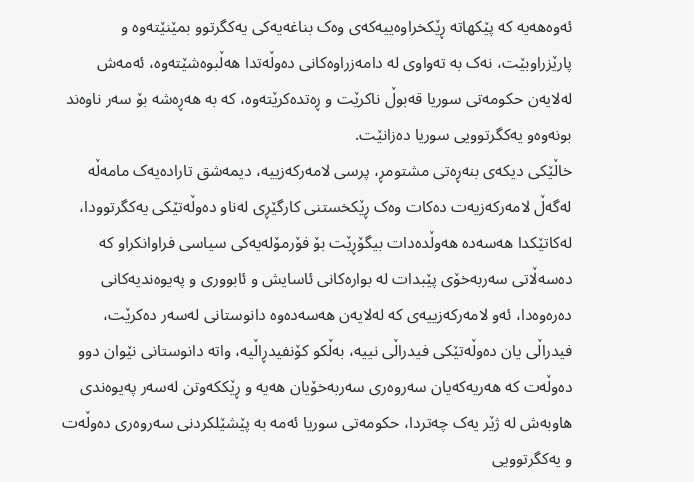ئەوەهەیە کە پێکهاتە ڕێکخراوەییەکەی وەک بناغەیەکی یەکگرتوو بمێنێتەوە و پارێزراوبێت، نەک بە تەواوی لە دامەزراوەکانی دەوڵەتدا هەڵبوەشێتەوە، ئەمەش لەلایەن حکومەتی سوریا قەبوڵ ناکرێت و ڕەتدەکرێتەوە، کە بە هەڕەشە بۆ سەر ناوەند بونەوەو یەکگرتوویی سوریا دەزانێت.
خاڵێکی دیکەی بنەڕەتی مشتومڕ، پرسی لامەرکەزییە، دیمەشق تارادەیەک مامەڵە لەگەڵ لامەرکەزیەت دەکات وەک ڕێکخستنی کارگێڕی لەناو دەوڵەتێکی یەکگرتوودا، لەکاتێکدا هەسەدە هەوڵدەدات بیگۆڕێت بۆ فۆرمۆلەیەکی سیاسی فراوانکراو کە دەسەڵاتی سەربەخۆی پێبدات لە بوارەکانی ئاسایش و ئابووری و پەیوەندیەکانی دەرەوەدا، ئەو لامەرکەزییەی کە لەلایەن هەسەدەوە دانوستانی لەسەر دەکرێت، فیدراڵی یان دەوڵەتێکی فیدراڵی نییە، بەڵکو کۆنفیدڕاڵیە، واتە دانوستانی نێوان دوو دەوڵەت کە هەریەکەیان سەروەری سەربەخۆیان هەیە و ڕێککەوتن لەسەر پەیوەندی هاوبەش لە ژێر یەک چەتردا، حکومەتی سوریا ئەمە بە پێشێلکردنی سەروەری دەوڵەت و یەکگرتوویی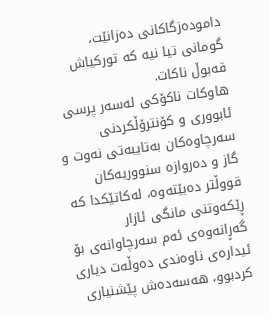دامودەزگاکانی دەزانێت، گومانی تیا نیە کە تورکیاش قەبوڵ ناکات.
هاوکات ناکۆکی لەسەر پرسی ئابووری و کۆنترۆڵکردنی سەرچاوەکان بەتایبەتی نەوت و گاز و دەروازە سنووریەکان قووڵتر دەبێتەوە، لەکاتێکدا کە ڕێکەوتنی مانگی ئازار گەڕانەوەی ئەم سەرچاوانەی بۆ ئیدارەی ناوەندی دەوڵەت دیاری کردبوو، هەسەدەش پێشنیاری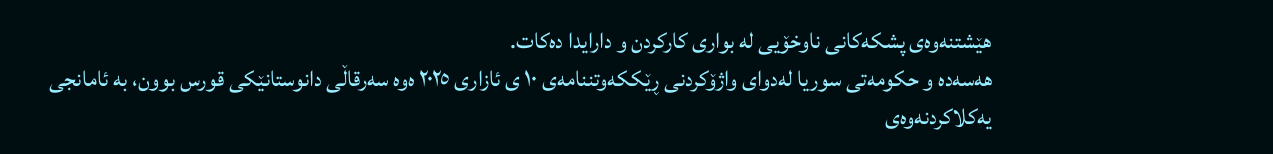هێشتنەوەی پشکەکانی ناوخۆیی لە بواری کارکردن و دارایدا دەکات.
هەسەدە و حکومەتی سوریا لەدوای واژۆکردنی ڕێککەوتننامەی ١٠ ی ئازاری ٢٠٢٥ ەوە سەرقاڵی دانوستانێکی قورس بوون، بە ئامانجی یەکلاکردنەوەی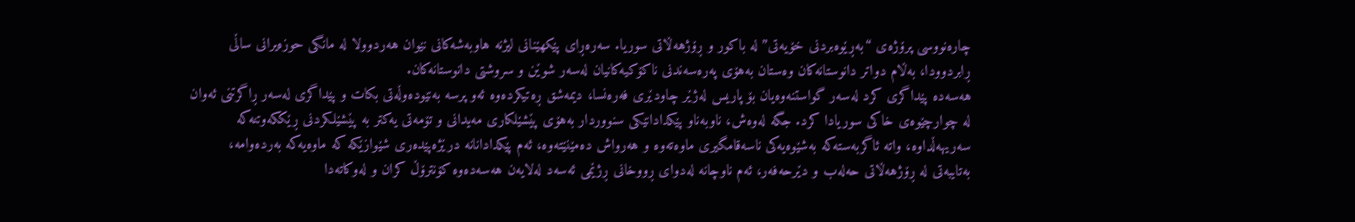چارەنووسی پرۆژەی “بەڕێوەبردنی خۆیەتی” لە باکور و ڕۆژهەڵاتی سوریا. سەرەڕای پێکهێنانی لیژنە هاوبەشەکانی نێوان هەردوولا لە مانگی حوزەیرانی ساڵی ڕابردوودا، بەڵام دواتر دانوستانەکان وەستان بەهۆی پەرەسەندنی ناکۆکیەکانیان لەسەر شوێن و سروشتی دانوستانەکان.
هەسەدە پێداگری کرد لەسەر گواستنەوەیان بۆ پاریس لەژێر چاودێری فەرەنسا، دیمەشق ڕەتیکردەوە ئەو پرسە بەنێودەوڵەتی بکات و پێداگری لەسەر ڕاگرتنی ئەوان لە چوارچێوەی خاکی سوریادا کرد. جگە لەوەش، ناوبەناو پێکدادانێکی سنووردار بەهۆی پێشێلکاری مەیدانی و تۆمەتی یەکتر بە پێشێلکردنی ڕێککەوتنەکە سەریهەڵداوە، واتە ئاگربەستەکە بەشێوەیەکی ناسەقامگیری ماوەتەوە و هەرواش دەمێنێتەوە، ئەم پێکدادانانە درێژەپێدەری شێوازێکە کە ماوەیەکە بەردەوامە، بەتایبەتی لە ڕۆژهەڵاتی حەلەب و دێرحەفەر، ئەم ناوچانە لەدوای ڕووخانی ڕژێمی ئەسەد لەلایەن هەسەدەوە کۆنترۆڵ کران و لەوکاتەدا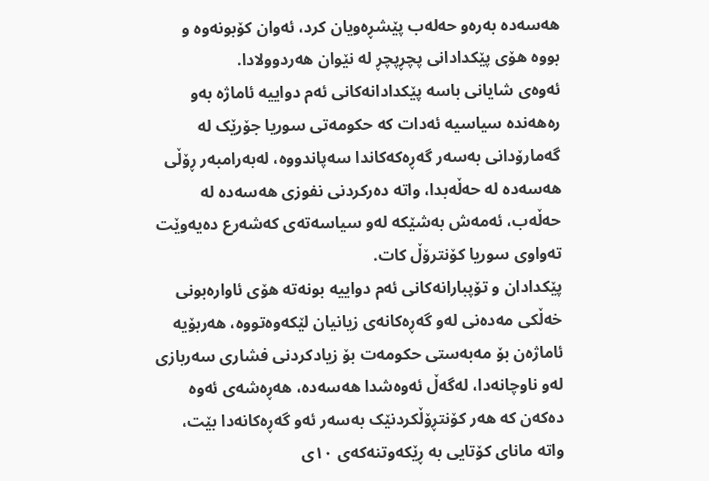هەسەدە بەرەو حەلەب پێشڕەویان کرد، ئەوان کۆبونەوە و بووە هۆی پێکدادانی پچڕپچڕ لە نێوان هەردوولادا.
ئەوەی شایانی باسە پێکدادانەکانی ئەم دواییە ئاماژە بەو رەهەندە سیاسیە ئەدات کە حکومەتی سوریا جۆرێک لە گەمارۆدانی بەسەر گەڕەکەکاندا سەپاندووە، لەبەرامبەر ڕۆڵی هەسەدە لە حەڵەبدا، واتە دەرکردنی نفوزی هەسەدە لە حەڵەب، ئەمەش بەشێکە لەو سیاسەتەی کەشەرع دەیەوێت تەواوی سوریا کۆنترۆڵ کات.
پێکدادان و تۆپبارانەکانی ئەم دواییە بونەتە هۆی ئاوارەبونی خەڵکی مەدەنی لەو گەڕەکانەی زیانیان لێکەوەتووە، هەربۆیە ئاماژەن بۆ مەبەستی حکومەت بۆ زیادکردنی فشاری سەربازی لەو ناوچانەدا، لەگەڵ ئەوەشدا هەسەدە، هەڕەشەی ئەوە دەکەن کە هەر کۆنتڕۆڵکردنێک بەسەر ئەو گەڕەکانەدا بێت، واتە مانای کۆتایی بە ڕێکەوتنەکەی ١٠ی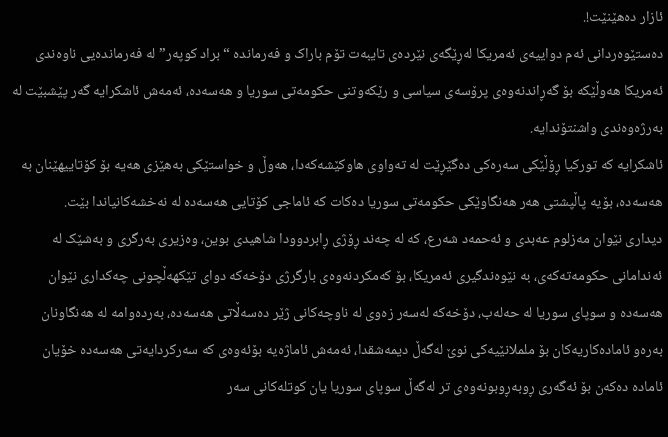ئازار دەهێنێت!.
دەستێوەردانی ئەم دواییەی ئەمریکا لەڕێگەی نێردەی تایبەت تۆم باراک و فەرماندە “براد کوپەر” لە فەرماندەیی ناوەندی ئەمریکا هەوڵێکە بۆ گەڕاندنەوەی پرۆسەی سیاسی و رێکەوتنی حکومەتی سوریا و هەسەدە، ئەمەش ئاشکرایە گەر پێشبێت لە بەرژەوەندی واشنتۆندایە.
ئاشکرایە کە تورکیا ڕۆڵێکی سەرەکی دەگێڕێت لە تەواوی هاوکێشەکەدا، هەوڵ و خواستێکی بەهێزی هەیە بۆ کۆتاییهێنان بە هەسەدە، بۆیە پاڵپشتی هەر هەنگاوێکی حکومەتی سوریا دەکات کە ئاماجی کۆتایی هەسەدە لە نەخشەکانیاندا بێت.
دیداری نێوان مەزلوم عەبدی و ئەحمەد شەرع، کە لە چەند ڕۆژی ڕابردوودا شاهیدی بوین، وەزیری بەرگری و بەشێک لە ئەندامانی حکومەتەکەی، بە نێوەندگیری ئەمریکا، بۆ کەمکردنەوەی بارگرژی دۆخەکە دوای تێکهەڵچونی چەکداری نێوان هەسەدە و سوپای سوریا لە حەلەب، دۆخەکە لەسەر زەوی لە ناوچەکانی ژێر دەسەڵاتی هەسەدە، بەردەوامە لە هەنگاونان بەرەو ئامادەکاریەکان بۆ ململانێیەکی نوێ لەگەڵ دیمەشقدا، ئەمەش ئاماژەیە بۆئەوەی کە سەرکردایەتی هەسەدە خۆیان ئامادە دەکەن بۆ ئەگەری ڕوبەڕوبونەوەی تر لەگەڵ سوپای سوریا یان کوتلەکانی سەر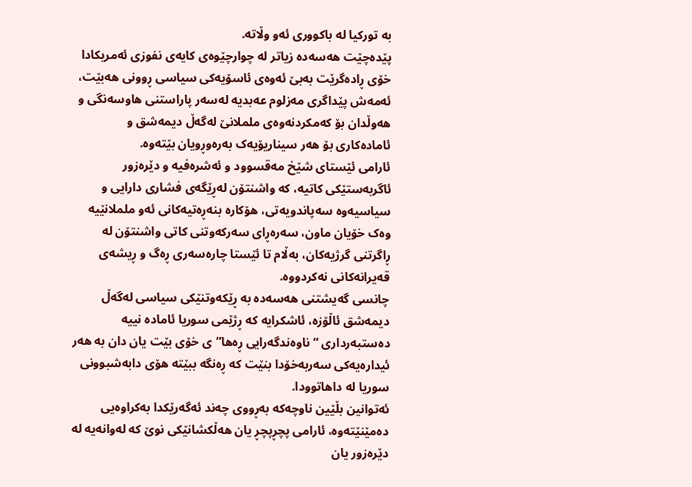بە تورکیا لە باکووری ئەو وڵاتە.
پێدەچێت هەسەدە زیاتر لە چوارچێوەی کایەی نفوزی ئەمریکادا خۆی ڕادەگرێت بەبێ ئەوەی ئاسۆیەکی سیاسی ڕوونی هەبێت، ئەمەش پێداگری مەزلوم عەبدیە لەسەر پاراستنی هاوسەنگی و هەوڵدان بۆ کەمکردنەوەی ململانێ لەگەڵ دیمەشق و ئامادەکاری بۆ هەر سیناریۆیەک بەرەوڕویان بێتەوە.
ئارامی ئێستای شێخ مەقسوود و ئەشرەفیە و دێرەزور ئاگربەستێکی کاتیە، کە واشنتۆن لەڕێگەی فشاری دارایی و سیاسیەوە سەپاندویەتی، هۆکارە بنەڕەتیەکانی ئەو ململانێیە وەک خۆیان ماون، سەرەڕای سەرکەوتنی کاتی واشنتۆن لە ڕاگرتنی گرژیەکان، بەڵام تا ئێستا چارەسەری ڕەگ و ڕیشەی قەیرانەکانی نەکردووە.
چانسی گەیشتنی هەسەدە بە ڕێکەوتنێکی سیاسی لەگەڵ دیمەشق ئاڵۆزە، ئاشکرایە کە ڕژێمی سوریا ئامادە نییە دەستبەرداری “ناوەندگەرایی ڕەها”ی خۆی بێت یان دان بە هەر ئیدارەیەکی سەربەخۆدا بنێت کە ڕەنگە ببێتە هۆی دابەشبوونی سوریا لە داهاتوودا.
ئەتوانین بڵێین ناوچەکە بەڕووی چەند ئەگەرێکدا بەکراوەیی دەمێنێتەوە، ئارامی پچڕپچڕ یان هەڵکشانێکی نوێ کە لەوانەیە لە دێرەزور یان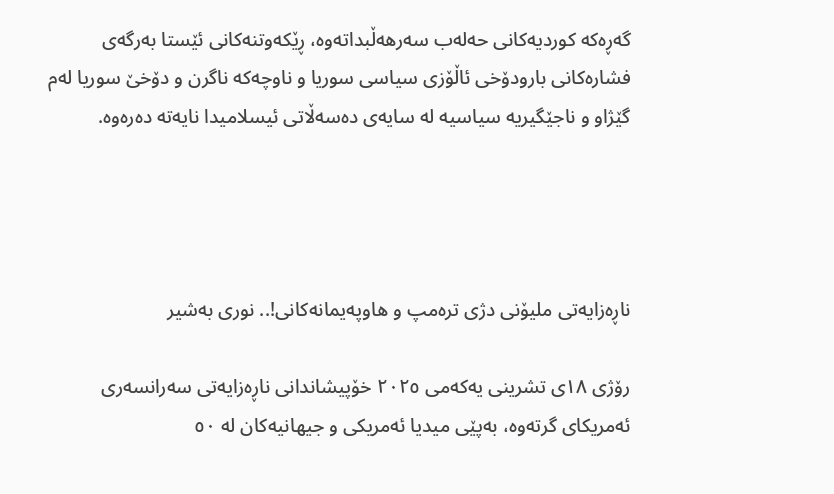گەڕەکە کوردیەکانی حەلەب سەرهەڵبداتەوە، ڕێکەوتنەکانی ئێستا بەرگەی فشارەکانی بارودۆخی ئاڵۆزی سیاسی سوریا و ناوچەکە ناگرن و دۆخێ سوریا لەم گێژاو و ناجێگیریە سیاسیە لە سایەی دەسەڵاتی ئیسلامیدا نایەتە دەرەوە.




ناڕەزایەتی ملیۆنی دژی ترەمپ و هاوپەیمانەکانی!.. نوری بەشیر

رۆژی ١٨ی تشرینی یەکەمی ٢٠٢٥ خۆپیشاندانی ناڕەزایەتی سەرانسەری ئەمریکای گرتەوە، بەپێی میدیا ئەمریکی و جیهانیەکان لە ٥٠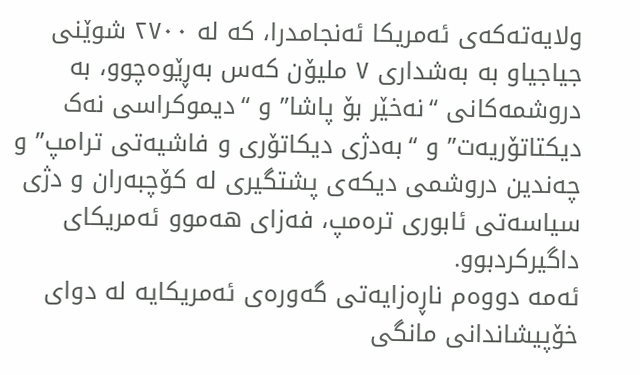ولایەتەکەی ئەمریکا ئەنجامدرا، کە لە ٢٧٠٠ شوێنی جیاجیاو بە بەشداری ٧ ملیۆن کەس بەڕێوەچوو، بە دروشمەکانی “نەخێر بۆ پاشا” و “دیموکراسی نەک دیکتاتۆریەت” و “بەدژی دیکاتۆری و فاشیەتی ترامپ” و چەندین دروشمی دیکەی پشتگیری لە کۆچبەران و دژی سیاسەتی ئابوری ترەمپ، فەزای هەموو ئەمریکای داگیرکردبوو.
ئەمە دووەم ناڕەزایەتی گەورەی ئەمریکایە لە دوای خۆپیشاندانی مانگی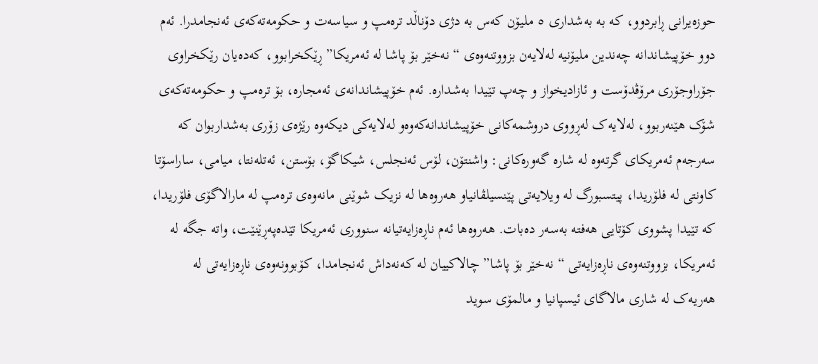حوزەیرانی ڕابردوو، کە بە بەشداری ٥ ملیۆن کەس بە دژی دۆناڵد ترەمپ و سیاسەت و حکومەتەکەی ئەنجامدرا. ئەم دوو خۆپیشاندانە چەندین ملیۆنیە لەلایەن بزووتنەوەی “نەخێر بۆ پاشا لە ئەمریکا” ڕێکخرابوو، کەدەیان رێکخراوی جۆراوجۆری مرۆڤدۆست و ئازادیخواز و چەپ تێیدا بەشدارە. ئەم خۆپیشاندانەی ئەمجارە، بۆ ترەمپ و حکومەتەکەی شۆک هێنەربوو، لەلایەک لەڕووی دروشمەکانی خۆپیشاندانەکەوەو لەلایەکی دیکەوە رێژەی زۆری بەشداربوان کە سەرجەم ئەمریکای گرتەوە لە شارە گەورەکانی: واشنتۆن، لۆس ئەنجلس، شیکاگۆ، بۆستن، ئەتلەنتا، میامی، ساراسۆتا کاونتی لە فلۆریدا، پیتسبورگ لە ویلایەتی پێنسیلڤانیاو هەروەها لە نزیک شوێنی مانەوەی ترەمپ لە مارالاگۆی فلۆریدا، کە تێیدا پشووی کۆتایی هەفتە بەسەر دەبات. هەروەها ئەم ناڕەزایەتیانە سنووری ئەمریکا تێدەپەڕێنێت، واتە جگە لە ئەمریکا، بزووتنەوەی ناڕەزایەتی “نەخێر بۆ پاشا” چالاکییان لە کەنەداش ئەنجامدا، کۆبوونەوەی ناڕەزایەتی لە هەریەک لە شاری مالاگای ئیسپانیا و مالمۆی سوید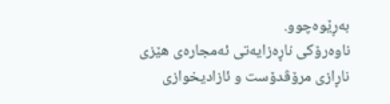بەڕێوەچوو.
ناوەرۆکی ناڕەزایەتی ئەمجارەی هێزی ناڕازی مرۆڤدۆست و ئازادیخوازی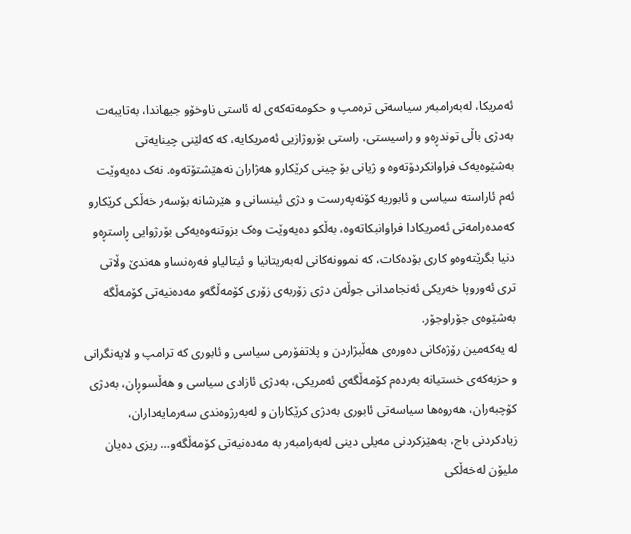ئەمریکا، لەبەرامبەر سیاسەتی ترەمپ و حکومەتەکەی لە ئاستی ناوخۆو جیهاندا، بەتایبەت بەدژی باڵی توندڕەو و راسیستی، راستی بۆروژازیی ئەمریکایە، کە کەلێنی چینایەتی بەشێوەیەک فراوانکردۆتەوە و ژیانی بۆ چینی کرێکارو هەژاران نەهێشتۆتەوە. نەک دەیەوێت ئەم ئاراستە سیاسی و ئابوریە کۆنەپەرست و دژی ئینسانی و هێرشانە بۆسەر خەڵكی کرێکارو کەمدەرامەتی ئەمریکادا فراوانبکاتەوە، بەڵکو دەیەوێت وەک بزوتنەوەیەکی بۆرژوایی ڕاستڕەو دنیا بگرێتەوەو کاری بۆدەکات، کە نموونەکانی لەبەریتانیا و ئیتالیاو فەرەنساو هەندێ وڵاتی تری ئەوروپا خەریکی ئەنجامدانی جوڵەن دژی زۆربەی زۆری کۆمەڵگەو مەدەنیەتی کۆمەڵگە بەشێوەی جۆراوجۆر.
لە یەکەمین رۆژەکانی دەورەی هەڵبژاردن و پلاتفۆرمی سیاسی و ئابوری کە ترامپ و لایەنگرانی و حزبەکەی خستیانە بەردەم کۆمەڵگەی ئەمریکی، بەدژی ئازادی سیاسی و هەڵسوڕان، بەدژی کۆچبەران، هەروەها سیاسەتی ئابوری بەدژی کرێکاران و لەبەرژوەندی سەرمایەداران، زیادکردنی باج، بەهێزکردنی مەیلی دینی لەبەرامبەر بە مەدەنیەتی کۆمەڵگەو… ریزی دەیان ملیۆن لەخەڵكی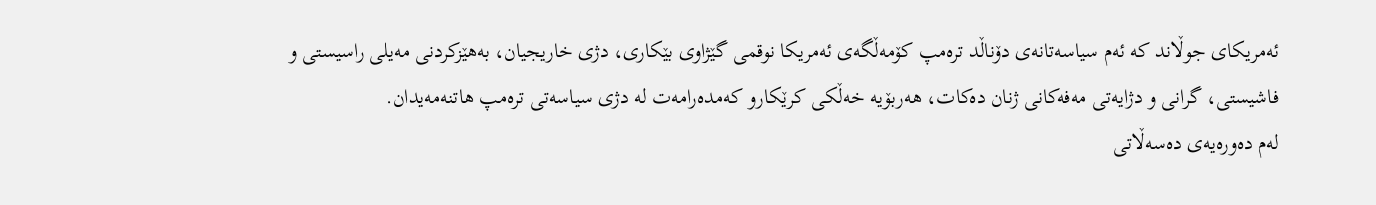ئەمریکای جوڵاند کە ئەم سیاسەتانەی دۆناڵد ترەمپ کۆمەڵگەی ئەمریکا نوقمی گێژاوی بێکاری، دژی خاریجیان، بەهێزکردنی مەیلی راسیستی و فاشیستی، گرانی و دژایەتی مەفەکانی ژنان دەکات، هەربۆیە خەڵكی کرێکارو کەمدەرامەت لە دژی سیاسەتی ترەمپ هاتنەمەیدان.
لەم دەورەیەی دەسەڵاتی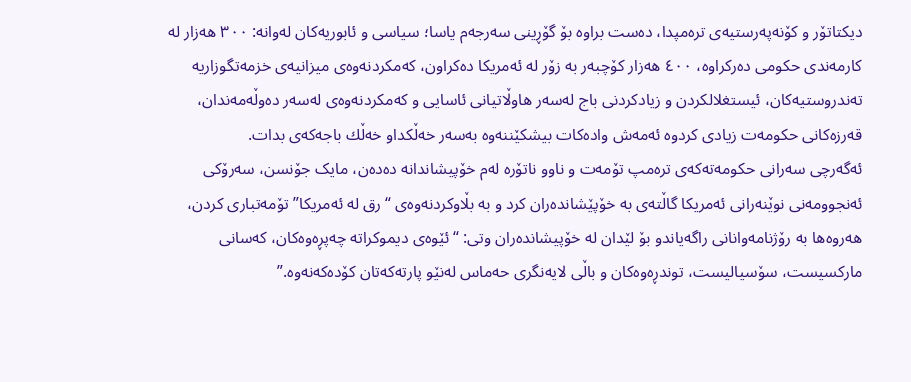دیکتاتۆر و کۆنەپەرستیەی ترەمپدا، دەست براوە بۆ گۆڕینی سەرجەم یاسا؛ سیاسی و ئابوریەکان لەوانە: ٣٠٠ هەزار لە کارمەندی حکومی دەرکراوە، ٤٠٠ هەزار کۆچبەر بە زۆر لە ئەمریکا دەکراون، کەمکردنەوەی میزانیەی خزمەتگوزاریە تەندروستیەکان، ئیستغلالکردن و زیادکردنی باج لەسەر هاوڵاتیانی ئاسایی و کەمکردنەوەی لەسەر دەوڵەمەندان، قەرزەکانی حکومەت زیادی کردوە ئەمەش وادەکات بیشکێننەوە بەسەر خەڵكداو خەڵك باجەکەی بدات.
ئەگەرچی سەرانی حکومەتەکەی ترەمپ تۆمەت و ناوو ناتۆرە لەم خۆپیشاندانە دەدەن، مایک جۆنسن، سەرۆکی ئەنجوومەنی نوێنەرانی ئەمریکا گاڵتەی بە خۆپێشاندەران کرد و بە بڵاوکردنەوەی “رق لە ئەمریکا” تۆمەتباری کردن، هەروەها بە رۆژنامەوانانی راگەیاندو بۆ لێدان لە خۆپیشاندەران وتی: “ئێوەی دیموکراتە چەپڕەوەکان، کەسانی مارکسیست، سۆسیالیست، توندڕەوەکان و باڵی لایەنگری حەماس لەنێو پارتەکەتان کۆدەکەنەوە.”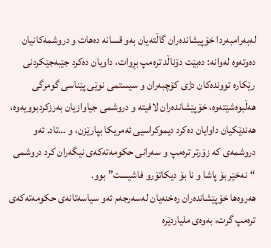لەبەرامبەردا خۆپیشاندەران گاڵتەیان بەو قسانە دەهات و دروشمەکانیان دەوتەوە لەوانە: دەبێت دۆناڵد ترەمپ بڕوات، داویان دەکرد جێبەجێکردنی رێکارە تووندەکان دژی کۆچبەران و سیستمی نوێی پێناسی گومرگی هەڵبوەشێتەوە، خۆپێشاندەران لافیتە و دروشمی جیاوازیان بەرزکردبوویەوە، هەندێکیان داوایان دەکرد دیموکراسیی ئەمریکا بپارێزن، و …تاد. ئەو دروشمەی کە زۆرتر ترەمپ و سەرانی حکومەتەکەی نیگەران کرد دروشمی “نەخێر بۆ پاشا و نا بۆ دیکاتۆرو فاشیست” بوو.
هەروەها خۆپێشاندەران رەخنەیان لەسەرجەم ئەو سیاسەتانەی حکومەتەکەی ترەمپ گرت، بەوەی ملیاردێرە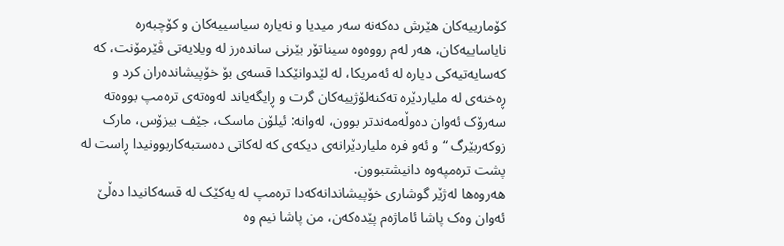کۆمارییەکان هێرش دەکەنە سەر میدیا و نەیارە سیاسییەکان و کۆچبەرە نایاساییەکان، هەر لەم رووەوە سیناتۆر بێرنی ساندەرز لە ویلایەتی ڤێرمۆنت، کە کەسایەتیەکی دیارە لە ئەمریکا، لە لێدوانێکدا قسەی بۆ خۆپیشاندەران کرد و ڕەخنەی لە ملیاردێرە تەکنەلۆژییەکان گرت و ڕایگەیاند لەوەتەی ترەمپ بووەتە سەرۆک ئەوان دەوڵەمەندتر بوون، لەوانە: ئیلۆن ماسک، جێف بیزۆس، مارک زوکەربێرگ “و ئەو فرە ملیاردێرانەی دیکەی کە لەکاتی دەستبەکاربوونیدا ڕاست لە پشت ترەمپەوە دانیشتبوون.
هەروەها لەژێر گوشاری خۆپیشاندانەکەدا ترەمپ لە یەکێک لە قسەکانیدا دەڵێ ئەوان وەک پاشا ئاماژەم پێدەکەن، من پاشا نیم وە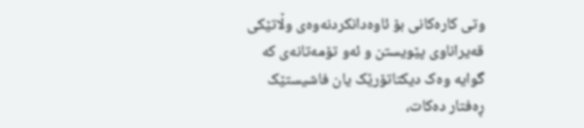وتی کارەکانی بۆ ئاوەدانکردنەوەی وڵاتێکی قەیراناوی پێویستن و ئەو تۆمەتانەی کە گوایە وەک دیکتاتۆرێک یان فاشیستێک ڕەفتار دەکات،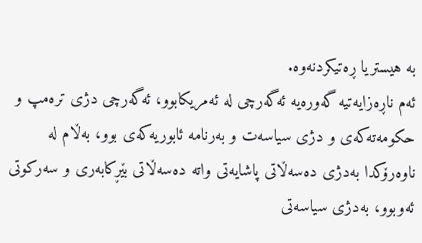بە هیستریا ڕەتیکردنەوە.
ئەم ناڕەزایەتیە گەورەیە ئەگەرچی لە ئەمریکابوو، ئەگەرچی دژی ترەمپ و حکومەتەکەی و دژی سیاسەت و بەرنامە ئابوریەکەی بوو، بەڵام لە ناوەرۆکدا بەدژی دەسەڵاتی پاشایەتی واتە دەسەڵاتی بێڕکابەری و سەرکوتی ئەوبوو، بەدژی سیاسەتی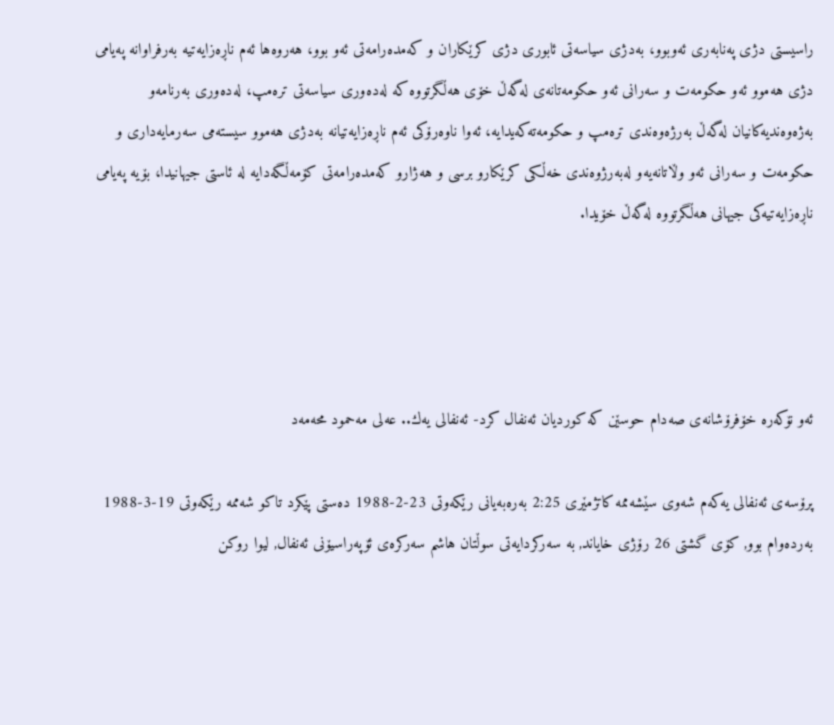راسیستی دژی پەنابەری ئەوبوو، بەدژی سیاسەتی ئابوری دژی کرێکاران و کەمدەرامەتی ئەو بوو، هەروەها ئەم ناڕەزایەتیە بەرفراوانە پەیامی دژی هەموو ئەو حکومەت و سەرانی ئەو حکومەتانەی لەگەڵ خۆی هەڵگرتووە کە لەدەوری سیاسەتی ترەمپ، لەدەوری بەرنامەو بەژەوەندیەکانیان لەگەڵ بەرژەوەندی ترەمپ و حکومەتەکەیدایە، ئەوا ناوەرۆکی ئەم ناڕەزایەتیانە بەدژی هەموو سیستەمی سەرمایەداری و حکومەت و سەرانی ئەو وڵاتانەیەو لەبەرژوەندی خەڵكی کرێکارو برسی و هەژارو کەمدەرامەتی کۆمەڵگەدایە لە ئاستی جیهانیدا، بۆیە پەیامی ناڕەزایەتیەکی جیهانی هەڵگرتووە لەگەڵ خۆیدا.




ئەو نۆكەرە خۆفرۆشانەی صەدام حوسێن كە كوردیان ئەنفال كرد- ئەنفالی یەك.. عەلی مەحمود محەمەد

پرۆسەی ئەنفالی یەكەم شەوی سێشەممە كاتژمێری 2:25 بەرەبەیانی رێكەوتی 23-2-1988 دەستی پێكرد تاكو شەممە رێكەوتی 19-3-1988 بەردەوام بوو, كۆی گشتی 26 رۆژی خایاند, بە سەركردایەتی سوڵتان هاشم سەركرەی ئۆپەراسیۆنی ئەنفال, لیوا روكن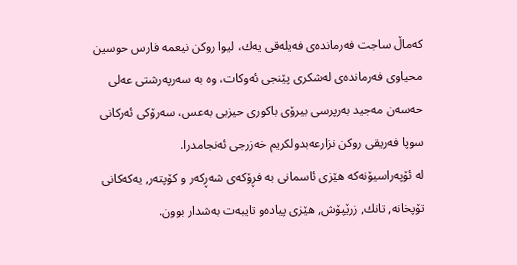كەماڵ ساجت فەرماندەی فەیلەقی یەك، لیوا روكن نیعمە فارس حوسین محیاوی فەرماندەی لەشكری پێنجی ئەوكات، وە بە سەرپەرشتی عەلی حەسەن مەجید بەرپرسی بیرۆی باكوری حیزبی بەعس، سەرۆكی ئەركانی سوپا فەریقی روكن نزارعەبدولكریم خەزرجی ئەنجامدرا.
لە ئۆپەراسیۆنەكە هێزی ئاسمانی بە فڕۆكەی شەڕكەر و كۆپتەر, یەكەكانی تۆپخانە, تانك, زرێپۆش, هێزی پیادەو تایبەت بەشدار بوون.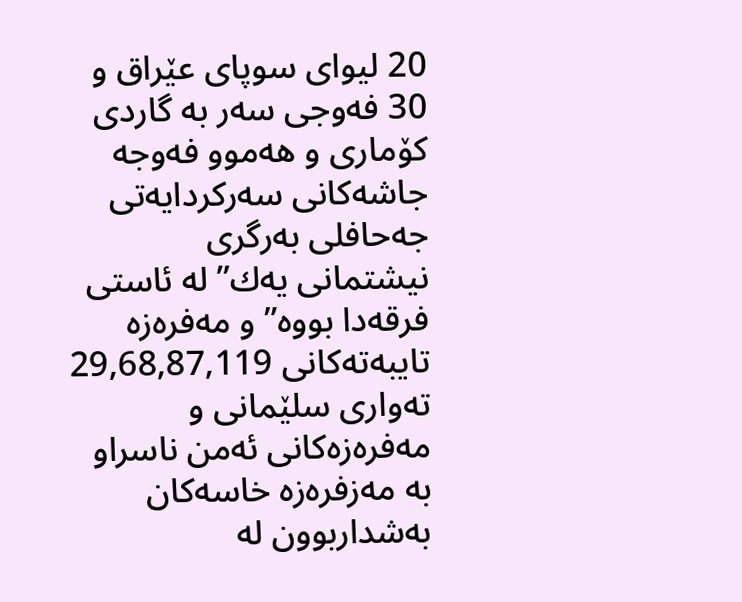20 لیوای سوپای عێراق و 30 فەوجی سەر بە گاردی كۆماری و هەموو فەوجە جاشەكانی سەركردایەتی جەحافلی بەرگری نیشتمانی یەك” لە ئاستی فرقەدا بووە” و مەفرەزە تایبەتەكانی 29,68,87,119 تەواری سلێمانی و مەفرەزەكانی ئەمن ناسراو بە مەزفرەزە خاسەكان بەشداربوون لە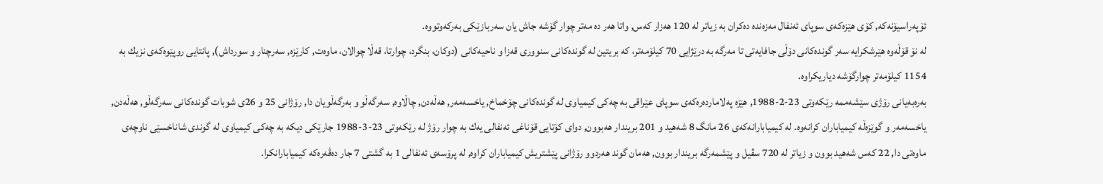ئۆپەراسیۆنەكە, كۆی هێزەكەی سوپای ئەنفال مەزەندە دەكران بە زیاتر لە 120 هەزار كەس, واتا هەر دە مەتر چوار گۆشە جاش یان سەربازێكی بەركەوتووە.
لە نۆ قۆڵەوە هێرشكرایە سەر گوندەكانی دۆڵی جافایەتی تا مەرگە بە درێژایی 70 كیلۆمەتر، كە بریتین لە گوندەكانی سنووری قەزا و ناحیەكانی (دوكان، بنگرد، چوارتا، قەڵا چوالان، ماوەت, كارێزە, سەرچنار و سورداش), پانتایی روپێوەكەی نزیك بە 1154 كیلۆمەتر چوارگۆشە دیاریكراوە.
بەرەبەیانی رۆژی سێشەممە رێكەوتی 23-2-1988, هێزە پەلاماردەرەكەی سوپای عێراقی بە چەكی كیمیاوی لە گوندەكانی چۆخماخ, یاخسەمەر, هەڵەدن, چاڵاوە, سەرگەڵو و بەرگەڵویان دا, رۆژانی 25 و 26ی شوبات گوندەكانی سەرگەڵو, هەڵەدن, یاخسەمەر و گوێزەڵە كیمیاباران كرانەوە. لە كیمیابارانەكەی 26 مانگ 8 شەهید و 201 بریندار هەبوون, دوای كۆتایی قۆناغی ئەنفالی یەك بە چوار رۆژ لە رێكەوتی 23-3-1988 جارێكی دیكە بە چەكی كیمیاوی لە گوندی شاناخسێی ناوچەی ماوەتی دا, 22 كەس شەهید بوون و زیاتر لە 720 سڤیل و پێشمەرگە بریندار بوون, هەمان گوند هەردوو رۆژانی پێشتریش كیمیاباران كراوە, لە پرۆسەی ئەنفالی 1 بە گشتی 7 جار دەڤەرەكە كیمیابارانكرا.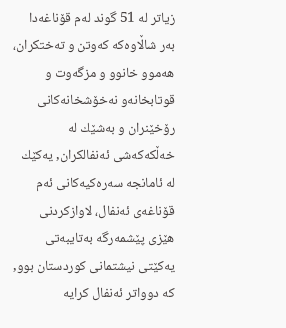زیاتر لە 51 گوند لەم قۆناغەدا بەر شاڵاوەكە كەوتن و تەختكران، هەموو خانوو و مزگەوت و قوتابخانەو نەخۆشخانەكانی رۆخێنران و بەشێك لە خەڵكەكەشی ئەنفالكران, یەكێك لە ئامانجە سەرەكیەكانی ئەم قۆناغەی ئەنفال، لاوازكردنی هێزی پێشمەرگە بەتایبەتی یەكێتی نیشتمانی كوردستان بوو, كە دوواتر ئەنفال كرایە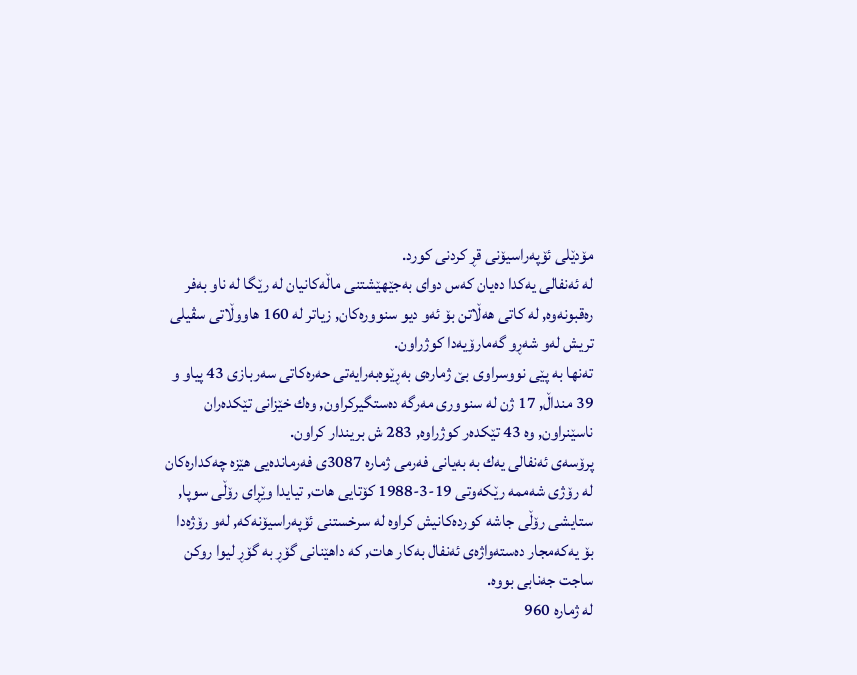مۆدێلی ئۆپەراسیۆنی قڕ كردنی كورد.
لە ئەنفالی یەكدا دەیان كەس دوای بەجێهێشتنی ماڵەكانیان لە رێگا لە ناو بەفر رەقبونەوە, لە كاتی هەڵاتن بۆ ئەو دیو سنوورەكان, زیاتر لە 160 هاووڵاتی سڤیلی تریش لەو شەڕو گەمارۆیەدا كوژراون.
تەنها بە پێی نووسراوی بێ ژمارەی بەڕێوەبەرایەتی حەرەكاتی سەربازی 43 پیاو و 39 منداڵ, 17 ژن لە سنووری مەرگە دەستگیركراون, وەك خێزانی تێكدەران ناسێنراون, وە 43 تێكدەر كوژراوە, 283 ش بریندار كراون.
پرۆسەی ئەنفالی یەك بە بەیانی فەرمی ژمارە 3087ی فەرماندەیی هێزە چەكدارەكان لە رۆژی شەممە رێكەوتی 19-3-1988 كۆتایی هات, تیایدا وێڕای رۆڵی سوپا, ستایشی رۆڵی جاشە كوردەكانیش كراوە لە سرخستنی ئۆپەراسیۆنەكە, لەو رۆژەدا بۆ یەكەمجار دەستەواژەی ئەنفال بەكار هات, كە داهێنانی گۆڕ بە گۆڕ لیوا روكن ساجت جەنابی بووە.
لە ژمارە 960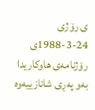ی رۆژی 24-3-1988ی رۆژنامەی هاوكاریدا بەو پەڕی شانازییەوە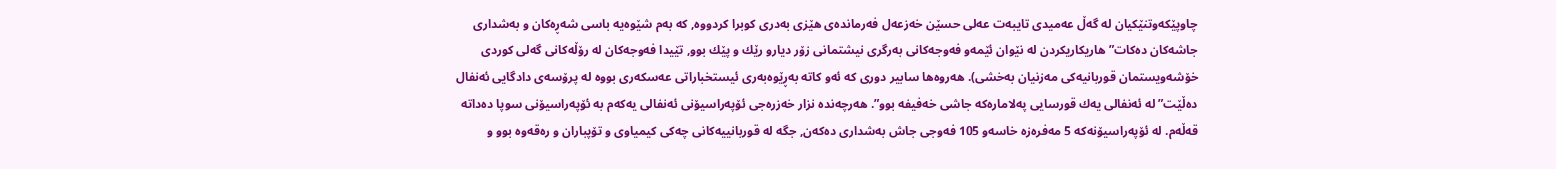چاوپێكەوتنێكیان لە گەڵ عەمیدی تایبەت عەلی حسێن خەزعەل فەرماندەی هێزی بەدری كوبرا كردووە, كە بەم شێوەیە باسی شەڕەكان و بەشداری جاشەكان دەكات” هاریكاریكردن لە نێوان ئێمەو فەوجەكانی بەرگری نیشتمانی زۆر دیارو رێك و پێك بوو, تێیدا فەوجەكان لە رۆڵەكانی گەلی كوردی خۆشەویستمان قوربانیەكی مەزنیان بەخشی). هەروەها سابیر دوری كە ئەو كاتە بەڕێوەبەری ئیستخباراتی عەسكەری بووە لە پرۆسەی دادگایی ئەنفال دەڵێت” لە ئەنفالی یەك قورسایی پەلامارەكە جاشی خەفیفە بوو”. هەرچەندە نزار خەزرەجی ئۆپەراسیۆنی ئەنفالی یەكەم بە ئۆپەراسیۆنی سوپا دەداتە قەڵەم. لە ئۆپەراسیۆنەكە 5 مەفرەزە خاسەو 105 فەوجی جاش بەشداری دەكەن, جگە لە قوربانییەكانی چەكی كیمیاوی و تۆپباران و رەقەوە بوو و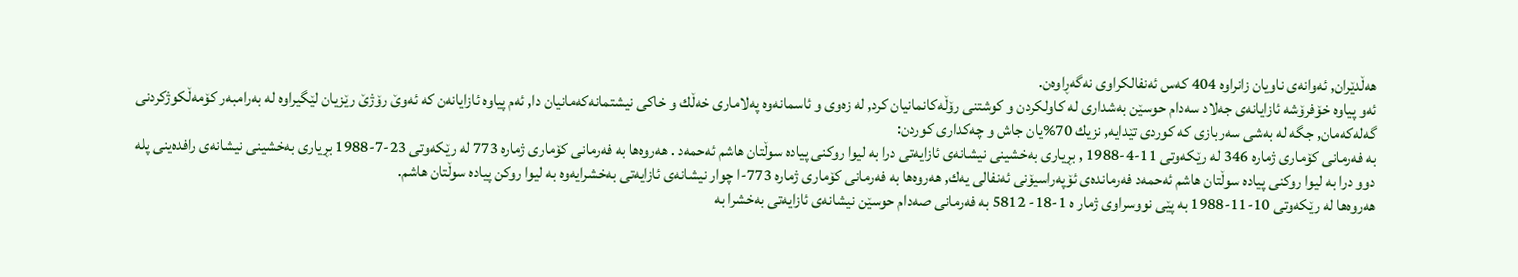هەڵدێران, ئەوانەی ناویان زانراوە 404 كەس ئەنفالكراوی نەگەڕاوەن.
ئەو پیاوە خۆفرۆشە ئازایانەی جەلاد سەدام حوسێن بەشداری لە كاولكردن و كوشتنی رۆڵەكانمانیان كرد, لە زەوی و ئاسمانەوە پەلاماری خەڵك و خاكی نیشتمانەكەمانیان دا, ئەم پیاوە ئازایانەن كە ئەوێ رۆژێ رێزیان لێگیراوە لە بەرامبەر كۆمەڵكوژكردنی گەلەكەمان, جگە لە بەشی سەربازی كە كوردی تێدایە, نزیك 70%یان جاش و چەكداری كوردن:
بە فەرمانی كۆماری ژمارە 346 لە رێكەوتی 11-4-1988 , بڕیاری بەخشینی نیشانەی ئازایەتی درا بە لیوا روكنی پیادە سوڵتان هاشم ئەحمەد . هەروەها بە فەرمانی كۆماری ژمارە 773 لە رێكەوتی 23-7-1988 بڕیاری بەخشینی نیشانەی رافدەینی پلە دوو درا بە لیوا روكنی پیادە سوڵتان هاشم ئەحمەد فەرماندەی ئۆپەراسیۆنی ئەنفالی یەك, هەروەها بە فەرمانی كۆماری ژمارە 773-ا چوار نیشانەی ئازایەتی بەخشرایەوە بە لیوا روكن پیادە سوڵتان هاشم.
هەروەها لە رێكەوتی 10-11-1988 بە پێی نووسراوی ژمار ە 1-18- 5812 بە فەرمانی صەدام حوسێن نیشانەی ئازایەتی بەخشرا بە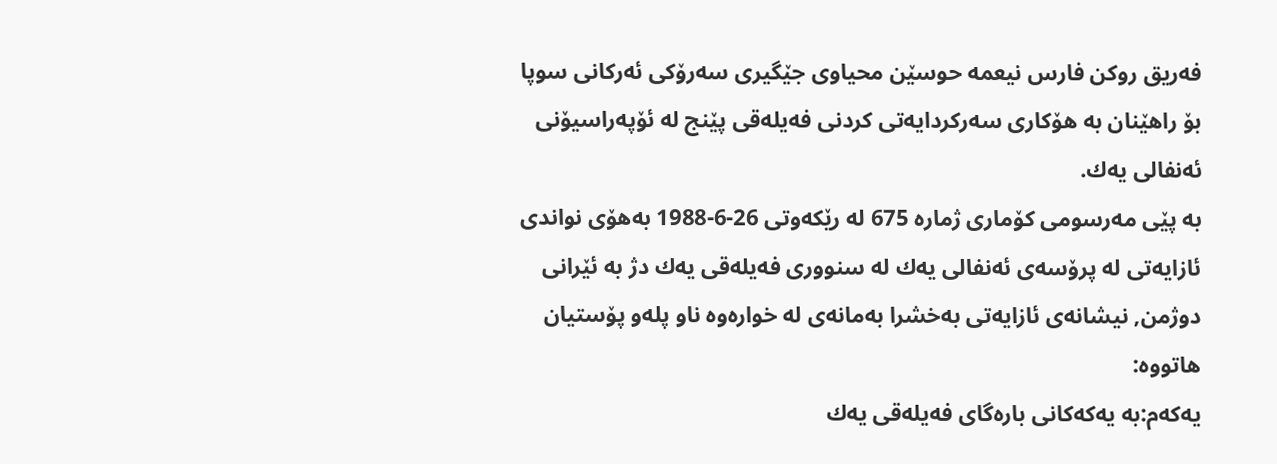فەریق روكن فارس نیعمە حوسێن محیاوی جێگیری سەرۆكی ئەركانی سوپا بۆ راهێنان بە هۆكاری سەركردایەتی كردنی فەیلەقی پێنج لە ئۆپەراسیۆنی ئەنفالی یەك.
بە پێی مەرسومی كۆماری ژمارە 675 لە رێكەوتی 26-6-1988 بەهۆی نواندی ئازایەتی لە پرۆسەی ئەنفالی یەك لە سنووری فەیلەقی یەك دژ بە ئێرانی دوژمن, نیشانەی ئازایەتی بەخشرا بەمانەی لە خوارەوە ناو پلەو پۆستیان هاتووە:
یەكەم:بە یەكەكانی بارەگای فەیلەقی یەك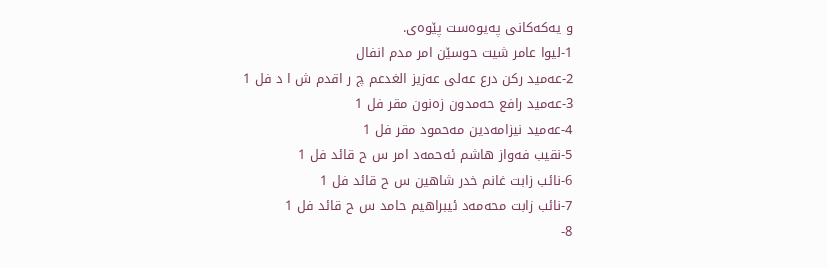و یەكەكانی پەیوەست پێوەی.
1-لیوا عامر شیت حوسێن امر مدم انفال
2-عەمید ركن درع عەلی عەزیز الغدعم چ ر اقدم ش ا د فل 1
3-عەمید رافع حەمدون زەنون مقر فل 1
4-عەمید نیزامەدین مەحمود مقر فل 1
5-نقیب فەواز هاشم ئەحمەد امر س ح قائد فل 1
6-نائب زابت غانم خدر شاهین س ح قائد فل 1
7-نائب زابت محەمەد ئیبراهیم حامد س ح قائد فل 1
8-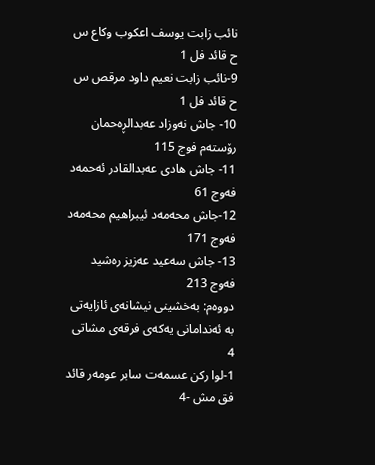نائب زابت یوسف اعكوب وكاع س ح قائد فل 1
9-نائب زابت نعیم داود مرقص س ح قائد فل 1
10- جاش نەوزاد عەبدالڕەحمان رۆستەم فوج 115
11- جاش هادی عەبدالقادر ئەحمەد فەوج 61
12-جاش محەمەد ئیبراهیم محەمەد فەوج 171
13- جاش سەعید عەزیز رەشید فەوج 213
دووەم: بەخشینی نیشانەی ئازایەتی بە ئەندامانی یەكەی فرقەی مشاتی 4
1-لوا ركن عسمەت سابر عومەر قائد فق مش -4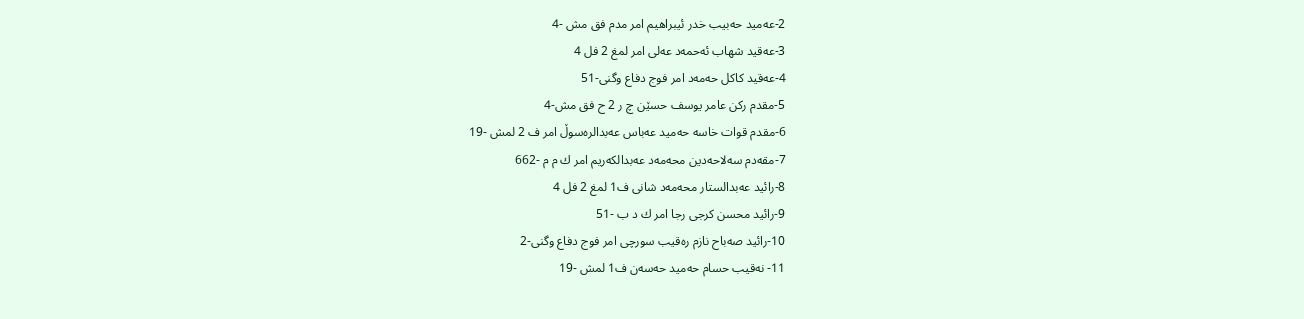2-عەمید حەبیب خدر ئیبراهیم امر مدم فق مش -4
3-عەقید شهاب ئەحمەد عەلی امر لمغ 2 فل 4
4-عەقید كاكل حەمەد امر فوج دفاع وگنی-51
5-مقدم ركن عامر یوسف حسێن چ ر 2 ح فق مش-4
6-مقدم قوات خاسە حەمید عەباس عەبدالرەسوڵ امر ف 2 لمش -19
7-مقەدم سەلاحەدین محەمەد عەبدالكەریم امر ك م م -662
8-رائید عەبدالستار محەمەد شانی ف1 لمغ 2 فل 4
9-رائید محسن كرجی رجا امر ك د ب -51
10-رائید صەباح نازم رەقیب سورچی امر فوج دفاع وگنی-2
11- نەقیب حسام حەمید حەسەن ف1 لمش -19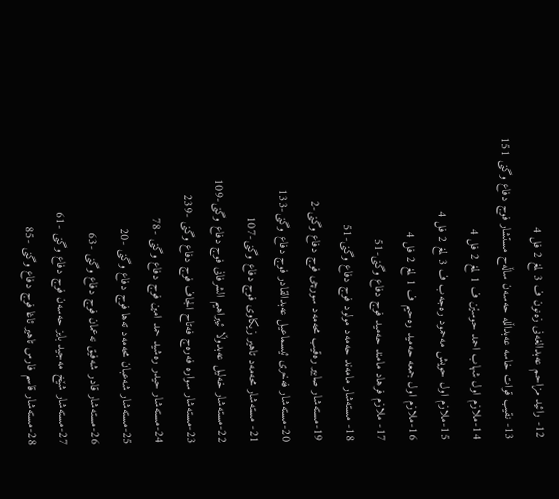12- رائید مزاحم عەبدالغەنی زەنون ف 3 لمغ 2 فل 4
13- نقیب قوات خاسە عەبداڵلە حەسەن ساڵەح مستشار فوج دفاع وگنی 151
14-ملازم اول شهاب احمد حوسێن ف 1 لمغ 2 فل 4
15-ملازم اول حویش مەحمود رەجەب ف 3 لمغ 2 فل 4
16-ملازم اول جمعە حەمید رەحیم ف 1 لمغ 2 فل 4
17- ملازم فرهاد مامند حەمید فوج دفاع وگنی-51
18- مستەشار مامەند حەمەد مولود فوج دفاع وگنی-51
19-مستەشار صابیر رەقیب محەمەد سورچی فوج دفاع وگنی-2
20-مستەشار فەخری ئیسماعیل عەبدالقادر فوج دفاع وگنی-133
21- مستەشار محەمەد تاهیر زیكاوی فوج دفاع وگنی-107
22-مستەشار خەلیل عەبدوڵا ئیبراهیم الشرفانی فوج دفاع وگنی-109
23-مستەشار سوارە فەرەج فەتاح الجاف فوج دفاع وگنی -239
24-مستەشار حیدر رەشید حمد امین فوج دفاع وگنی -78
25-مستەشار شەعبان محەمەد تەها فوج دفاع وگنی -20
26-مستەشار قادر شەفیق نەعمان فوج دفاع وگنی -63
27-مستەشار شێخ مەجید بایز حەسەن فوج دفاع وگنی -61
28-مستەشار قاسم فارس تاهیر ئاغا فوج دفاع وگنی -85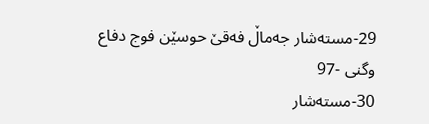29-مستەشار جەماڵ فەقێ حوسێن فوج دفاع وگنی -97
30-مستەشار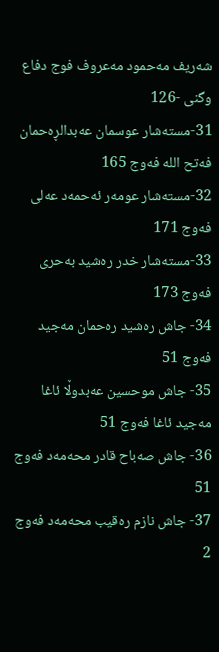شەریف مەحمود مەعروف فوج دفاع وگنی -126
31-مستەشار عوسمان عەبدالڕەحمان فەتح اللە فەوج 165
32-مستەشار عومەر ئەحمەد عەلی فەوج 171
33-مستەشار خدر رەشید بەحری فەوج 173
34- جاش رەشید رەحمان مەجید فەوج 51
35- جاش موحسین عەبدوڵا ئاغا مەجید ئاغا فەوج 51
36- جاش صەباح قادر محەمەد فەوج 51
37- جاش نازم رەقیب محەمەد فەوج 2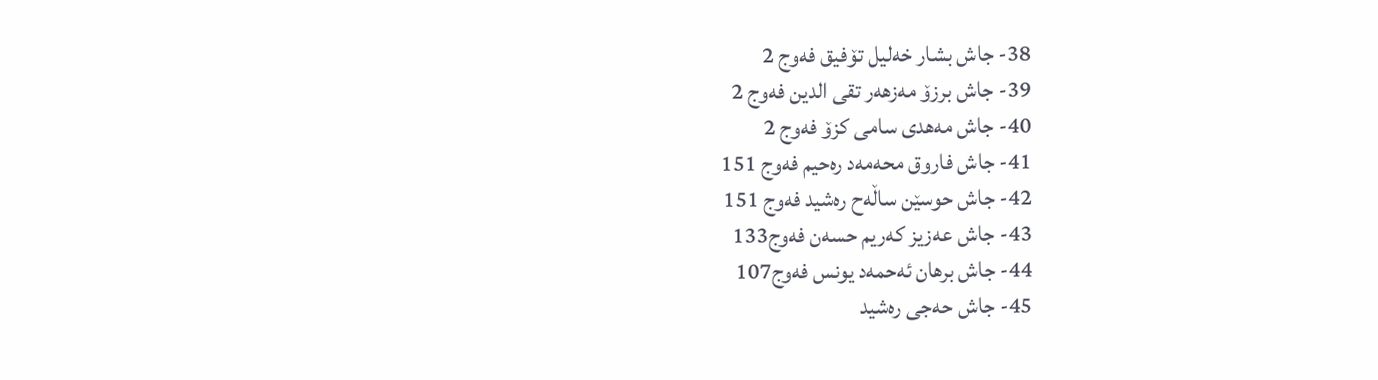38- جاش بشار خەلیل تۆفیق فەوج 2
39- جاش برزۆ مەزهەر تقی الدین فەوج 2
40- جاش مەهدی سامی كزۆ فەوج 2
41- جاش فاروق محەمەد رەحیم فەوج 151
42- جاش حوسێن ساڵەح رەشید فەوج 151
43- جاش عەزیز كەریم حسەن فەوج133
44- جاش برهان ئەحمەد یونس فەوج107
45- جاش حەجی رەشید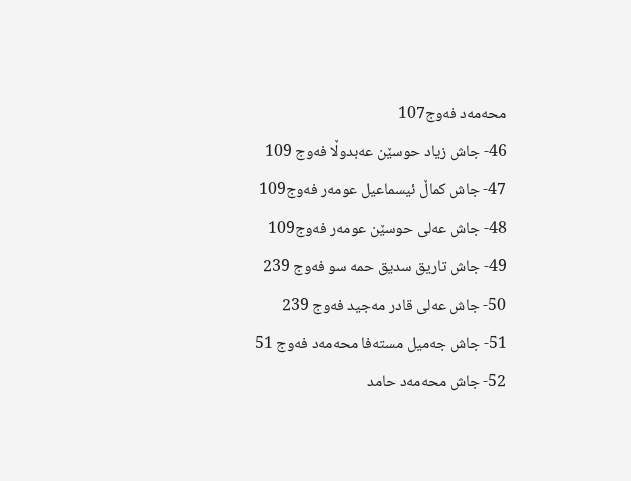محەمەد فەوج107
46- جاش زیاد حوسێن عەبدوڵا فەوج 109
47- جاش كماڵ ئیسماعیل عومەر فەوج109
48- جاش عەلی حوسێن عومەر فەوج109
49- جاش تاریق سدیق حمە سو فەوج 239
50- جاش عەلی قادر مەجید فەوج 239
51- جاش جەمیل مستەفا محەمەد فەوج 51
52- جاش محەمەد حامد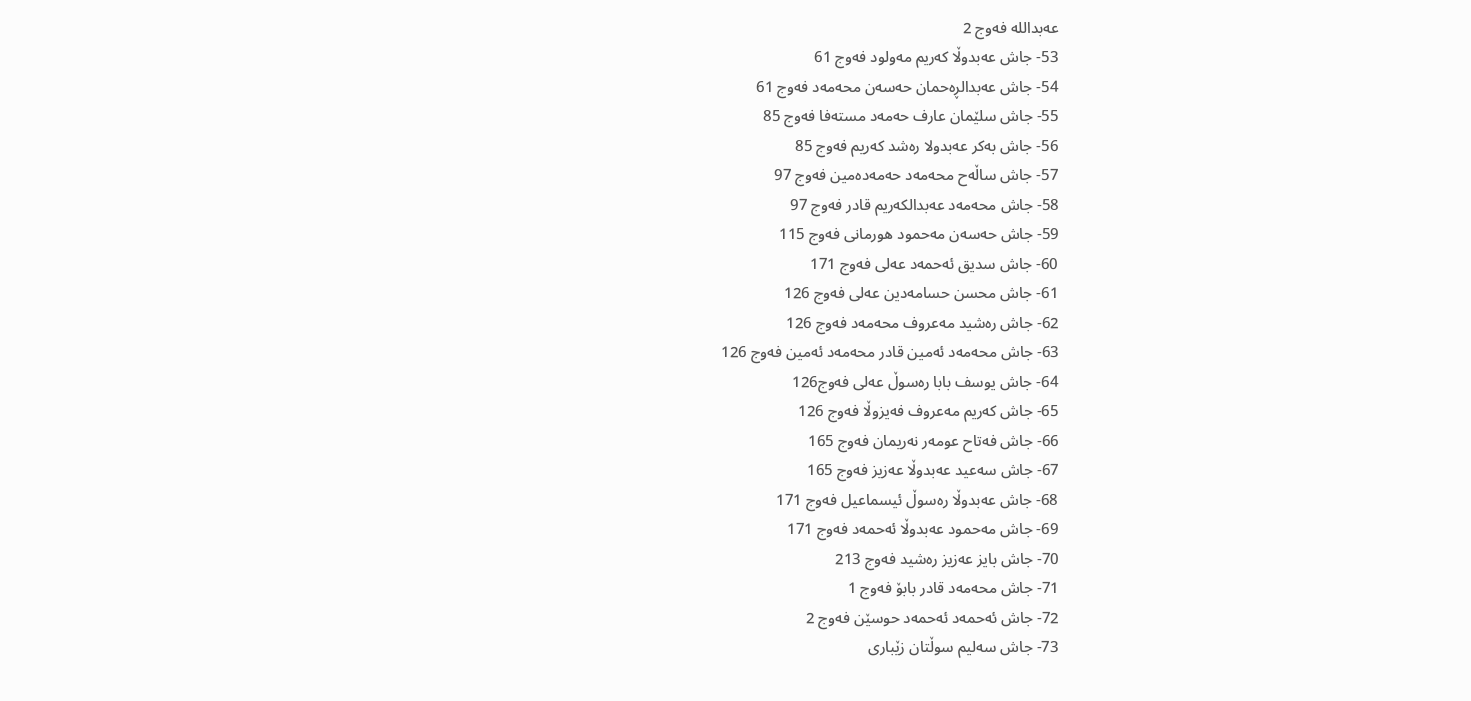عەبداللە فەوج 2
53- جاش عەبدوڵا كەریم مەولود فەوج 61
54- جاش عەبدالڕەحمان حەسەن محەمەد فەوج 61
55- جاش سلێمان عارف حەمەد مستەفا فەوج 85
56- جاش بەكر عەبدولا رەشد كەریم فەوج 85
57- جاش ساڵەح محەمەد حەمەدەمین فەوج 97
58- جاش محەمەد عەبدالكەریم قادر فەوج 97
59- جاش حەسەن مەحمود هورمانی فەوج 115
60- جاش سدیق ئەحمەد عەلی فەوج 171
61- جاش محسن حسامەدین عەلی فەوج 126
62- جاش رەشید مەعروف محەمەد فەوج 126
63- جاش محەمەد ئەمین قادر محەمەد ئەمین فەوج 126
64- جاش یوسف بابا رەسوڵ عەلی فەوج126
65- جاش كەریم مەعروف فەیزوڵا فەوج 126
66- جاش فەتاح عومەر نەریمان فەوج 165
67- جاش سەعید عەبدوڵا عەزیز فەوج 165
68- جاش عەبدوڵا رەسوڵ ئیسماعیل فەوج 171
69- جاش مەحمود عەبدوڵا ئەحمەد فەوج 171
70- جاش بایز عەزیز رەشید فەوج 213
71- جاش محەمەد قادر بابۆ فەوج 1
72- جاش ئەحمەد ئەحمەد حوسێن فەوج 2
73- جاش سەلیم سوڵتان زێباری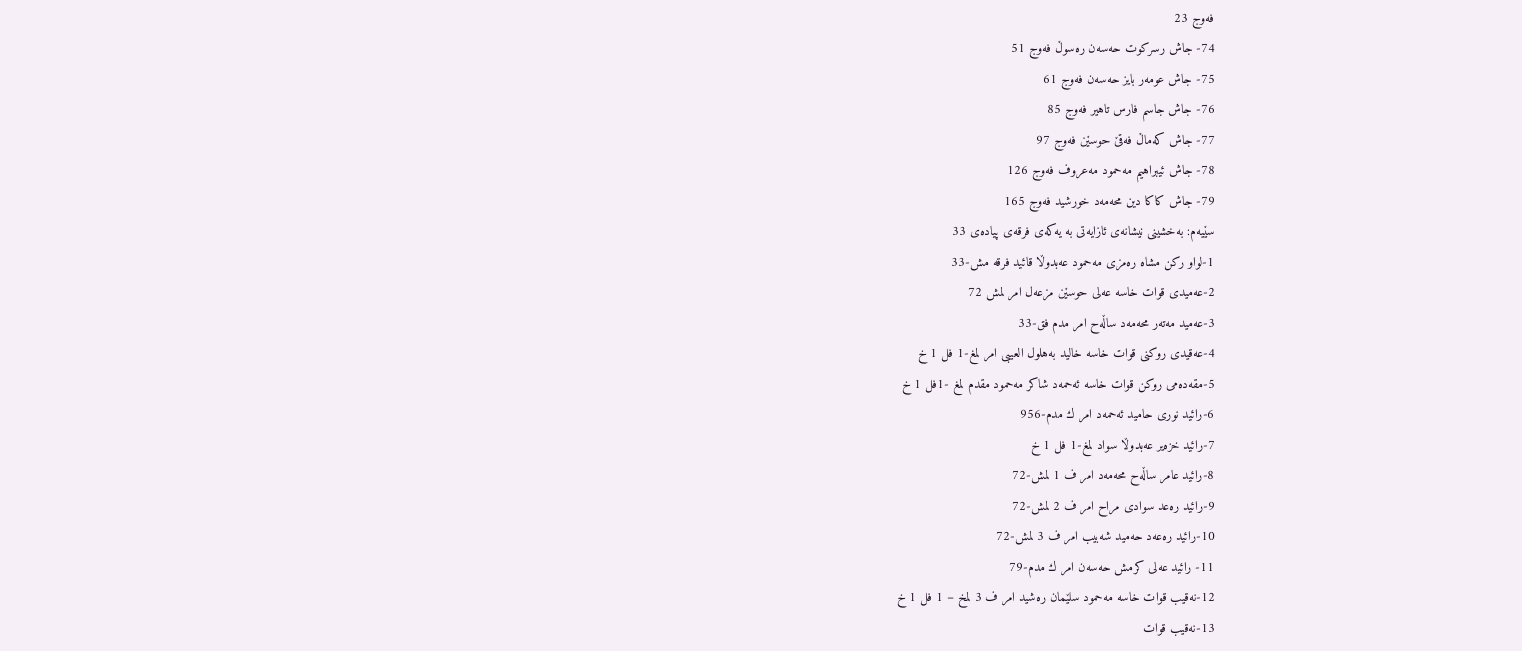فەوج 23
74- جاش رسركوت حەسەن رەسوڵ فەوج 51
75- جاش عومەر بایز حەسەن فەوج 61
76- جاش جاسم فارس تاهیر فەوج 85
77- جاش كەماڵ فەقێ حوسێن فەوج 97
78- جاش ئیبراهیم مەحمود مەعروف فەوج 126
79- جاش كاكا دین محەمەد خورشید فەوج 165
سێیەم: بەخشینی نیشانەی ئازایەتی بە یەكەی فرقەی پیادەی 33
1-لوا‌و ركن مشاە رەمزی مەحمود عەبدوڵا قائید فرقە مش-33
2-عەمیدی قوات خاسە عەلی حوسێن مزعەل امر لمش 72
3-عەمید مەتەر محەمەد ساڵەح امر مدم فق-33
4-عەقیدی روكنی قوات خاسە خالید بەهلول العیبی امر لمغ-1 فل 1 خ
5-مقەدەمی روكن قوات خاسە ئەحمەد شاكر مەحمود مقدم لمغ -1فل 1 خ
6-رائید نوری حامید ئەحمەد امر ك مدم-956
7-رائید خزەیر عەبدوڵا سواد لمغ-1 فل 1 خ
8-رائید عامر ساڵەح محەمەد امر ف 1 لمش-72
9-رائید رەعد سوادی مراح امر ف 2 لمش-72
10-رائید رەعەد حەمید شەبیب امر ف 3 لمش-72
11- رائید عەلی كرمش حەسەن امر ك مدم-79
12-نەقیب قوات خاسە مەحمود سلێمان رەشید امر ف 3 لمخ – 1 فل 1 خ
13-نەقیب قوات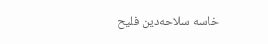خاسە سلاحەدین فلیح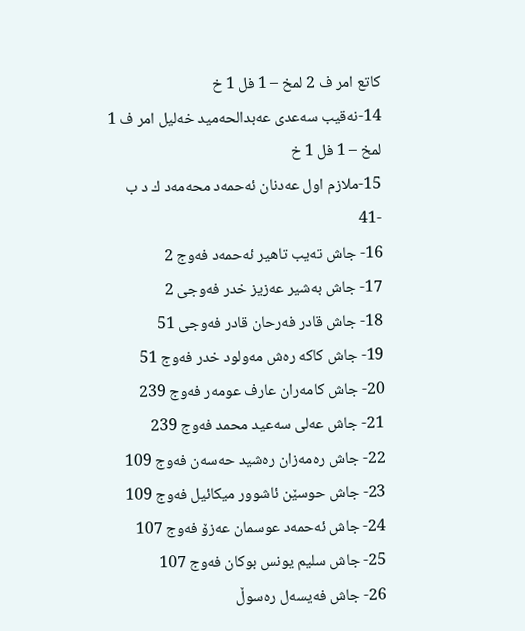كاتع امر ف 2 لمخ – 1 فل 1 خ
14-نەقیب سەعدی عەبدالحەمید خەلیل امر ف 1 لمخ – 1 فل 1 خ
15-ملازم اول عەدنان ئەحمەد محەمەد ك د ب -41
16- جاش تەیب تاهیر ئەحمەد فەوج 2
17- جاش بەشیر عەزیز خدر فەوجی 2
18- جاش قادر فەرحان قادر فەوجی 51
19- جاش كاكە رەش مەولود خدر فەوج 51
20- جاش كامەران عارف عومەر فەوج 239
21- جاش عەلی سەعید محمد فەوج 239
22- جاش رەمەزان رەشید حەسەن فەوج 109
23- جاش حوسێن ئاشوور میكائیل فەوج 109
24- جاش ئەحمەد عوسمان عەزۆ فەوج 107
25- جاش سلیم یونس بوكان فەوج 107
26- جاش فەیسەل رەسوڵ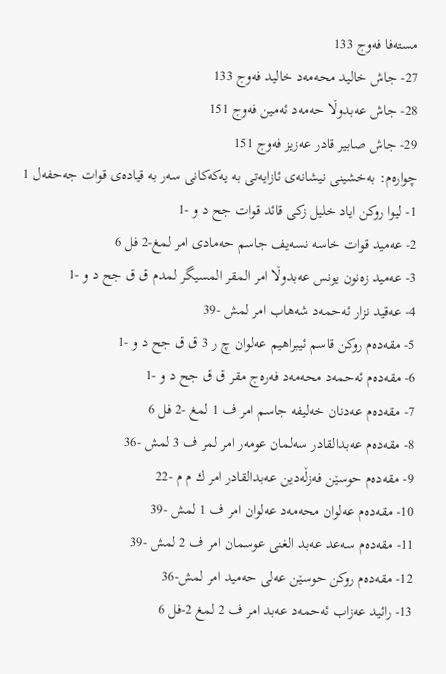مستەفا فەوج 133
27- جاش خالید محەمەد خالید فەوج 133
28- جاش عەبدوڵا حەمەد ئەمین فەوج 151
29- جاش صابیر قادر عەزیز فەوج 151
چوارەم: بەخشینی نیشانەی ئازایەتی بە یەكەكانی سەر بە قیادەی قوات جەحفەل 1
1- لیوا روكن ایاد خلیل زكی قائد قوات جح د و -1
2- عەمید قوات خاسە نسەیف جاسم حەمادی امر لمغ-2 فل 6
3- عەمید زەنون یونس عەبدوڵا امر المقر المسیگر لمدم ق ق جح د و -1
4- عەقید نزار ئەحمەد شەهاب امر لمش -39
5- مقەدەم روكن قاسم ئیبراهیم عەلوان چ ر 3 ق ق جح د و -1
6- مقەدەم ئەحمەد محەمەد فەرەج مقر ق ق جح د و -1
7- مقەدەم عەدنان خەلیفە جاسم امر ف 1 لمغ -2 فل 6
8- مقەدەم عەبدالقادر سەلمان عومەر امر لمر ف 3 لمش -36
9- مقەدەم حوسێن فەزڵەدین عەبدالقادر امر ك م م -22
10- مقەدەم عەلوان محەمەد عەلوان امر ف 1 لمش -39
11- مقەدەم سەعد عەبد الغنی عوسمان امر ف 2 لمش -39
12- مقەدەم روكن حوسێن عەلی حەمید امر لمش-36
13- رائید عەزاب ئەحمەد عەبد امر ف 2 لمغ 2-فل 6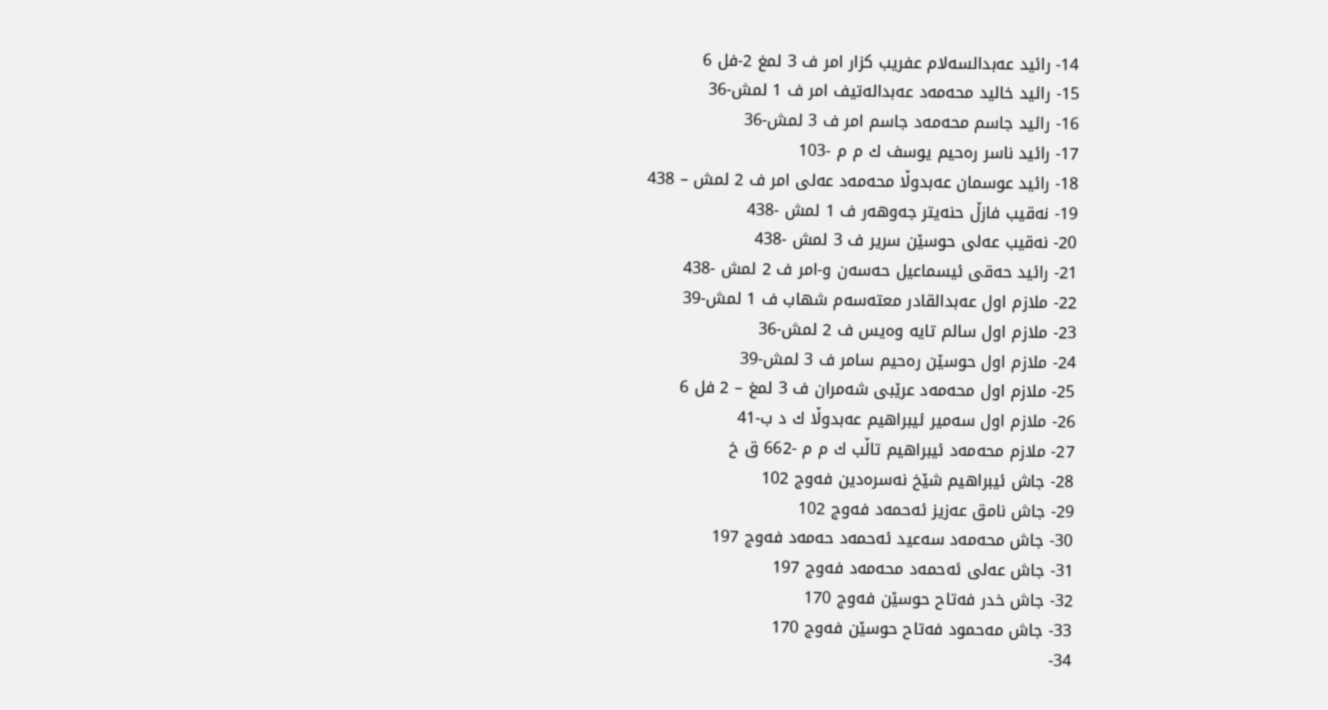14- رائید عەبدالسەلام عفریب كزار امر ف 3 لمغ 2-فل 6
15- رائید خالید محەمەد عەبدالەتیف امر ف 1 لمش-36
16- رائید جاسم محەمەد جاسم امر ف 3 لمش-36
17- رائید ناسر رەحیم یوسف ك م م -103
18- رائید عوسمان عەبدوڵا محەمەد عەلی امر ف 2 لمش – 438
19- نەقیب فازڵ حنەیتر جەوهەر ف 1 لمش -438
20- نەقیب عەلی حوسێن سریر ف 3 لمش -438
21- رائید حەقی ئیسماعیل حەسەن و-امر ف 2 لمش -438
22- ملازم اول عەبدالقادر معتەسەم شهاب ف 1 لمش-39
23- ملازم اول سالم تایە وەیس ف 2 لمش-36
24- ملازم اول حوسێن رەحیم سامر ف 3 لمش-39
25- ملازم اول محەمەد عرێبی شەمران ف 3 لمغ – 2 فل 6
26- ملازم اول سەمیر ئیبراهیم عەبدوڵا ك د ب-41
27- ملازم محەمەد ئیبراهیم تاڵب ك م م -662 ق خ
28- جاش ئیبراهیم شێخ نەسرەدین فەوج 102
29- جاش نامق عەزیز ئەحمەد فەوج 102
30- جاش محەمەد سەعید ئەحمەد حەمەد فەوج 197
31- جاش عەلی ئەحمەد محەمەد فەوج 197
32- جاش خدر فەتاح حوسێن فەوج 170
33- جاش مەحمود فەتاح حوسێن فەوج 170
34-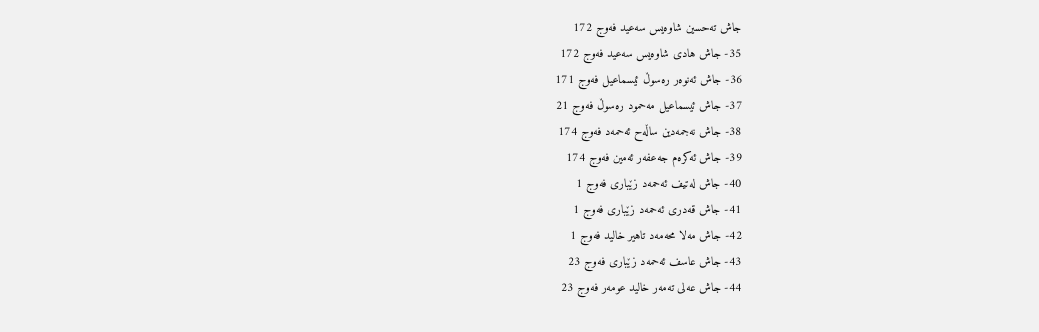جاش تەحسین شاوەیس سەعید فەوج 172
35- جاش هادی شاوەیس سەعید فەوج 172
36- جاش ئەنوەر رەسوڵ ئیسماعیل فەوج 171
37- جاش ئیسماعیل مەحمود رەسوڵ فەوج 21
38- جاش نەجمەدین ساڵەح ئەحمەد فەوج 174
39- جاش ئەكرەم جەعفەر ئەمین فەوج 174
40- جاش لەتیف ئەحمەد زێباری فەوج 1
41- جاش قەدری ئەحمەد زێباری فەوج 1
42- جاش مەلا محەمەد تاهیر خالید فەوج 1
43- جاش عاسف ئەحمەد زێباری فەوج 23
44- جاش عەلی تەمەر خالید عومەر فەوج 23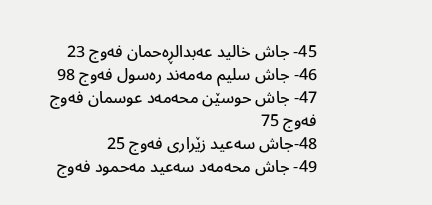45- جاش خالید عەبدالڕەحمان فەوج 23
46- جاش سلیم مەمەند رەسول فەوج 98
47- جاش حوسێن محەمەد عوسمان فەوج فەوج 75
48-جاش سەعید زێراری فەوج 25
49- جاش محەمەد سەعید مەحمود فەوج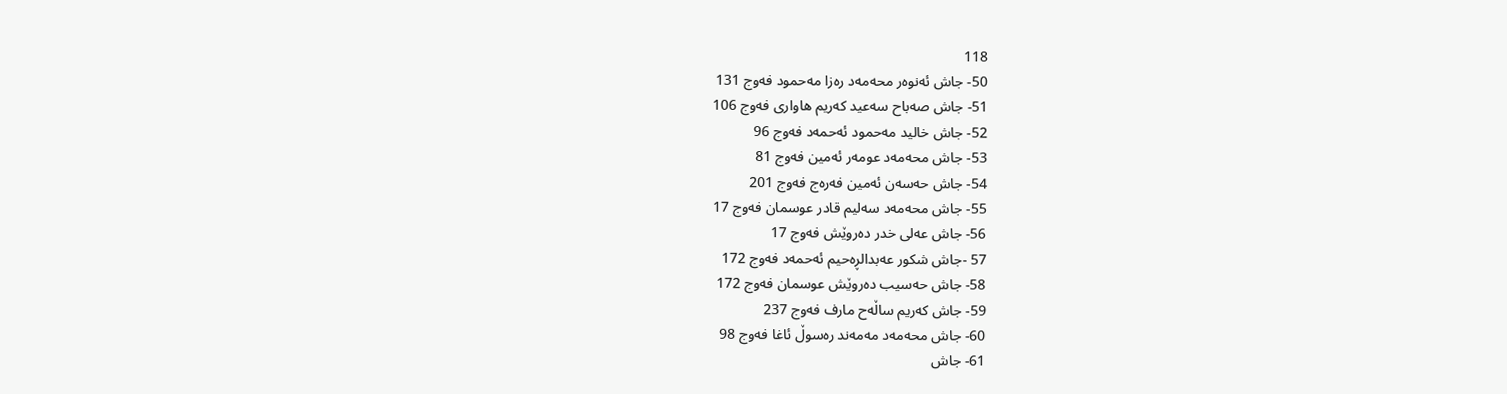118
50- جاش ئەنوەر محەمەد رەزا مەحمود فەوج 131
51- جاش صەباح سەعید كەریم هاواری فەوج 106
52- جاش خالید مەحمود ئەحمەد فەوج 96
53- جاش محەمەد عومەر ئەمین فەوج 81
54- جاش حەسەن ئەمین فەرەج فەوج 201
55- جاش محەمەد سەلیم قادر عوسمان فەوج 17
56- جاش عەلی خدر دەروێش فەوج 17
57 -جاش شكور عەبدالڕەحیم ئەحمەد فەوج 172
58- جاش حەسیب دەروێش عوسمان فەوج 172
59- جاش كەریم ساڵەح مارف فەوج 237
60- جاش محەمەد مەمەند رەسوڵ ئاغا فەوج 98
61- جاش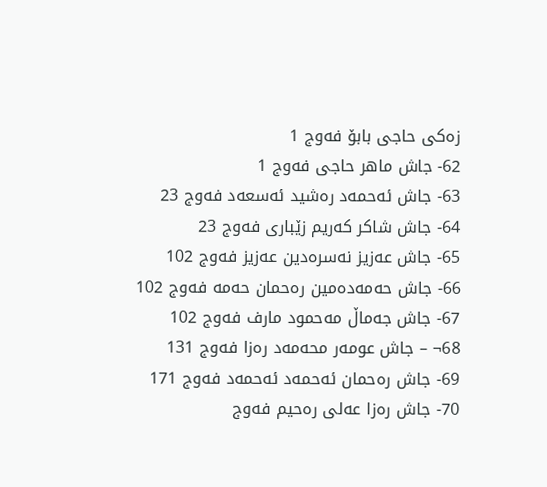زەكی حاجی بابۆ فەوج 1
62- جاش ماهر حاجی فەوج 1
63- جاش ئەحمەد رەشید ئەسعەد فەوج 23
64- جاش شاكر كەریم زێباری فەوج 23
65- جاش عەزیز نەسرەدین عەزیز فەوج 102
66- جاش حەمەدەمین رەحمان حەمە فەوج 102
67- جاش جەماڵ مەحمود مارف فەوج 102
68¬ – جاش عومەر محەمەد رەزا فەوج 131
69- جاش رەحمان ئەحمەد ئەحمەد فەوج 171
70- جاش رەزا عەلی رەحیم فەوج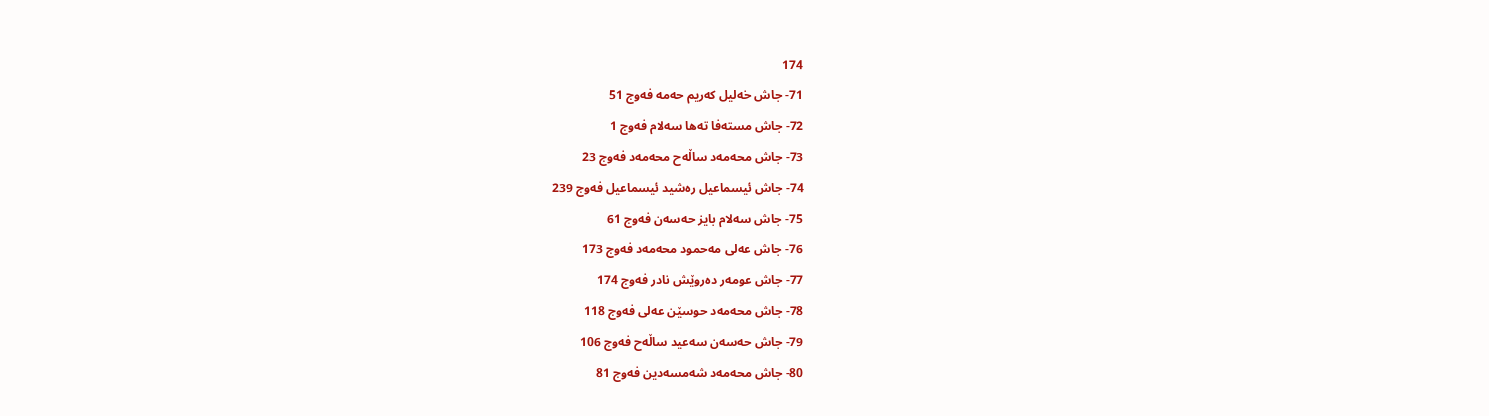174
71- جاش خەلیل كەریم حەمە فەوج 51
72- جاش مستەفا تەها سەلام فەوج 1
73- جاش محەمەد ساڵەح محەمەد فەوج 23
74- جاش ئیسماعیل رەشید ئیسماعیل فەوج 239
75- جاش سەلام بایز حەسەن فەوج 61
76- جاش عەلی مەحمود محەمەد فەوج 173
77- جاش عومەر دەروێش نادر فەوج 174
78- جاش محەمەد حوسێن عەلی فەوج 118
79- جاش حەسەن سەعید ساڵەح فەوج 106
80- جاش محەمەد شەمسەدین فەوج 81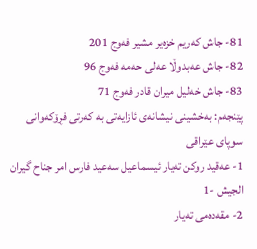81- جاش كەریم خزەیر مشیر فەوج 201
82- جاش عەبدوڵا عەلی حەمە فەوج 96
83- جاش خەلیل میران قادر فەوج 71
پێنجەم: بەخشینی نیشانەی ئازایەتی بە كەرتی فڕۆكەوانی سوپای عێراقی
1- عەقید روكن تەیار ئیسماعیل سەعید فارس امر جناح گیران الجیش -1
2- مقەدەمی تەیار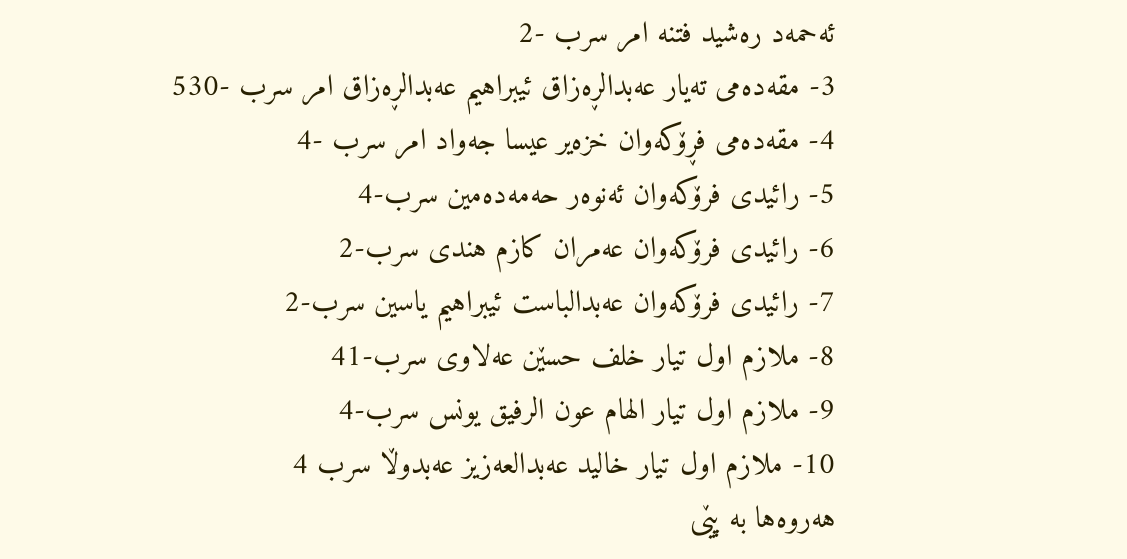ئەحمەد رەشید فتنە امر سرب -2
3- مقەدەمی تەیار عەبدالڕەزاق ئیبراهیم عەبدالڕەزاق امر سرب -530
4- مقەدەمی فڕۆكەوان خزەیر عیسا جەواد امر سرب -4
5- رائیدی فرۆكەوان ئەنوەر حەمەدەمین سرب-4
6- رائیدی فرۆكەوان عەمران كازم هندی سرب-2
7- رائیدی فرۆكەوان عەبدالباست ئیبراهیم یاسین سرب-2
8- ملازم اول تیار خلف حسێن عەلاوی سرب-41
9- ملازم اول تیار الهام عون الرفیق یونس سرب-4
10- ملازم اول تیار خالید عەبدالعەزیز عەبدوڵا سرب 4
هەروەها بە پێی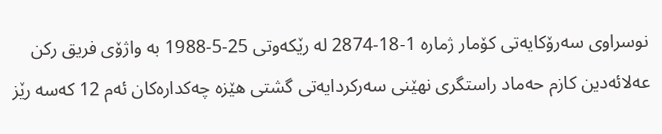نوسراوی سەرۆكایەتی كۆمار ژمارە 1-18-2874 لە رێكەوتی 25-5-1988 بە واژۆی فریق ركن عەلائەدین كازم حەماد راستگری نهێنی سەركردایەتی گشتی هێزە چەكدارەكان ئەم 12 كەسە رێز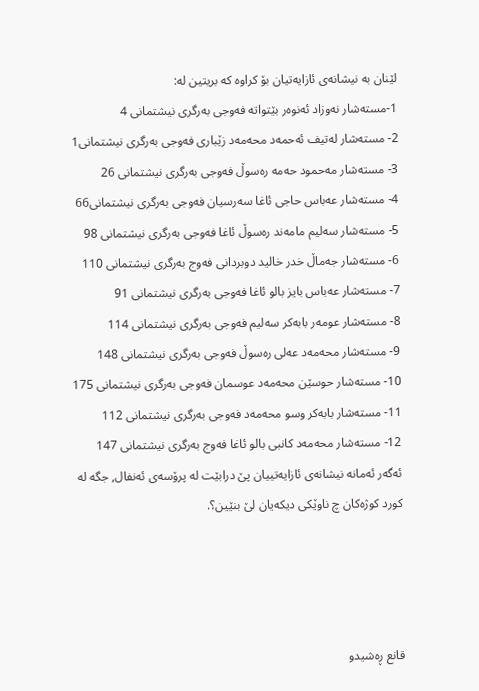لێنان بە نیشانەی ئازایەتیان بۆ كراوە كە بریتین لە:
1-مستەشار نەوزاد ئەنوەر بێتواتە فەوجی بەرگری نیشتمانی 4
2- مستەشار لەتیف ئەحمەد محەمەد زێباری فەوجی بەرگری نیشتمانی1
3- مستەشار مەحمود حەمە رەسوڵ فەوجی بەرگری نیشتمانی 26
4- مستەشار عەباس حاجی ئاغا سەرسیان فەوجی بەرگری نیشتمانی66
5- مستەشار سەلیم مامەند رەسوڵ ئاغا فەوجی بەرگری نیشتمانی 98
6- مستەشار جەماڵ خدر خالید دوبردانی فەوج بەرگری نیشتمانی 110
7- مستەشار عەباس بایز بالو ئاغا فەوجی بەرگری نیشتمانی 91
8- مستەشار عومەر بابەكر سەلیم فەوجی بەرگری نیشتمانی 114
9- مستەشار محەمەد عەلی رەسوڵ فەوجی بەرگری نیشتمانی 148
10- مستەشار حوسێن محەمەد عوسمان فەوجی بەرگری نیشتمانی 175
11- مستەشار بابەكر وسو محەمەد فەوجی بەرگری نیشتمانی 112
12- مستەشار محەمەد كانبی بالو ئاغا فەوج بەرگری نیشتمانی 147
ئەگەر ئەمانە نیشانەی ئازایەتییان پێ درابێت لە پرۆسەی ئەنفال, جگە لە كورد كوژەكان چ ناوێكی دیكەیان لێ بنێین؟.




قانع ڕەشیدو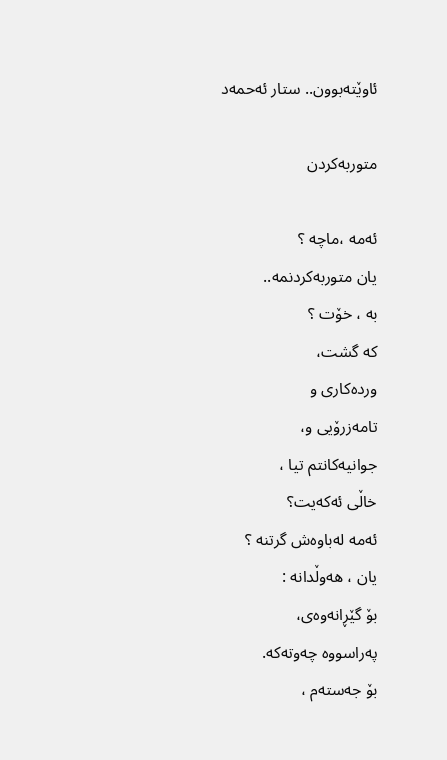ئاوێتەبوون.. ستار ئەحمەد

متوربەکردن

ئەمە ،ماچە ؟
یان متوربەکردنمە..
بە ، خۆت ؟
کە گشت،
وردەکاری و
تامەزرۆیی و،
جوانیەکانتم تیا ،
خاڵی ئەکەیت؟
ئەمە لەباوەش گرتنە ؟
یان ، هەوڵدانە :
بۆ گێڕانەوەی،
پەراسووە چەوتەکە.
بۆ جەستەم ،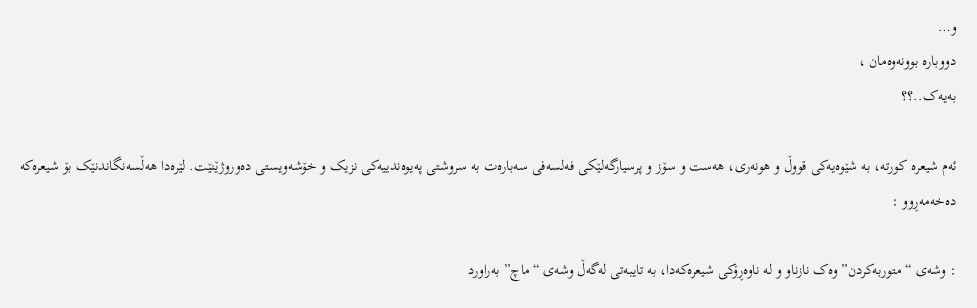و…
دووبارە بوونەوەمان ،
بەیەک..؟؟

ئەم شیعرە کورتە، بە شێوەیەکی قووڵ و هونەری، هەست و سۆز و پرسیارگەلێکی فەلسەفی سەبارەت بە سروشتی پەیوەندییەکی نزیک و خۆشەویستی دەوروژێنێت. لێرەدا هەڵسەنگاندنێک بۆ شیعرەکە دەخەمەڕوو :

: وشەی “متوربەکردن” وەک نازناو و لە ناوەڕۆکی شیعرەکەدا، بە تایبەتی لەگەڵ وشەی “ماچ” بەراورد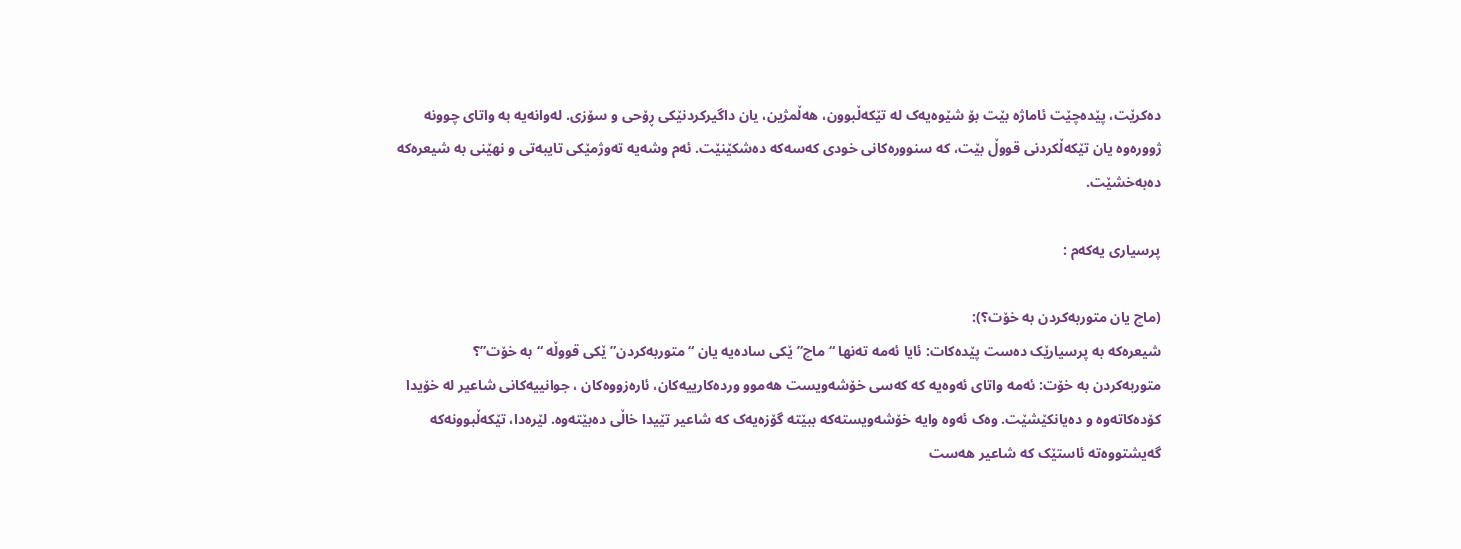دەکرێت، پێدەچێت ئاماژە بێت بۆ شێوەیەک لە تێکەڵبوون، هەڵمژین، یان داگیرکردنێکی ڕۆحی و سۆزی. لەوانەیە بە واتای چوونە ژوورەوە یان تێکەڵکردنی قووڵ بێت، کە سنوورەکانی خودی کەسەکە دەشکێنێت. ئەم وشەیە تەوژمێکی تایبەتی و نهێنی بە شیعرەکە دەبەخشێت.

پرسیاری یەکەم :

(ماچ یان متوربەکردن بە خۆت؟):
شیعرەکە بە پرسیارێک دەست پێدەکات: ئایا ئەمە تەنها “ماچ”ێکی سادەیە یان “متوربەکردن”ێکی قووڵە “بە خۆت”؟
متوربەکردن بە خۆت: ئەمە واتای ئەوەیە کە کەسی خۆشەویست هەموو وردەکارییەکان، ئارەزووەکان ، جوانییەکانی شاعیر لە خۆیدا کۆدەکاتەوە و دەیانکێشێت. وەک ئەوە وایە خۆشەویستەکە ببێتە گۆزەیەک کە شاعیر تێیدا خاڵی دەبێتەوە. لێرەدا، تێکەڵبوونەکە گەیشتووەتە ئاستێک کە شاعیر هەست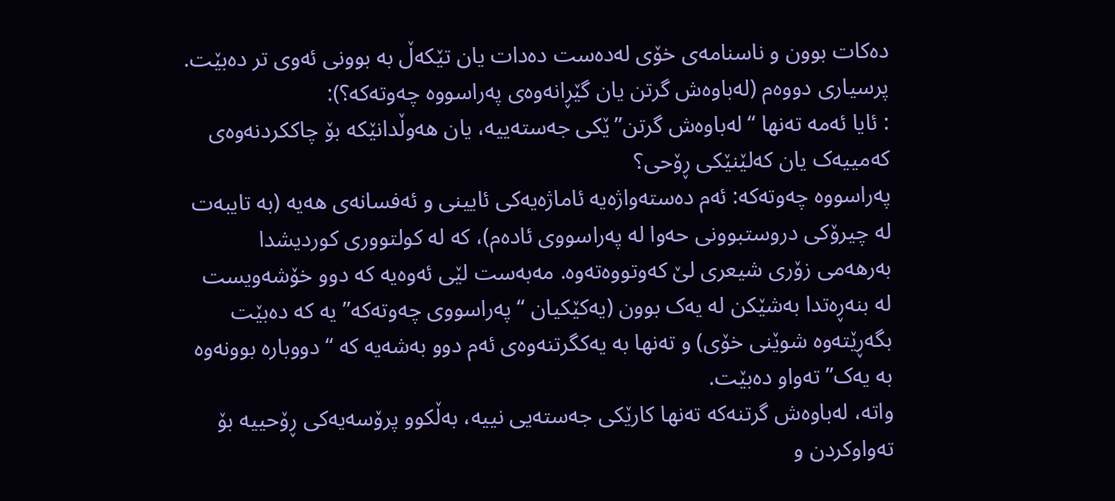دەکات بوون و ناسنامەی خۆی لەدەست دەدات یان تێکەڵ بە بوونی ئەوی تر دەبێت.
پرسیاری دووەم (لەباوەش گرتن یان گێڕانەوەی پەراسووە چەوتەکە؟):
: ئایا ئەمە تەنها “لەباوەش گرتن”ێکی جەستەییە، یان هەوڵدانێکە بۆ چاککردنەوەی کەمییەک یان کەلێنێکی ڕۆحی؟
پەراسووە چەوتەکە: ئەم دەستەواژەیە ئاماژەیەکی ئایینی و ئەفسانەی هەیە (بە تایبەت لە چیرۆکی دروستبوونی حەوا لە پەراسووی ئادەم)، کە لە کولتووری کوردیشدا بەرهەمی زۆری شیعری لێ کەوتووەتەوە. مەبەست لێی ئەوەیە کە دوو خۆشەویست لە بنەڕەتدا بەشێکن لە یەک بوون (یەکێکیان “پەراسووی چەوتەکە”یە کە دەبێت بگەڕێتەوە شوێنی خۆی) و تەنها بە یەکگرتنەوەی ئەم دوو بەشەیە کە “دووبارە بوونەوە بە یەک” تەواو دەبێت.
واتە، لەباوەش گرتنەکە تەنها کارێکی جەستەیی نییە، بەڵکوو پرۆسەیەکی ڕۆحییە بۆ تەواوکردن و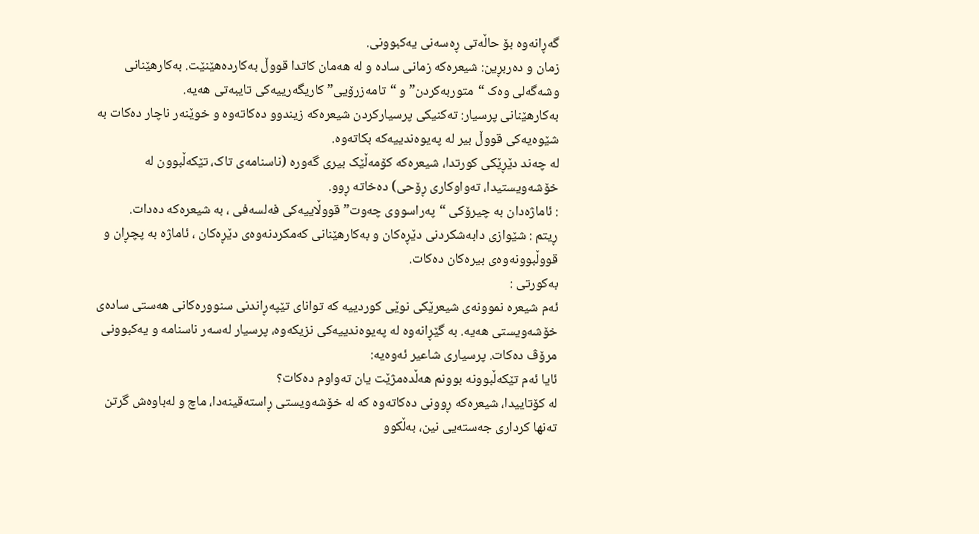گەڕانەوە بۆ حاڵەتی ڕەسەنی یەکبوونی.
زمان و دەربڕین: شیعرەکە زمانی سادە و لە هەمان کاتدا قووڵ بەکاردەهێنێت. بەکارهێنانی وشەگەلی وەک “متوربەکردن” و “تامەزرۆیی” کاریگەرییەکی تایبەتی هەیە.
بەکارهێنانی پرسیار: تەکنیکی پرسیارکردن شیعرەکە زیندوو دەکاتەوە و خوێنەر ناچار دەکات بە شێوەیەکی قووڵ بیر لە پەیوەندییەکە بکاتەوە.
لە چەند دێڕێکی کورتدا، شیعرەکە کۆمەڵێک بیری گەورە (ناسنامەی تاک، تێکەڵبوون لە خۆشەویستیدا، تەواوکاری ڕۆحی) دەخاتە ڕوو.
: ئاماژەدان بە چیرۆکی “پەراسووی چەوت” قووڵاییەکی فەلسەفی ، بە شیعرەکە دەدات.
ڕیتم : شێوازی دابەشکردنی دێڕەکان و بەکارهێنانی کەمکردنەوەی دێڕەکان ، ئاماژە بە پچڕان و قووڵبوونەوەی بیرەکان دەکات.
بەکورتی :
ئەم شیعرە نموونەی شیعرێکی نوێی کوردییە کە توانای تێپەڕاندنی سنوورەکانی هەستی سادەی خۆشەویستی هەیە. بە گێڕانەوە لە پەیوەندییەکی نزیکەوە، پرسیار لەسەر ناسنامە و یەکبوونی مرۆڤ دەکات. پرسیاری شاعیر ئەوەیە:
ئایا ئەم تێکەڵبوونە بوونم هەڵدەمژێت یان تەواوم دەکات؟
لە کۆتاییدا، شیعرەکە ڕوونی دەکاتەوە کە لە خۆشەویستی ڕاستەقینەدا، ماچ و لەباوەش گرتن تەنها کرداری جەستەیی نین، بەڵکوو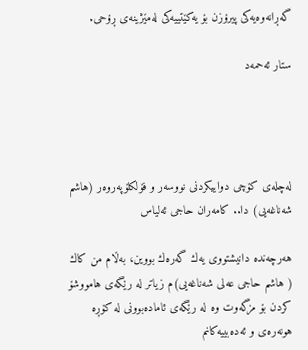گەڕانەوەیەکی پیرۆزن بۆ یەکێتییەکی لەمێژینەی ڕۆحی.

ستار ئەحمەد




لەچلەی كۆچی دواییكردنی نووسەر و فۆلكلۆپەروەر (هاشم شەناغەیی) دا.. كامەران حاجی ئەلیاس

هەرچەندە دانیشتووی یەك گەرەك بووین، بەڵام من كاك ( هاشم حاجی عەلی شەناغەیی)م زیاتر لە رێگەی هامووشۆ كردن بۆ مزگەوت وە لە رێگەی ئامادەبوونی لە كۆڕە هونەرەی و ئەدەبییەكانم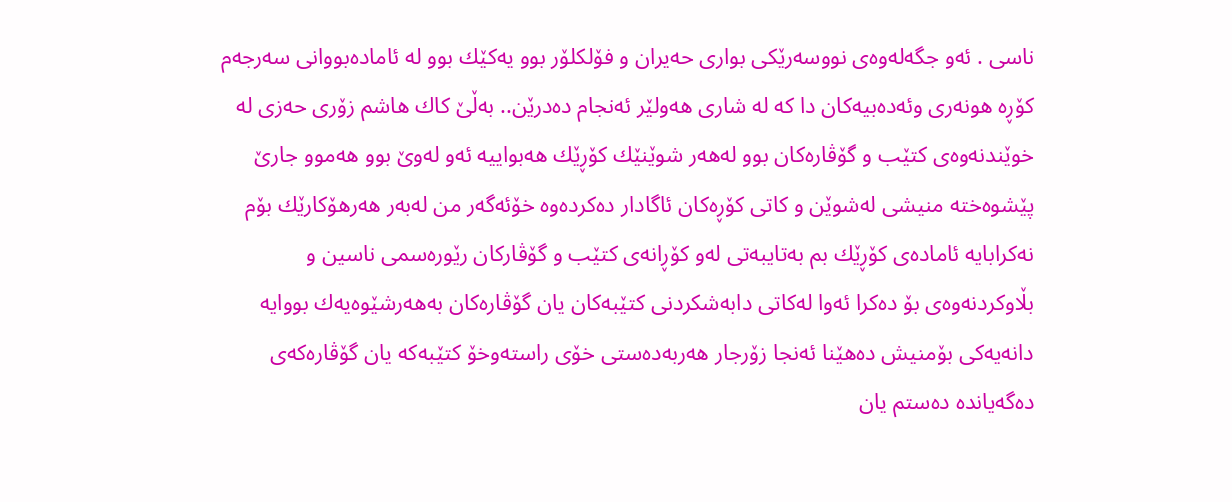ناسی . ئەو جگەلەوەی نووسەرێكی بواری حەیران و فۆلكلۆر بوو یەكێك بوو لە ئامادەبووانی سەرجەم كۆڕە هونەری وئەدەبیەكان دا كە لە شاری هەولێر ئەنجام دەدرێن.. بەڵێ كاك هاشم زۆری حەزی لە خوێندنەوەی كتێب و گۆڤارەكان بوو لەهەر شوێنێك كۆڕێك هەبواییە ئەو لەوێ بوو هەموو جارێ پێشوەختە منیشی لەشوێن و كاتی كۆڕەكان ئاگادار دەكردەوە خۆئەگەر من لەبەر هەرهۆكارێك بۆم نەكرابایە ئامادەی كۆڕێك بم بەتایبەتی لەو كۆڕانەی كتێب و گۆڤاركان رێورەسمی ناسین و بڵاوكردنەوەی بۆ دەكرا ئەوا لەكاتی دابەشكردنی كتێبەكان یان گۆڤارەكان بەهەرشێوەیەك بووایە دانەیەكی بۆمنیش دەهێنا ئەنجا زۆرجار هەربەدەستی خۆی راستەوخۆ كتێبەكە یان گۆڤارەكەی دەگەیاندە دەستم یان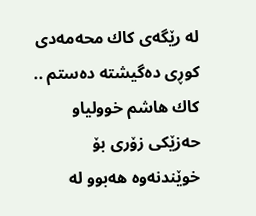لە رێگەی كاك محەمەدی كوڕی دەگیشتە دەستم ..
كاك هاشم خوولیاو حەزێكی زۆری بۆ خوێندنەوە هەبوو لە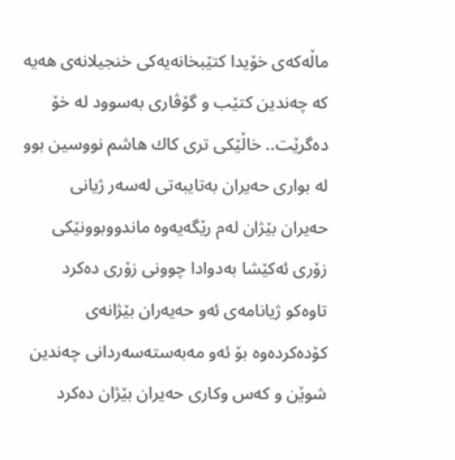ماڵەكەی خۆیدا كتێبخانەیەكی خنجیلانەی هەیە كە چەندین كتێب و گۆڤاری بەسوود لە خۆ دەگرێت.. خاڵێكی تری كاك هاشم نووسین بوو لە بواری حەیران بەتایبەتی لەسەر ژیانی حەیران بێژان لەم رێگەیەوە ماندووبوونێكی زۆری ئەكێشا بەدوادا چوونی زۆری دەكرد تاوەكو ژیانامەی ئەو حەیەران بێژانەی كۆدەكردەوە بۆ ئەو مەبەستەسەردانی چەندین شوێن و كەس وكاری حەیران بێژان دەكرد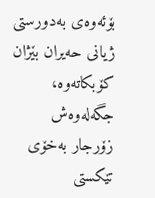بۆئەوەی بەدورستی ژیانی حەیران بێژان كۆبكاتەوە، جگەلەوەش زۆرجار بەخۆی تێكستی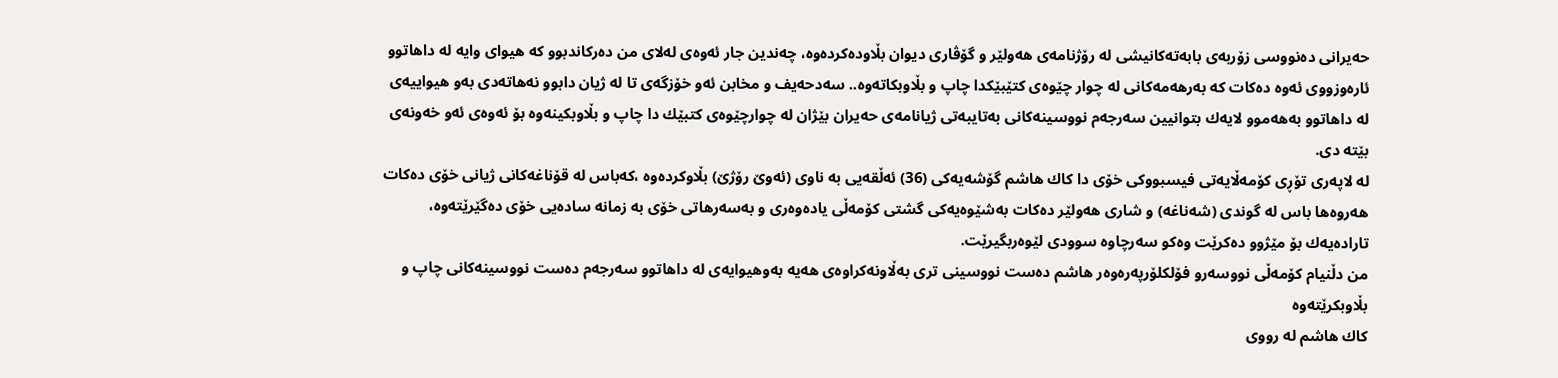حەیرانی دەنووسی زۆربەی بابەتەكانیشی لە رۆژنامەی هەولێر و گۆڤاری دیوان بڵاودەكردەوە، چەندین جار ئەوەی لەلای من دەركاندبوو كە هیوای وایە لە داهاتوو ئارەوزووی ئەوە دەكات كە بەرهەمەكانی لە چوار چێوەی كتێبێكدا چاپ و بڵاوبكاتەوە.. سەدحەیف و مخابن ئەو خۆزگەی تا لە ژیان دابوو نەهاتەدی بەو هیواییەی لە داهاتوو بەهەموو لایەك بتوانیین سەرجەم نووسینەكانی بەتایبەتی ژیانامەی حەیران بێژان لە چوارچێوەی كتبێك دا چاپ و بڵاوبكینەوە بۆ ئەوەی ئەو خەونەی بێتە دی.
لە لاپەری تۆڕی كۆمەڵایەتی فیسبووكی خۆی دا كاك هاشم گۆشەیەكی (36) ئەڵقەیی بە ناوی (ئەوێ رۆژێ) بڵاوكردەوە ،كەباس لە قۆناغەكانی ژیانی خۆی دەكات هەروەها باس لە گوندی (شەناغە) و شاری هەولێر دەكات بەشێوەیەكی گشتی كۆمەڵی یادەوەری و بەسەرهاتی خۆی بە زمانە سادەیی خۆی دەگێرێتەوە، تارادەیەك بۆ مێژوو دەكرێت وەكو سەرچاوە سوودی لێوەربگیرێت.
من دڵنیام كۆمەڵی نووسەرو فۆلكلۆرپەرەوەر هاشم دەست نووسینی تری بەڵاونەكراوەی هەیە بەوهیوایەی لە داهاتوو سەرجەم دەست نووسینەكانی چاپ و بڵاوبكرێتەوە
كاك هاشم لە رووی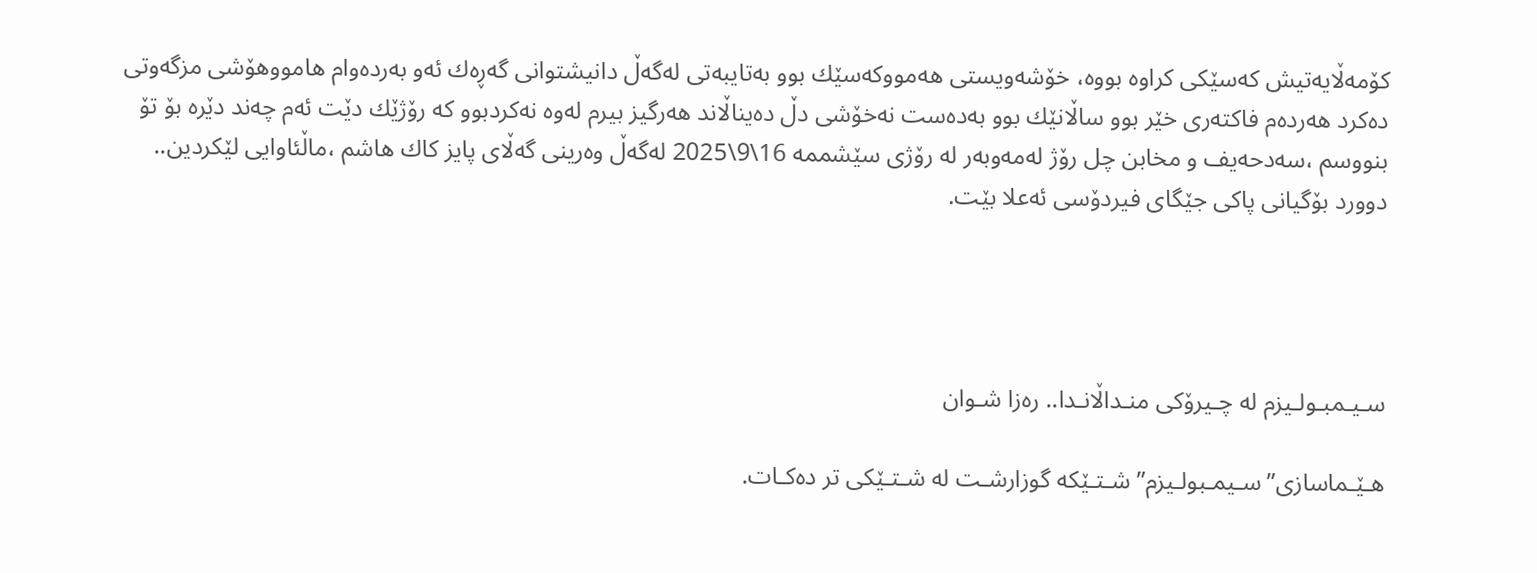كۆمەڵایەتیش كەسێكی كراوە بووە، خۆشەویستی هەمووكەسێك بوو بەتایبەتی لەگەڵ دانیشتوانی گەڕەك ئەو بەردەوام هامووهۆشی مزگەوتی دەكرد هەردەم فاكتەری خێر بوو ساڵانێك بوو بەدەست نەخۆشی دڵ دەیناڵاند هەرگیز بیرم لەوە نەكردبوو كە رۆژێك دێت ئەم چەند دێرە بۆ تۆ بنووسم ،سەدحەیف و مخابن چل رۆژ لەمەوبەر لە رۆژی سێشممە 16\9\2025 لەگەڵ وەرینی گەڵای پایز كاك هاشم ،ماڵئاوایی لێكردین.. دوورد بۆگیانی پاكی جێگای فیردۆسی ئەعلا بێت.




سـیـمبـولـیزم لە چـیرۆکی منـداڵانـدا.. رەزا شـوان

هـێـماسازی”سـیمـبولـیزم” شـتـێکە گوزارشـت لە شـتـێکی تر دەکـات.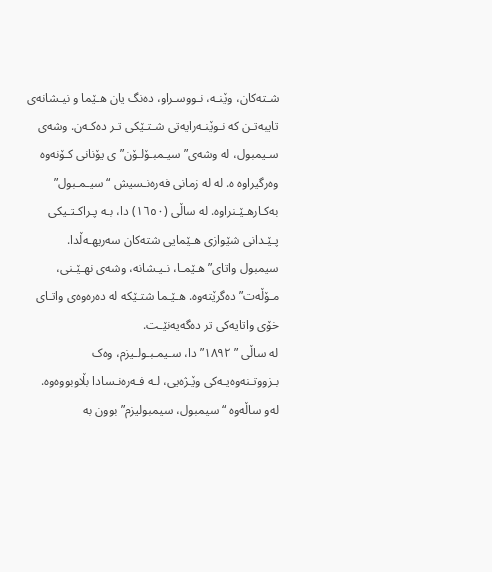شـتەکان، وێنـە، نـووسـراو، دەنگ یان هـێما و نیـشانەی تایبەتـن کە نـوێنـەرایەتی شـتـێکی تـر دەکـەن. وشەی سـیمبول، لە وشەی”سیـمبـۆلـۆن”ی یۆنانی کـۆنەوە وەرگیراوە ە. لە لە زمانی فەرەنـسیش “سیـمـبول” بەکـارهـێـنراوە. لە ساڵی (١٦٥٠) دا، بـە پـراکـتـیکی پـێـدانی شێوازی هـێمایی شتەکان سەریهـەڵدا. سیمبول واتای”هـێمـا، نـیـشانە، وشەی نهـێـنی، مـۆڵەت” دەگرێتەوە. هـێـما شتـێکە لە دەرەوەی واتـای خۆی واتایەکی تر دەگەیەنێـت.
لە ساڵی ” ١٨٩٢” دا، سـیمـبـولـیزم، وەک بـزووتـنەوەیـەکی وێـژەیی، لـە فـەرەنـسادا بڵاوبووەوە. لەو ساڵەوە “سیمبول، سیمبولیزم” بوون بە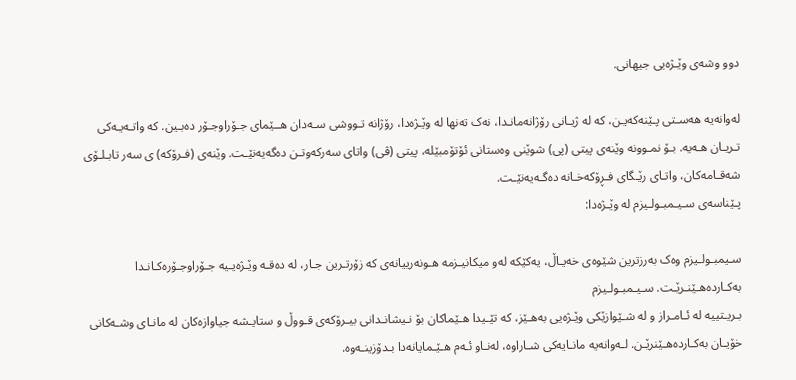دوو وشەی وێـژەیی جیهانی.

لەوانەیە هەسـتی پـێنەکەیـن، کە لە ژیـانی رۆژانەمانـدا، نەک تەنها لە وێـژەدا، رۆژانە تـووشی سـەدان هــێمای جـۆراوجـۆر دەبـین. کە واتـەیـەکی تـریـان هـەیە. بـۆ نمـوونە وێنەی پیتی (پی) شوێنی وەستانی ئۆتۆمبێلە، پیتی (ڤی) واتای سەرکەوتـن دەگەیەنێـت. وێنەی (فـرۆکە) ی سەر تابـلـۆی شەقـامەکان، واتـای رێـگای فـڕۆکەخـانە دەگـەیەنێـت.
پـێناسەی سـیـمبـولـیزم لە وێـژەدا:

سـیمبـولـیزم وەک بەرزترین شێوەی خەیـاڵ، یەکێکە لەو میکانیـزمە هـونەرییانەی کە زۆرتـرین جـار، لە دەقـە وێـژەیـیە جـۆراوجـۆرەکـانـدا بەکـاردەهـێنـرێـت. سـیـمبـولـیزم
بـریـتییە لە ئـامـراز و لە شـێوازێکی وێـژەیی بەهـێز، کە تێـیدا هـێماکان بۆ نـیشانـدانی بیـرۆکەی قـووڵ و ستایـشە جیاوازەکان لە مانـای وشـەکانی خۆیـان بەکـاردەهـێنرێـن. لـەوانەیە مانـایەکی شـاراوە، لەنـاو ئـەم هـێـمایانەدا بـدۆزینـەوە.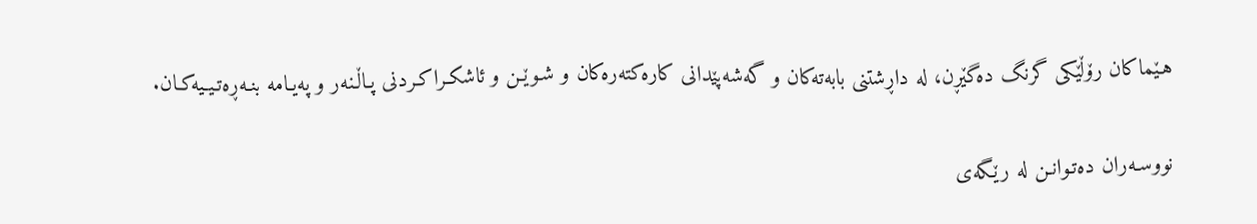هـێماکان رۆڵێکی گرنگ دەگێڕن، لە داڕشتنی بابەتەکان و گەشەپێدانی کارەکتەرەکان و شـوێـن و ئاشکـراکـردنی پـاڵـنەر و پەیـامە بنـەڕەتـیـیەکـان.

نووسـەران دەتـوانـن لە رێـگەی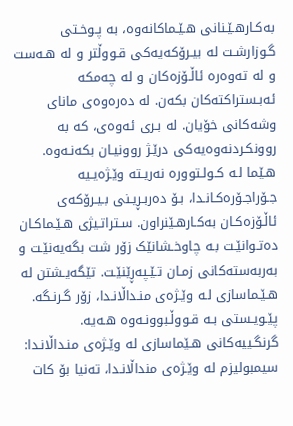بەکـارهـێـنانی هـێـماکانەوە، بە پـوخـتی گـوزارشـت لە بیـرۆکەیەکی قـووڵتر و لە هـەست و لە تەوەرە ئاڵـۆزەکان و لە چەمکە ئەبـستراکتەکان بکەن. لە دەرەوەی مانای وشەکانی خۆیان. لە بـری ئەوەی، کە بە روونکـردنەوەیەکی درێـژ روونیـان بکەنـەوە. هـێما لـە کـولـتوورە نەریـتە وێـژەیـیە جـۆراجـۆرەکـانـدا، بـۆ دەربـڕیـنی بـیـرۆکەی ئاڵـۆزەکـان بەکـارهـێنراون. سـتراتـیژی هـێـماکـان دەتـوانێـت بـە چاوخـشانێک زۆر شت بگەیەنێـت و بەربەستەکانی زمـان تـێـپەڕێنێـت. تێگەیـشتن لە هـێـماسازی لـە وێـژەی منـداڵانـدا، زۆر گـرنـگە. پێـویـستی بـە قـووڵـبوونـەوە هـەیە.
گرنگـییەکانی هـێماسازی لە وێـژەی منـداڵانـدا:
سیمبولیزم لە وێـژەی منداڵانـدا، تەنیا بۆ کات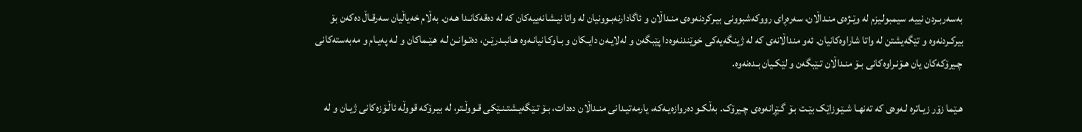بەسەربـردن نییە. سیمبولـیزم لە وێـژەی منـداڵان، سەرەڕای رووکەشبوونی بیـرکردنەوەی منـداڵان و ئاگادارنەبـوونیان لە واتا نیـشانەییەکان کە لە دەقەکانـدا هـەن. بەڵام خەیاڵیان سەرقـاڵ دەکەن بۆ بیرکـردنەوە و تێگەیشتن لە واتا شاراوەکانیان. ئەو منداڵانەی کە لە ژینگەیەکی خوێندنەوەدا پێبگەن و لەلایـەن دایـکان و بـاوکـانیانـەوە هـانبـدرێـن، دەتـوانـن لـە هـێـماکان و لـە پەیـام و مەبەستەکانی چـیرۆکەکان یان هـۆنـراوەکانی بـۆ منـداڵان تـێبگەن و لێکـیان بـدەنەوە.

هـێما زۆر زیـاترە لـەوەی کە تەنهـا شـێـوزاێک بێـت بـۆ گـێڕانەوەی چـیرۆک. بەڵکـو دەروازەیـەکە، یارمەتیـدانی منـداڵان دەدات، بـۆ تـێگەیـشتـنـێکی قـووڵـتر، لە بیـرۆکە قووڵە ئاڵـۆزەکانی ژیـان و لە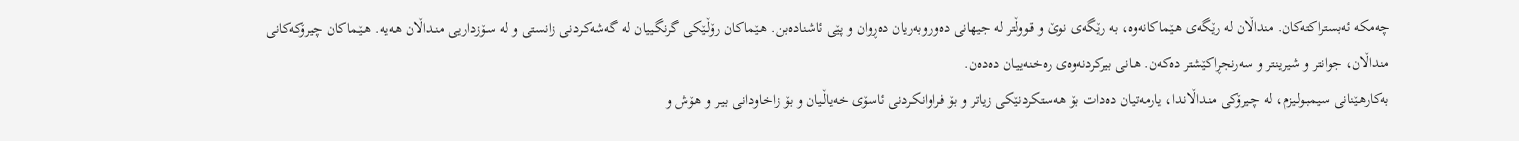چەمکە ئەبستراکتەکان. منداڵان لە رێگەی هـێماکانەوە، بە رێگەی نوێ و قـووڵتر لە جیهانی دەوروبەریان دەڕوان و پێی ئاشنادەبن. هـێماکان رۆڵـێکی گرنگـییان لە گەشەکـردنی زانستی و لە سـۆزداریی منـداڵان هـەیە. هـێـماکان چیرۆکەکانی منداڵان، جوانتر و شیرینتر و سەرنجڕاکێشتر دەکەن. هـانی بیرکردنەوەی رەخـنەییـان دەدەن.
بەکارهـێنانی سیمبـولـیزم، لە چـیرۆکی منـداڵانـدا، یارمەتیان دەدات بۆ هەستکردنێکی زیاتر و بۆ فـراوانکـردنی ئاسۆی خەیاڵـیان و بۆ زاخـاودانی بیـر و هـۆش و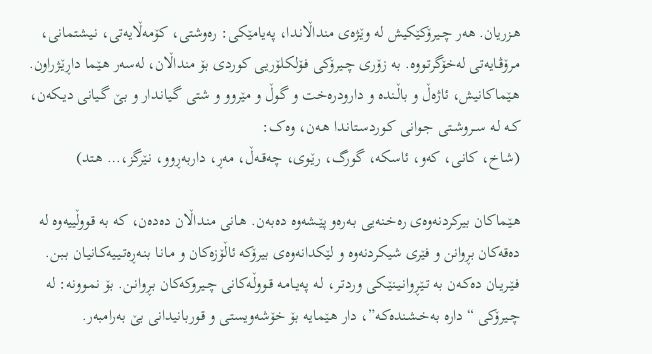هـزریان. هەر چـیرۆکێکیش لە وێـژەی منداڵانـدا، پەیامێکی: رەوشتی، کۆمەڵایەتی، نـیشتمانی، مـرۆڤـایەتی لەخۆگرتـووە. بە زۆری چـیرۆکی فـۆلکلۆریی کوردی بۆ منداڵان، لەسەر هـێما داڕێـژراون. هـێماکانیش، ئاژەڵ و باڵـندە و دارودرەخت و گوڵ و مێروو و شتی گـیانـدار و بێ گـیانی دیـکەن، کـە لـە ســروشـتی جـوانی کـوردسـتانـدا هـەن، وەک:
(شاخ، کانی، کەو، ئاسکە، گورگ، رێـوی، چەقـەڵ، مەڕ، داربەڕوو، نـێرگز،… هـتد)

هـێماکان بیرکردنەوەی رەخـنەیی بـەرەو پێـشەوە دەبەن. هـانی منـداڵان دەدەن، کە بە قووڵییەوە لە دەقەکان بڕوانن و فێری شیکردنەوە و لێکدانەوەی بیرۆکە ئاڵۆزەکان و مـانـا بنـەڕەتـیـیەکـانیـان بـبن. فـێـریـان دەکـەن بە تـێـڕوانـیـنێـكی وردتـر، لـە پەیـامـە قـووڵـەکانی چـیروکەکان بـڕوانـن. بۆ نمـوونە: لە چـیرۆکی “دارە بەخـشـندەکـە”، دار هـێمایە بۆ خۆشەویستی و قوربانیدانی بێ بەرامبەر.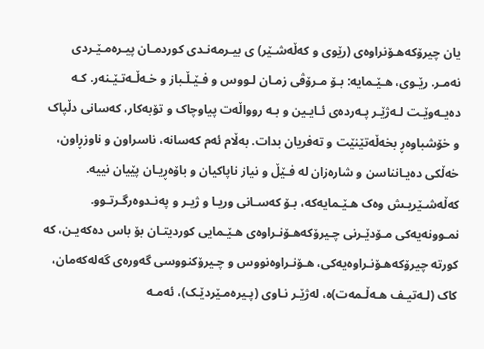یان چیرۆکەهـۆنراوەی (رێوی و کەڵەشـێر) ی بیـرمەنـدی کوردمـان پیـرەمـێـردی نەمـر. رێـوی، هـێـمایە: بـۆ مـرۆڤی زمـان لـووس و فـێـڵـباز و خـەڵـەتـێـنەر. کـە دەیـەوێـت لـەژێـر پـەردەی ئـایـین و بـە روواڵەت پیاوچاک و تۆبەکار، کەسانی دڵپاک و خۆشباوەڕ بخەڵەتێنێت و تەفریان بدات. بەڵام ئەم کەسانە، ناسراون و ناوزڕاون، خەڵکی دەیـانناسن و شارەزان لە فـێڵ و نیاز ناپاکیان و باۆەڕیـان پێیان نییە. کەڵەشـێریـش وەک هـێـمایەکە، بـۆ کەسـانی وریـا و ژیـر و پەنـدوەرگـرتـوو.
نمـوونەیەکی مـۆدێـرنی چـیرۆکەهـۆنـراوەی هـێـمایی کوردیتـان بۆ باس دەکەیـن، کە کورتە چیرۆکەهـۆنـراوەیەکی، هـۆنـراوەنووس و چـیرۆکنووسی گەورەی گەلەکەمان، کاک (لـەتیـف هـەڵـمەت)ە، لەژێـر نـاوی (پـیرەمـێردێـک)، ئەمـە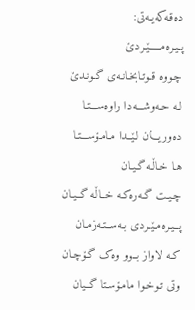دەقـەکەیـەتی:
پـیـرەمـــــێـردێ
چـووە قـوتـابخـانـەی گـونـدێ
لـە حـەوشـــەدا راوەســـتـا
دەوریـــان لـێــدا مـامـۆســـتـا
هـا خـاڵـە گـیـان
چـیـت گـەرەکـە خــاڵـە گــیـان
پــیـرەمـێـردی بـەســتـەزمـان
کـە لاواز بــوو وەک گـۆچـان
وتی تـوخـوا مامـۆسـتا گــیان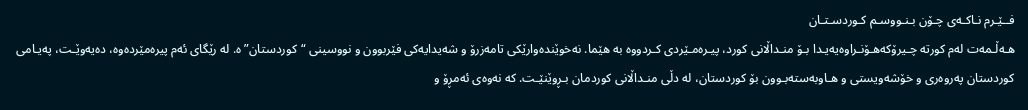فــێـرم نـاکـەی چـۆن بـنـووسـم کـوردسـتـان
هـەڵـمەت لەم کورتە چـیرۆکەهـۆنـراوەیەیـدا بـۆ منـداڵانی کورد، پیـرەمـێردی کـردووە بە هێما. نەخوێندەوارێکی تامەزرۆ و شەیدایەکی فێربوون و نووسینی “کوردستان”ە. لە رێگای ئەم پیرەمێردەوە، دەیەوێـت، پەیـامی کوردستان پەروەری و خۆشەویستی و هـاوبەستەبـوون بۆ کوردستان، لە دڵی منـداڵانی کوردمان بـڕوێنێـت. کە نەوەی ئەمڕۆ و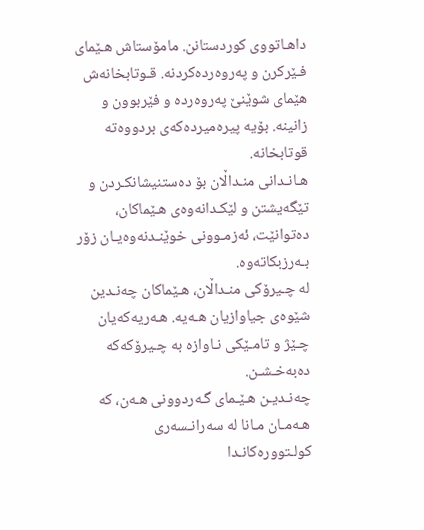داهـاتووی کوردستانن. مامۆستاش هـێمای فـێرکرن و پەروەردەکردنە. قـوتابخانەش هێمای شوێنێ پەروەردە و فێربوون و زانینە. بۆیە پیرەمیردەکەی بردووەتە قوتابخانە.
هـانـدانی منـداڵان بۆ دەستنیشانکـردن و تێگەیشتن و لێکـدانەوەی هـێماکان، دەتوانێت، ئەزمـوونی خوێنـدنەوەیـان زۆر بـەرزبکاتەوە.
لە چـیرۆکی منـداڵان، هـێماکان چەنـدین شێوەی جیاوازیان هـەیە. هـەریەکەیان چـێژ و تامـێکی نـاوازە بە چـیرۆکەکە دەبەخـشـن.
چەنـدیـن هـێـمای گـەردوونی هـەن، کە هـەمـان مـانا لە سەرانـسەری کولـتوورەکانـدا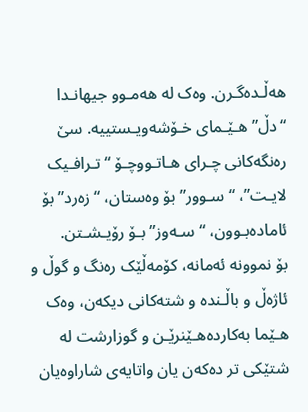هەڵـدەگـرن. وەک لە هەمـوو جیهانـدا “دڵ” هـێـمای خـۆشەویـستییە. سێ رەنگەکانی چـرای هـاتـووچـۆ “تـرافـیک لایـت”، “سـوور” بۆ وەستان، “زەرد” بۆ ئامادەبـوون، “سـەوز” بـۆ رۆیـشـتن.
بۆ نموونە ئەمانە، کۆمەڵێک رەنگ و گوڵ و ئاژەڵ و باڵـندە و شتەکانی دیکەن، وەک هـێما بەکاردەهـێنرێـن و گوزارشت لە شتێکی تر دەکەن یان واتایەی شاراوەیان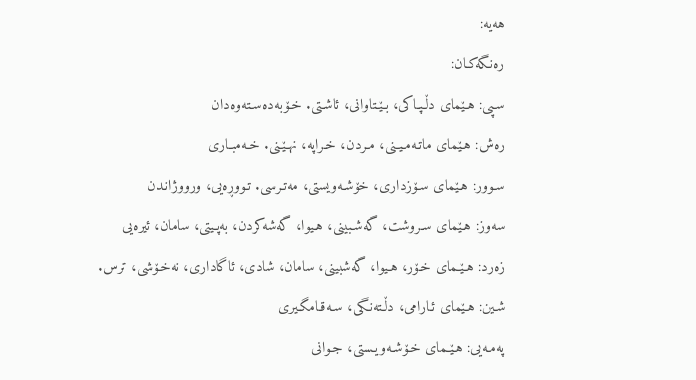هەیە:
رەنـگەکـان:
سـپی: هـێمای دڵـپـاکی، بـێـتاوانی، ئاشـتی. خـۆبەدەسـتەوەدان
رەش: هـێمای ماتـەمـیـنی، مـردن، خـراپە، نهـێـنی. خـەمبـاری
سـوور: هـێمای سـۆزداری، خۆشـەویستی، مەتـرسی. تـووڕەیی، ورووژانـدن
سەوز: هـێمای سـروشت، گەشـبینی، هـیوا، گەشەکردن، بەپـیتی، سامان، ئیرەیی
زەرد: هـێـمای خـۆر، هـیوا، گەشبینی، سامان، شادی، ئاگاداری، نەخـۆشی، ترس.
شـین: هـێمای ئـارامی، دڵـتەنـگی، سـەقـامگـیری
پەمـەیی: هـێـمای خـۆشـەویـستی، جـوانی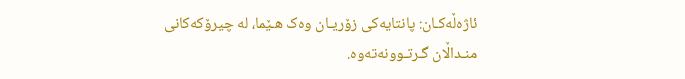ئاژەڵەکـان: پانتایەکی زۆریـان وەک هـێما، لە چیرۆکەکانی منـداڵان گـرتـوونەتەوە.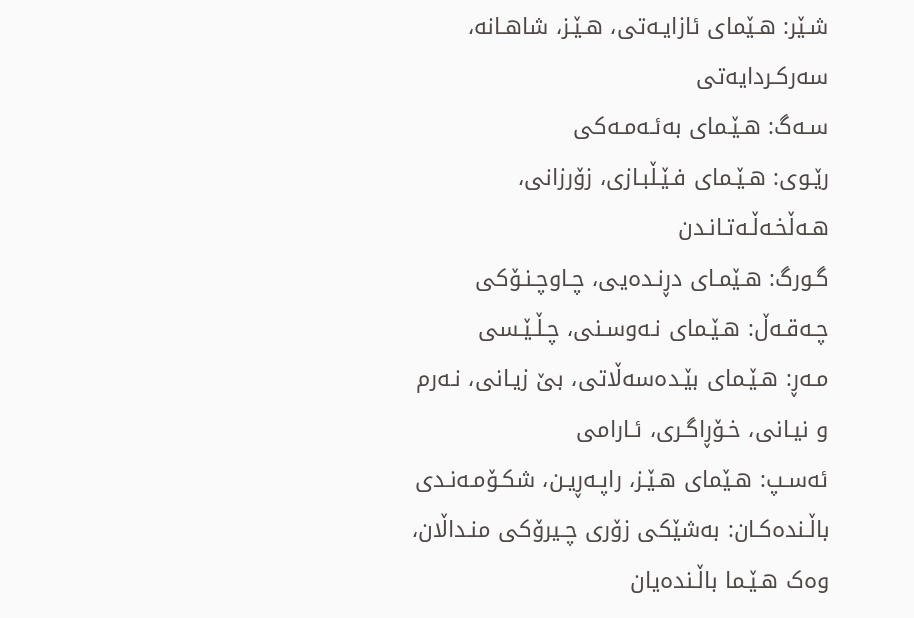شـێر: هـێمای ئازایـەتی، هـێـز، شاهـانە، سەرکـردایەتی
سـەگ: هـێـمای بەئـەمـەکی
رێـوی: هـێـمای فـێـڵبـازی، زۆرزانی، هـەڵخـەڵـەتـانـدن
گـورگ: هـێمـای دڕنـدەیی، چـاوچـنـۆکی
چـەقـەڵ: هـێـمای نـەوسـنی، چـڵـێـسی
مـەڕ: هـێـمای بێـدەسەڵاتی، بێ زیـانی، نـەرم و نیـانی، خـۆڕاگـری، ئـارامی
ئەسـپ: هـێمای هـێـز، راپـەڕیـن، شکـۆمـەنـدی
باڵـندەکـان: بەشێکی زۆری چـیرۆکی منـداڵان، وەک هـێـما باڵـندەیان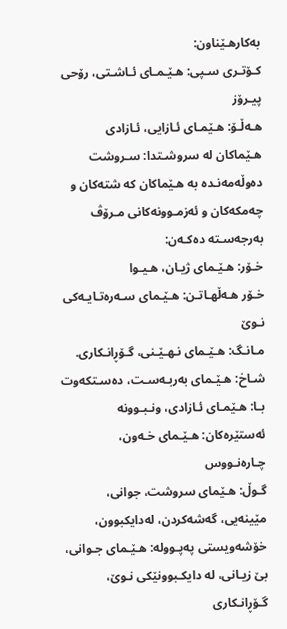بەکارهـێناون:
کـۆتـری سـپی: هـێـمـای ئـاشـتی، رۆحی پیـرۆز
هـەڵـۆ: هـێمـای ئـازایی، ئـازادی
هـێماکان لە سروشـتدا: سـروشت دەوڵەمەنـدە بە هـێماکان کە شتەکان و چەمکەکان و ئەزمـوونەکانی مـرۆڤ بەرجەسـتە دەکـەن:
خـۆر: هـێـمای ژیـان، هـیـوا
خـۆر هـەڵهـاتـن: هـێـمای سـەرەتـایـەکی نـوێ
مـانـگ: هـێـمای نـهـێـنی، گـۆڕانـکاری.
شـاخ: هـێـمای بەربـەسـت، دەسـتکەوت
بـا: هـێمـای ئـازادی، ونـبـوونە
ئەستێرەکان: هـێـمای خـەون، چـارەنـووس
گـوڵ: هـێمای سروشت، جوانی، مێینەیی، گەشەکردن، لەدایکبوون، خۆشەویستی پەپـوولە: هـێـمای جـوانی، بێ زیـانی، لە دایکـبوونێکی نـوێ، گـۆڕانـکاری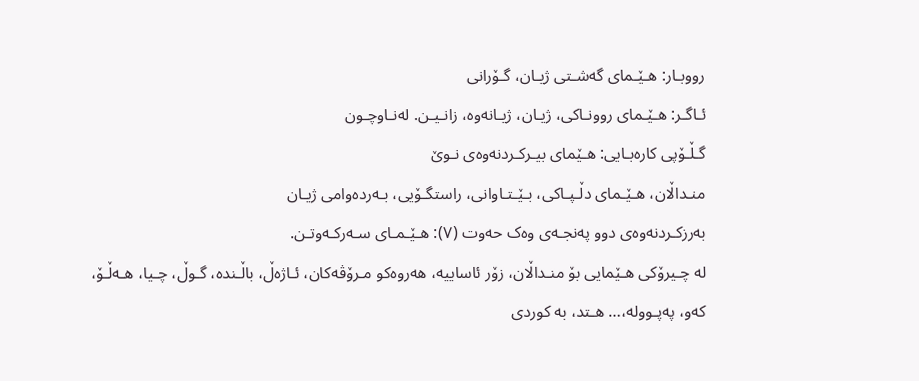رووبـار: هـێـمای گەشـتی ژیـان، گـۆرانی
ئـاگـر: هـێـمای روونـاکی، ژیـان، ژیـانەوە، زانـیـن. لەنـاوچـون
گـڵـۆپی کارەبـایی: هـێمای بیـرکـردنەوەی نـوێ
منـداڵان، هـێـمای دڵـپـاکی، بـێـتـاوانی، راستگـۆیی، بـەردەوامی ژیـان
بەرزکـردنەوەی دوو پەنجـەی وەک حەوت (٧): هـێـمـای سـەرکـەوتـن.
لە چـیرۆکی هـێمایی بۆ منـداڵان، زۆر ئاساییە، هەروەکو مـرۆڤەکان، ئـاژەڵ، باڵـندە، گـوڵ، چـیا، هـەڵـۆ، کەو، پەپـوولە،… هـتد، بە کوردی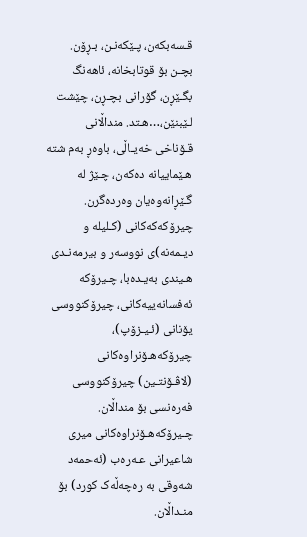قـسەبکەن، پـێکەنـن، بـڕۆن. بچـن بۆ قوتابخانە، ئاهەنگ بگـێڕن، گۆرانی بچـڕن، چێشت لـێبنێن،…هـتد. منداڵانی قـۆناخی خەیـاڵی، باوەڕ بەم شتە هـێماییانە دەکەن، چـێژ لە گـێڕانەوەیان وەردەگرن.
چیرۆکەکەکانی (کـلیلە و دیـمەنە)ی نووسەر و بیرمەنـدی هـیندی بەیـدەبا، چـیرۆکە ئەفسانەییەکانی، چیرۆکنووسی یۆنانی (ئـیـزۆپ)، چیرۆکەهـۆنراوەکانی (لاڤـۆنتـین) چیرۆکنووسی فەرەنسی بۆ منداڵان. چـیرۆکەهـۆنراوەکانی میری شاعیرانی عـەرەب (ئەحمەد شەوقی بە رەچەڵەک کورد) بۆ منـداڵان.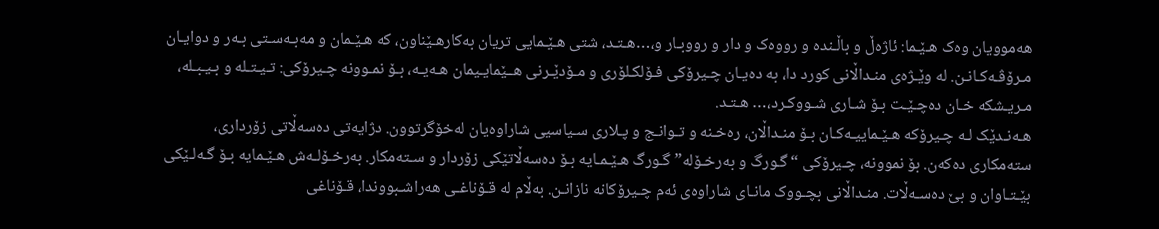هەموویان وەک هـێـما: ئاژەڵ و باڵـندە و رووەک و دار و رووبـار و،…هـتـد، شتی هـێـمایی تریان بەکارهـێناون، کە هـێـمان و مەبـەسـتی بـەر و دوایـان مـرۆڤـەکـانـن. لە وێـژەی منـداڵانی کورد دا، بە دەیـان چـیرۆکی فـۆلکـلۆری و مـۆدێـرنی هــێمایـیمان هـەیـە، بـۆ نمـوونە چـیرۆکی: تـیـتـلە و بـیـبـلە، مـریـشکە خـان دەچـێـت بـۆ شـاری شـووکـرد،… هـتـد.
هـەنـدێک لـە چـیرۆکە هـێـماییـەکـان بـۆ منـداڵان، رەخـنە و تـوانـج و پـلاری سـیاسیی شاراوەیان لەخۆگرتوون. دژایەتی دەسەڵاتی زۆرداری، ستەمکاری دەکەن. بۆ نموونە، چـیرۆکی “گـورگ و بەرخـۆلە” گـورگ هـێـمـایە بـۆ دەسەڵاتێکی زۆردار و سـتەمکار. بەرخـۆلـەش هـێـمایە بـۆ گـەلـێکی بێـتـاوان و بێ دەسـەڵات. منـداڵانی بچـووک مانـای شاراوەی ئەم چـیرۆکانە نازانـن. بەڵام لە قـۆناغـی هەراشـبووندا، قـۆناغی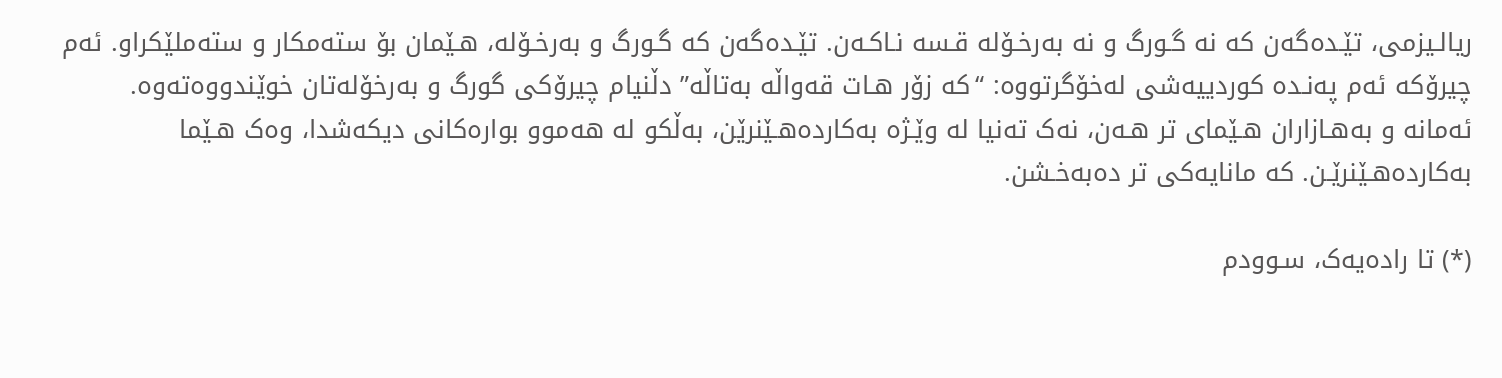ریالـیزمی، تێـدەگەن کە نە گـورگ و نە بەرخـۆلە قـسە نـاکـەن. تێـدەگەن کە گـورگ و بەرخـۆلە، هـێمان بۆ ستەمکار و ستەملێکراو. ئەم چیرۆکە ئەم پەنـدە کوردییەشی لەخۆگرتووە: “کە زۆر هـات قەواڵە بەتاڵە” دڵنیام چیرۆکی گورگ و بەرخۆلەتان خوێندووەتەوە.
ئەمانە و بەهـازاران هـێمای تر هـەن، نەک تەنیا لە وێـژە بەکاردەهـێنرێن، بەڵکو لە هەموو بوارەکانی دیکەشدا، وەک هـێما بەکاردەهـێنرێـن. کە مانایەکی تر دەبەخـشن.

(*) تا رادەیەک، سـوودم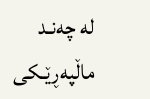لە چەنـد ماڵپەڕێـکی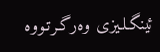ئینگـلـیزی وەرگـرتـووە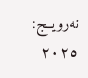نەرویــج: ٢٠٢٥